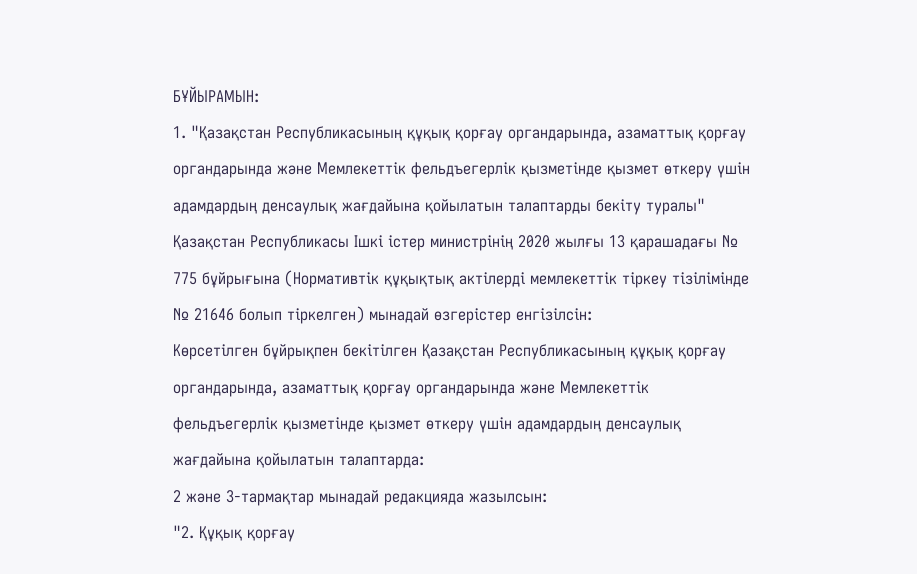БҰЙЫРАМЫН:
1. "Қазақстан Республикасының құқық қорғау органдарында, азаматтық қорғау органдарында және Мемлекеттік фельдъегерлік қызметінде қызмет өткеру үшін адамдардың денсаулық жағдайына қойылатын талаптарды бекіту туралы" Қазақстан Республикасы Ішкі істер министрінің 2020 жылғы 13 қарашадағы № 775 бұйрығына (Нормативтік құқықтық актілерді мемлекеттік тіркеу тізілімінде № 21646 болып тіркелген) мынадай өзгерістер енгізілсін:
Көрсетілген бұйрықпен бекітілген Қазақстан Республикасының құқық қорғау органдарында, азаматтық қорғау органдарында және Мемлекеттік фельдъегерлік қызметінде қызмет өткеру үшін адамдардың денсаулық жағдайына қойылатын талаптарда:
2 және 3-тармақтар мынадай редакцияда жазылсын:
"2. Құқық қорғау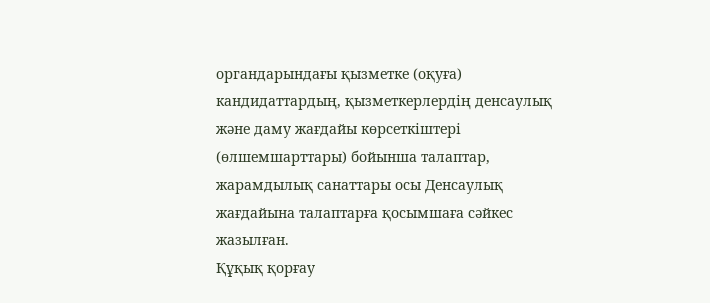органдарындағы қызметке (оқуға) кандидаттардың, қызметкерлердің денсаулық және даму жағдайы көрсеткіштері (өлшемшарттары) бойынша талаптар, жарамдылық санаттары осы Денсаулық жағдайына талаптарға қосымшаға сәйкес жазылған.
Құқық қорғау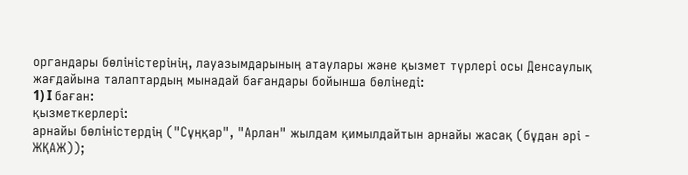органдары бөліністерінің, лауазымдарының атаулары және қызмет түрлері осы Денсаулық жағдайына талаптардың мынадай бағандары бойынша бөлінеді:
1) I баған:
қызметкерлері:
арнайы бөліністердің ("Сұңқар", "Арлан" жылдам қимылдайтын арнайы жасақ (бұдан әрі - ЖҚАЖ));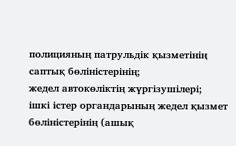полицияның патрульдік қызметінің саптық бөліністерінің;
жедел автокөліктің жүргізушілері;
ішкі істер органдарының жедел қызмет бөліністерінің (ашық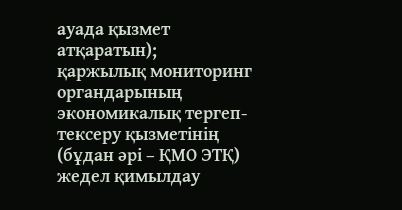ауада қызмет атқаратын);
қаржылық мониторинг органдарының экономикалық тергеп-тексеру қызметінің (бұдан әрі – ҚМО ЭТҚ) жедел қимылдау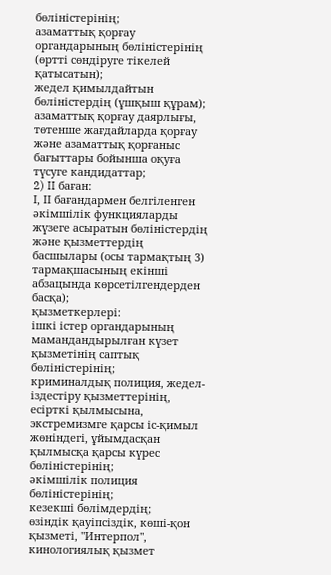бөліністерінің;
азаматтық қорғау органдарының бөліністерінің (өртті сөндіруге тікелей қатысатын);
жедел қимылдайтын бөліністердің (ұшқыш құрам);
азаматтық қорғау даярлығы, төтенше жағдайларда қорғау және азаматтық қорғаныс бағыттары бойынша оқуға түсуге кандидаттар;
2) II баған:
І, ІІ бағандармен белгіленген әкімшілік функцияларды жүзеге асыратын бөліністердің және қызметтердің басшылары (осы тармақтың 3) тармақшасының екінші абзацында көрсетілгендерден басқа);
қызметкерлері:
ішкі істер органдарының мамандандырылған күзет қызметінің саптық бөліністерінің;
криминалдық полиция, жедел-іздестіру қызметтерінің, есірткі қылмысына, экстремизмге қарсы іс-қимыл жөніндегі, ұйымдасқан қылмысқа қарсы күрес бөліністерінің;
әкімшілік полиция бөліністерінің;
кезекші бөлімдердің;
өзіндік қауіпсіздік, көші-қон қызметі, "Интерпол", кинологиялық қызмет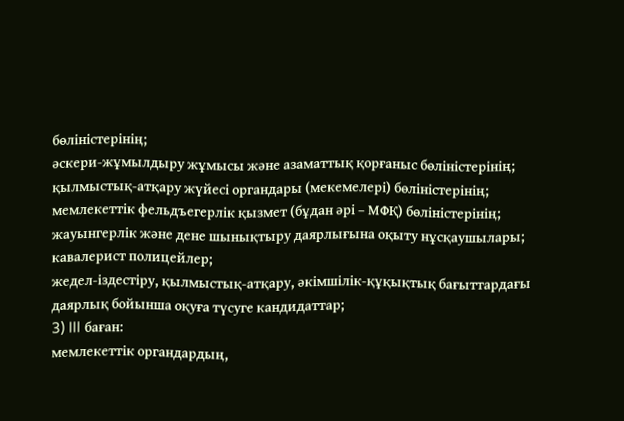бөліністерінің;
әскери-жұмылдыру жұмысы және азаматтық қорғаныс бөліністерінің;
қылмыстық-атқару жүйесі органдары (мекемелері) бөліністерінің;
мемлекеттік фельдъегерлік қызмет (бұдан әрі – МФҚ) бөліністерінің;
жауынгерлік және дене шынықтыру даярлығына оқыту нұсқаушылары;
кавалерист полицейлер;
жедел-іздестіру, қылмыстық-атқару, әкімшілік-құқықтық бағыттардағы даярлық бойынша оқуға түсуге кандидаттар;
3) III баған:
мемлекеттік органдардың,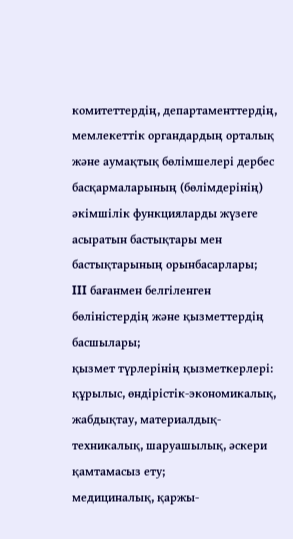комитеттердің, департаменттердің, мемлекеттік органдардың орталық және аумақтық бөлімшелері дербес басқармаларының (бөлімдерінің) әкімшілік функцияларды жүзеге асыратын бастықтары мен бастықтарының орынбасарлары;
III бағанмен белгіленген бөліністердің және қызметтердің басшылары;
қызмет түрлерінің қызметкерлері:
құрылыс, өндірістік-экономикалық, жабдықтау, материалдық-техникалық, шаруашылық, әскери қамтамасыз ету;
медициналық, қаржы-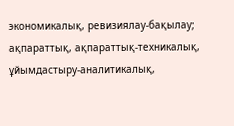экономикалық, ревизиялау-бақылау;
ақпараттық, ақпараттық-техникалық, ұйымдастыру-аналитикалық,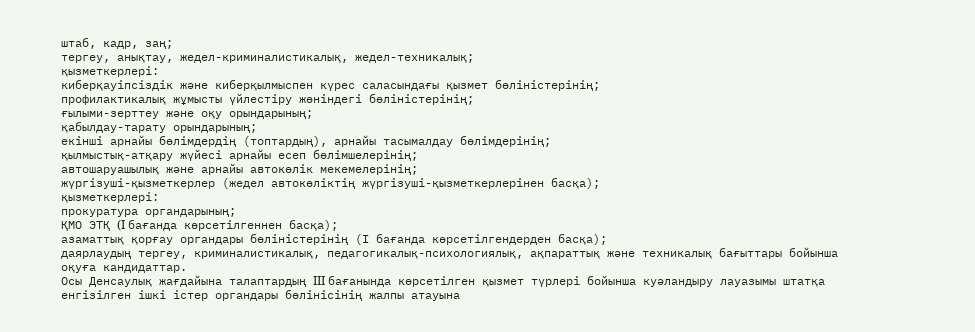штаб, кадр, заң;
тергеу, анықтау, жедел-криминалистикалық, жедел-техникалық;
қызметкерлері:
киберқауіпсіздік және киберқылмыспен күрес саласындағы қызмет бөліністерінің;
профилактикалық жұмысты үйлестіру жөніндегі бөліністерінің;
ғылыми-зерттеу және оқу орындарының;
қабылдау-тарату орындарының;
екінші арнайы бөлімдердің (топтардың), арнайы тасымалдау бөлімдерінің;
қылмыстық-атқару жүйесі арнайы есеп бөлімшелерінің;
автошаруашылық және арнайы автокөлік мекемелерінің;
жүргізуші-қызметкерлер (жедел автокөліктің жүргізуші-қызметкерлерінен басқа);
қызметкерлері:
прокуратура органдарының;
ҚМО ЭТҚ (I бағанда көрсетілгеннен басқа);
азаматтық қорғау органдары бөліністерінің (І бағанда көрсетілгендерден басқа);
даярлаудың тергеу, криминалистикалық, педагогикалық-психологиялық, ақпараттық және техникалық бағыттары бойынша оқуға кандидаттар.
Осы Денсаулық жағдайына талаптардың III бағанында көрсетілген қызмет түрлері бойынша куәландыру лауазымы штатқа енгізілген ішкі істер органдары бөлінісінің жалпы атауына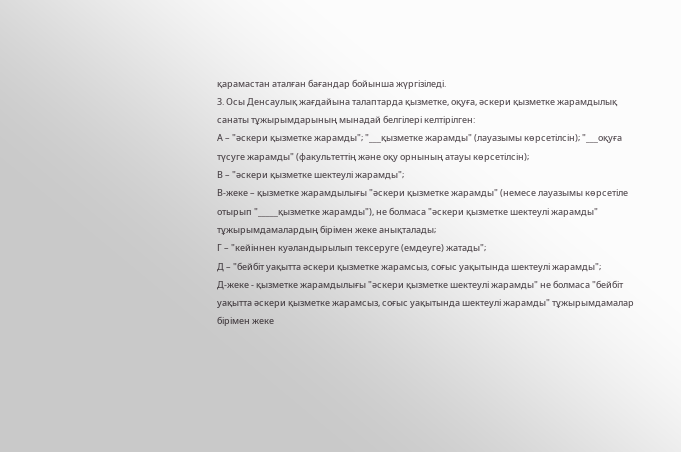қарамастан аталған бағандар бойынша жүргізіледі.
3. Осы Денсаулық жағдайына талаптарда қызметке, оқуға, әскери қызметке жарамдылық санаты тұжырымдарының мынадай белгілері келтірілген:
А – "әскери қызметке жарамды"; "___қызметке жарамды" (лауазымы көрсетілсін); "___оқуға түсуге жарамды" (факультеттің және оқу орнының атауы көрсетілсін);
В – "әскери қызметке шектеулі жарамды";
В-жеке – қызметке жарамдылығы "әскери қызметке жарамды" (немесе лауазымы көрсетіле отырып "_____қызметке жарамды"), не болмаса "әскери қызметке шектеулі жарамды" тұжырымдамалардың бірімен жеке анықталады;
Г – "кейіннен куәландырылып тексеруге (емдеуге) жатады";
Д – "бейбіт уақытта әскери қызметке жарамсыз, соғыс уақытында шектеулі жарамды";
Д-жеке - қызметке жарамдылығы "әскери қызметке шектеулі жарамды" не болмаса "бейбіт уақытта әскери қызметке жарамсыз, соғыс уақытында шектеулі жарамды" тұжырымдамалар бірімен жеке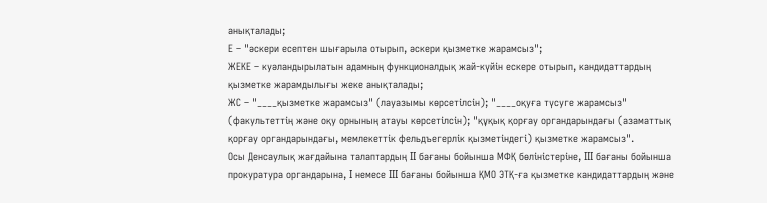анықталады;
Е – "әскери есептен шығарыла отырып, әскери қызметке жарамсыз";
ЖЕКЕ – куәландырылатын адамның функционалдық жай-күйін ескере отырып, кандидаттардың қызметке жарамдылығы жеке анықталады;
ЖС – "____қызметке жарамсыз" (лауазымы көрсетілсін); "____оқуға түсуге жарамсыз" (факультеттің және оқу орнының атауы көрсетілсін); "құқық қорғау органдарындағы (азаматтық қорғау органдарындағы, мемлекеттік фельдъегерлік қызметіндегі) қызметке жарамсыз".
Осы Денсаулық жағдайына талаптардың II бағаны бойынша МФҚ бөліністеріне, III бағаны бойынша прокуратура органдарына, I немесе III бағаны бойынша ҚМО ЭТҚ-ға қызметке кандидаттардың және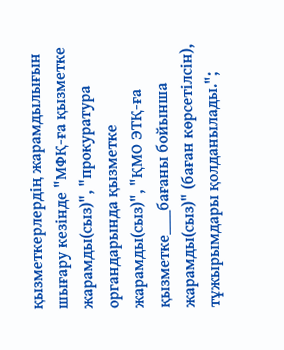қызметкерлердің жарамдылығын шығару кезінде "МФҚ-ға қызметке жарамды(сыз)", "прокуратура органдарында қызметке жарамды(сыз)", "ҚМО ЭТҚ-ға қызметке____бағаны бойынша жарамды(сыз)" (баған көрсетілсін), тұжырымдары қолданылады.";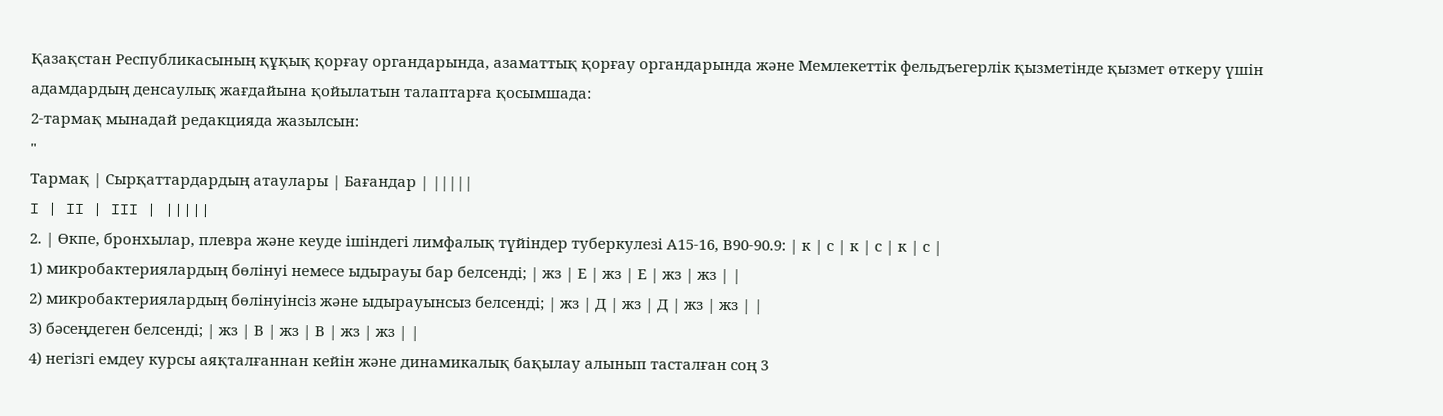Қазақстан Республикасының құқық қорғау органдарында, азаматтық қорғау органдарында және Мемлекеттік фельдъегерлік қызметінде қызмет өткеру үшін адамдардың денсаулық жағдайына қойылатын талаптарға қосымшада:
2-тармақ мынадай редакцияда жазылсын:
"
Тармақ | Сырқаттардардың атаулары | Бағандар | |||||
I | II | III | |||||
2. | Өкпе, бронхылар, плевра және кеуде ішіндегі лимфалық түйіндер туберкулезі А15-16, В90-90.9: | к | с | к | с | к | с |
1) микробактериялардың бөлінуі немесе ыдырауы бар белсенді; | жз | Е | жз | Е | жз | жз | |
2) микробактериялардың бөлінуінсіз және ыдырауынсыз белсенді; | жз | Д | жз | Д | жз | жз | |
3) бәсеңдеген белсенді; | жз | В | жз | В | жз | жз | |
4) негізгі емдеу курсы аяқталғаннан кейін және динамикалық бақылау алынып тасталған соң 3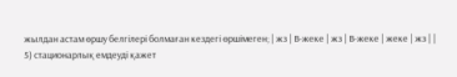жылдан астам өршу белгілері болмаған кездегі өршімеген; | жз | В-жеке | жз | В-жеке | жеке | жз | |
5) стационарлық емдеуді қажет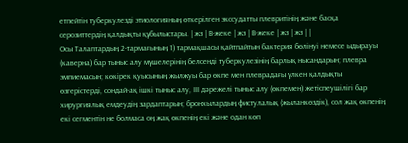етпейтін туберкулезді этиологияның өткерілген экссудатты плевритінің және басқа серозиттердің қалдықты құбылыстары. | жз | В-жеке | жз | В-жеке | жз | жз | |
Осы Талаптардың 2-тармағының 1) тармақшасы қайтпайтын бактерия бөлінуі немесе ыдырауы (каверна) бар тыныс алу мүшелерінің белсенді туберкулезінің барлық нысандарын; плевра эмпиемасын; көкірек қуысының жылжуы бар өкпе мен плеврадағы үлкен қалдықты өзгерістерді, сондай-ақ ішкі тыныс алу, ІІІ дәрежелі тыныс алу (өкпемен) жетіспеушілігі бар хирургиялық емдеудің зардаптарын; бронхылардың фистулалық (жыланкөздік), сол жақ өкпенің екі сегментін не болмаса оң жақ өкпенің екі және одан көп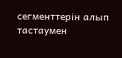сегменттерін алып тастаумен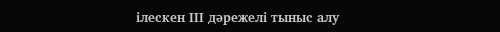ілескен ІІІ дәрежелі тыныс алу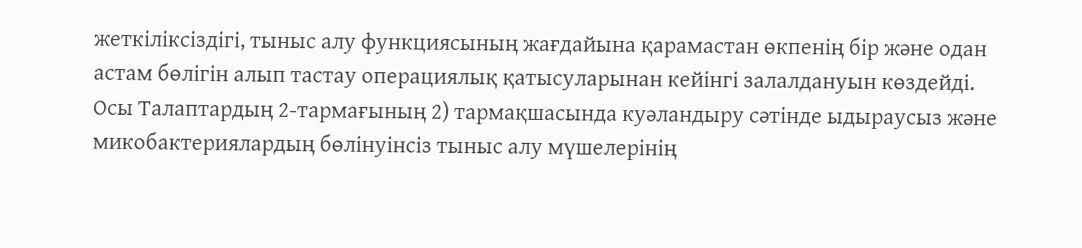жеткіліксіздігі, тыныс алу функциясының жағдайына қарамастан өкпенің бір және одан астам бөлігін алып тастау операциялық қатысуларынан кейінгі залалдануын көздейді.
Осы Талаптардың 2-тармағының 2) тармақшасында куәландыру сәтінде ыдыраусыз және микобактериялардың бөлінуінсіз тыныс алу мүшелерінің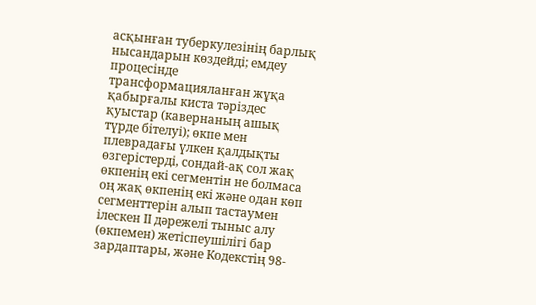асқынған туберкулезінің барлық нысандарын көздейді; емдеу процесінде трансформацияланған жұқа қабырғалы киста тәріздес қуыстар (кавернаның ашық түрде бітелуі); өкпе мен плеврадағы үлкен қалдықты өзгерістерді, сондай-ақ сол жақ өкпенің екі сегментін не болмаса оң жақ өкпенің екі және одан көп сегменттерін алып тастаумен ілескен ІІ дәрежелі тыныс алу (өкпемен) жетіспеушілігі бар зардаптары, және Кодекстiң 98-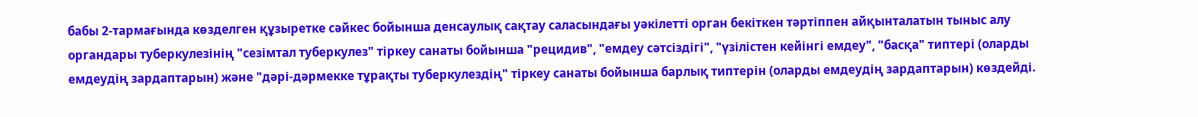бабы 2-тармағында көзделген құзыретке сәйкес бойынша денсаулық сақтау саласындағы уәкілетті орган бекіткен тәртіппен айқынталатын тыныс алу органдары туберкулезінің "сезімтал туберкулез" тіркеу санаты бойынша "рецидив", "емдеу сәтсіздігі", "үзілістен кейінгі емдеу", "басқа" типтері (оларды емдеудің зардаптарын) және "дәрі-дәрмекке тұрақты туберкулездің" тіркеу санаты бойынша барлық типтерін (оларды емдеудің зардаптарын) көздейді.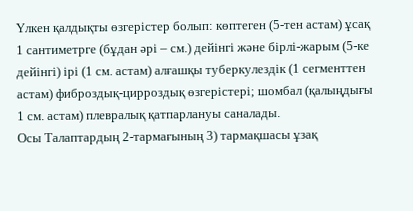Үлкен қалдықты өзгерістер болып: көптеген (5-тен астам) ұсақ 1 сантиметрге (бұдан әрі – см.) дейінгі және бірлі-жарым (5-ке дейінгі) ірі (1 см. астам) алғашқы туберкулездік (1 сегменттен астам) фиброздық-цирроздық өзгерістері; шомбал (қалыңдығы 1 см. астам) плевралық қатпарлануы саналады.
Осы Талаптардың 2-тармағының 3) тармақшасы ұзақ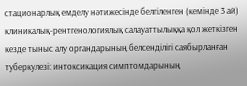стационарлық емделу нәтижесінде белгіленген (кемінде 3 ай) клиникалық-рентгенологиялық салауаттылыққа қол жеткізген кезде тыныс алу органдарының белсенділігі саябырланған туберкулезі: интоксикация симптомдарының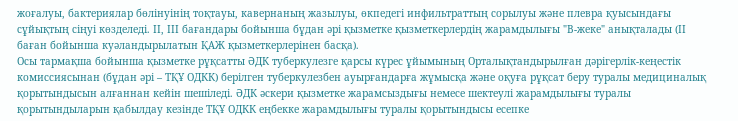жоғалуы, бактериялар бөлінуінің тоқтауы, кавернаның жазылуы, өкпедегі инфильтраттың сорылуы және плевра қуысындағы сұйықтың сіңуі көзделеді. ІІ, ІІІ бағандары бойынша бұдан әрі қызметке қызметкерлердің жарамдылығы "В-жеке" анықталады (ІІ баған бойынша куәландырылатын ҚАЖ қызметкерлерінен басқа).
Осы тармақша бойынша қызметке рұқсатты ӘДК туберкулезге қарсы күрес ұйымының Орталықтандырылған дәрігерлік-кеңестік комиссиясынан (бұдан әрі – ТҚҰ ОДКК) берілген туберкулезбен ауырғандарға жұмысқа және оқуға рұқсат беру туралы медициналық қорытындысын алғаннан кейін шешіледі. ӘДК әскери қызметке жарамсыздығы немесе шектеулі жарамдылығы туралы қорытындыларын қабылдау кезінде ТҚҰ ОДКК еңбекке жарамдылығы туралы қорытындысы есепке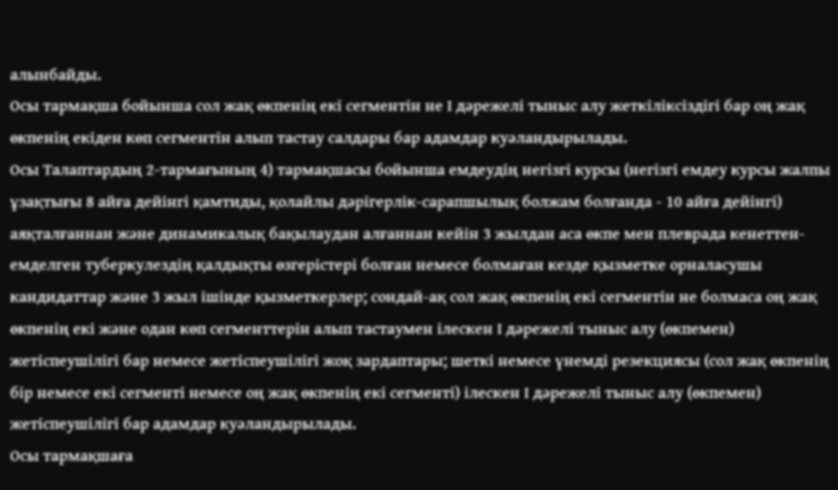алынбайды.
Осы тармақша бойынша сол жақ өкпенің екі сегментін не І дәрежелі тыныс алу жеткіліксіздігі бар оң жақ өкпенің екіден көп сегментін алып тастау салдары бар адамдар куәландырылады.
Осы Талаптардың 2-тармағының 4) тармақшасы бойынша емдеудің негізгі курсы (негізгі емдеу курсы жалпы ұзақтығы 8 айға дейінгі қамтиды, қолайлы дәрігерлік-сарапшылық болжам болғанда - 10 айға дейінгі) аяқталғаннан және динамикалық бақылаудан алғаннан кейін 3 жылдан аса өкпе мен плеврада кенеттен-емделген туберкулездің қалдықты өзгерістері болған немесе болмаған кезде қызметке орналасушы кандидаттар және 3 жыл ішінде қызметкерлер; сондай-ақ сол жақ өкпенің екі сегментін не болмаса оң жақ өкпенің екі және одан көп сегменттерін алып тастаумен ілескен І дәрежелі тыныс алу (өкпемен) жетіспеушілігі бар немесе жетіспеушілігі жоқ зардаптары; шеткі немесе үнемді резекциясы (сол жақ өкпенің бір немесе екі сегменті немесе оң жақ өкпенің екі сегменті) ілескен І дәрежелі тыныс алу (өкпемен) жетіспеушілігі бар адамдар куәландырылады.
Осы тармақшаға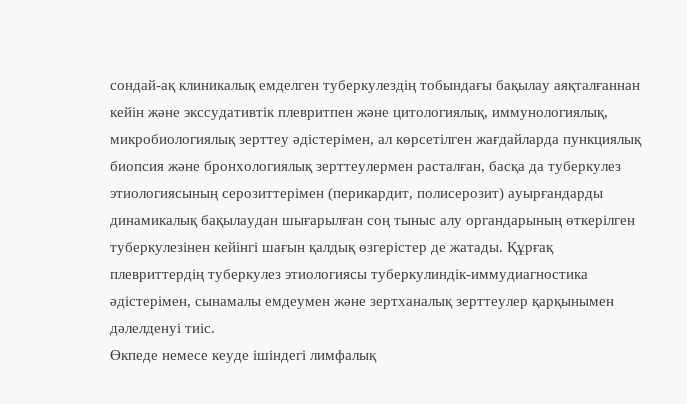сондай-ақ клиникалық емделген туберкулездің тобындағы бақылау аяқталғаннан кейін және экссудативтік плевритпен және цитологиялық, иммунологиялық, микробиологиялық зерттеу әдістерімен, ал көрсетілген жағдайларда пункциялық биопсия және бронхологиялық зерттеулермен расталған, басқа да туберкулез этиологиясының серозиттерімен (перикардит, полисерозит) ауырғандарды динамикалық бақылаудан шығарылған соң тыныс алу органдарының өткерілген туберкулезінен кейінгі шағын қалдық өзгерістер де жатады. Құрғақ плевриттердің туберкулез этиологиясы туберкулиндік-иммудиагностика әдістерімен, сынамалы емдеумен және зертханалық зерттеулер қарқынымен дәлелденуі тиіс.
Өкпеде немесе кеуде ішіндегі лимфалық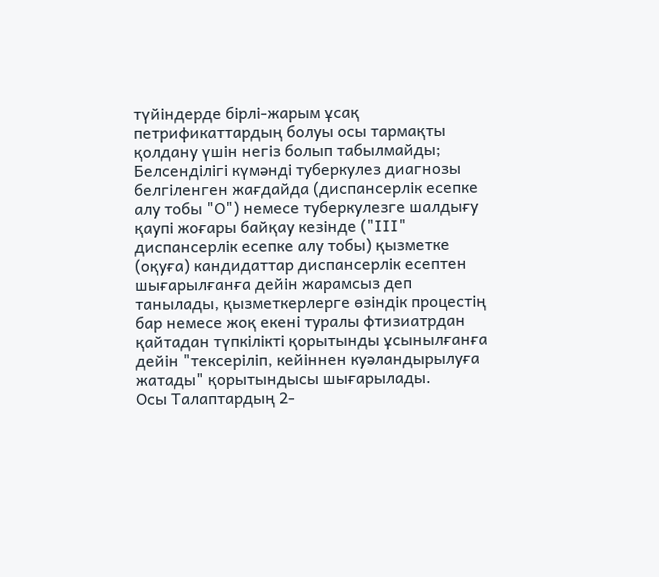түйіндерде бірлі-жарым ұсақ петрификаттардың болуы осы тармақты қолдану үшін негіз болып табылмайды;
Белсенділігі күмәнді туберкулез диагнозы белгіленген жағдайда (диспансерлік есепке алу тобы "О") немесе туберкулезге шалдығу қаупі жоғары байқау кезінде ("ІІІ" диспансерлік есепке алу тобы) қызметке (оқуға) кандидаттар диспансерлік есептен шығарылғанға дейін жарамсыз деп танылады, қызметкерлерге өзіндік процестің бар немесе жоқ екені туралы фтизиатрдан қайтадан түпкілікті қорытынды ұсынылғанға дейін "тексеріліп, кейіннен куәландырылуға жатады" қорытындысы шығарылады.
Осы Талаптардың 2-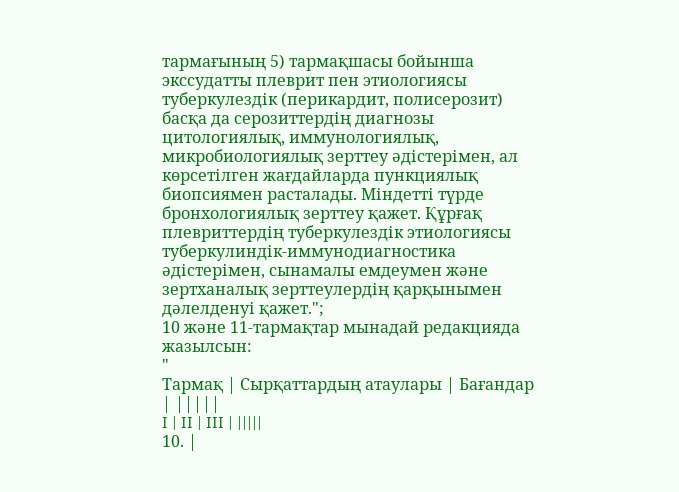тармағының 5) тармақшасы бойынша экссудатты плеврит пен этиологиясы туберкулездік (перикардит, полисерозит) басқа да серозиттердің диагнозы цитологиялық, иммунологиялық, микробиологиялық зерттеу әдістерімен, ал көрсетілген жағдайларда пункциялық биопсиямен расталады. Міндетті түрде бронхологиялық зерттеу қажет. Құрғақ плевриттердің туберкулездік этиологиясы туберкулиндік-иммунодиагностика әдістерімен, сынамалы емдеумен және зертханалық зерттеулердің қарқынымен дәлелденуі қажет.";
10 және 11-тармақтар мынадай редакцияда жазылсын:
"
Тармақ | Сырқаттардың атаулары | Бағандар | |||||
I | II | III | |||||
10. |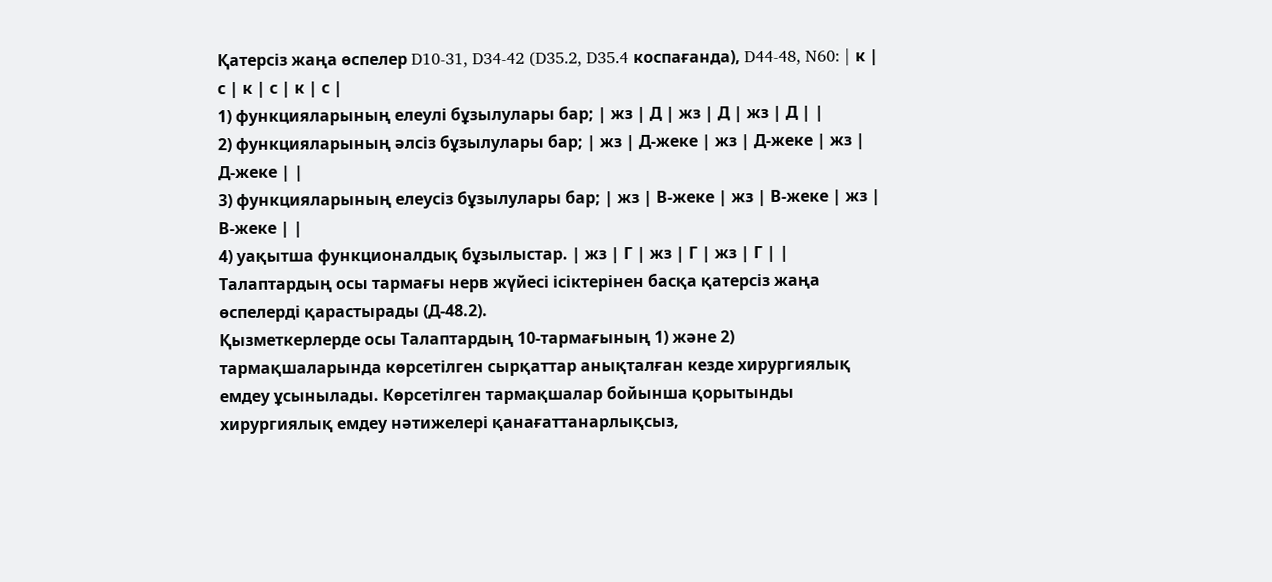Қатерсіз жаңа өспелер D10-31, D34-42 (D35.2, D35.4 коспағанда), D44-48, N60: | к | с | к | с | к | с |
1) функцияларының елеулі бұзылулары бар; | жз | Д | жз | Д | жз | Д | |
2) функцияларының әлсіз бұзылулары бар; | жз | Д-жеке | жз | Д-жеке | жз | Д-жеке | |
3) функцияларының елеусіз бұзылулары бар; | жз | В-жеке | жз | В-жеке | жз | В-жеке | |
4) уақытша функционалдық бұзылыстар. | жз | Г | жз | Г | жз | Г | |
Талаптардың осы тармағы нерв жүйесі ісіктерінен басқа қатерсіз жаңа өспелерді қарастырады (Д-48.2).
Қызметкерлерде осы Талаптардың 10-тармағының 1) және 2) тармақшаларында көрсетілген сырқаттар анықталған кезде хирургиялық емдеу ұсынылады. Көрсетілген тармақшалар бойынша қорытынды хирургиялық емдеу нәтижелері қанағаттанарлықсыз,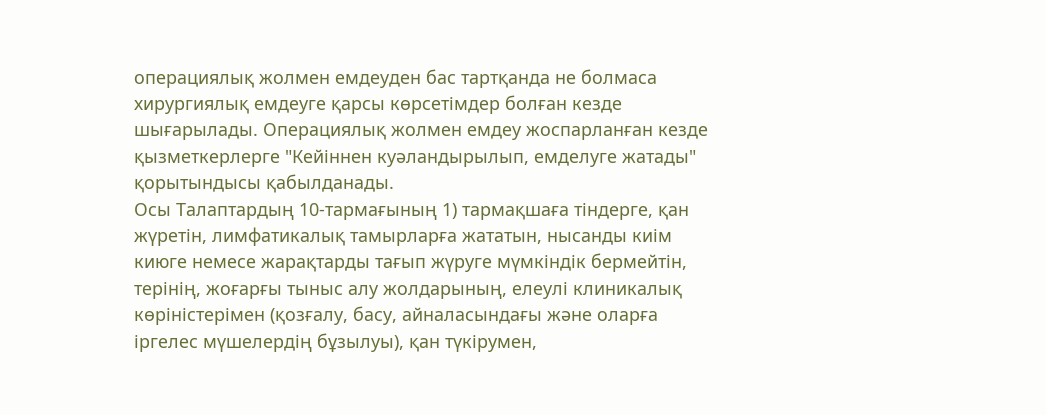операциялық жолмен емдеуден бас тартқанда не болмаса хирургиялық емдеуге қарсы көрсетімдер болған кезде шығарылады. Операциялық жолмен емдеу жоспарланған кезде қызметкерлерге "Кейіннен куәландырылып, емделуге жатады" қорытындысы қабылданады.
Осы Талаптардың 10-тармағының 1) тармақшаға тіндерге, қан жүретін, лимфатикалық тамырларға жататын, нысанды киім киюге немесе жарақтарды тағып жүруге мүмкіндік бермейтін, терінің, жоғарғы тыныс алу жолдарының, елеулі клиникалық көріністерімен (қозғалу, басу, айналасындағы және оларға іргелес мүшелердің бұзылуы), қан түкірумен,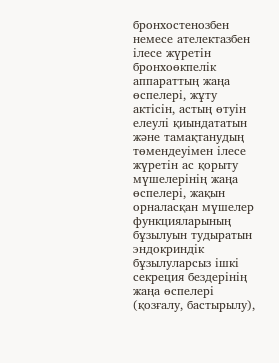бронхостенозбен немесе ателектазбен ілесе жүретін бронхоөкпелік аппараттың жаңа өспелері, жұту актісін, астың өтуін елеулі қиындататын және тамақтанудың төмендеуімен ілесе жүретін ас қорыту мүшелерінің жаңа өспелері, жақын орналасқан мүшелер функцияларының бұзылуын тудыратын эндокриндік бұзылуларсыз ішкі секреция бездерінің жаңа өспелері (қозғалу, бастырылу),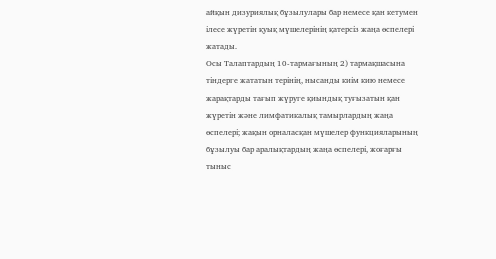айқын дизуриялық бұзылулары бар немесе қан кетумен ілесе жүретін қуық мүшелерінің қатерсіз жаңа өспелері жатады.
Осы Талаптардың 10-тармағының 2) тармақшасына тіндерге жататын терінің, нысанды киім кию немесе жарақтарды тағып жүруге қиындық туғызатын қан жүретін және лимфатикалық тамырлардың жаңа өспелері; жақын орналасқан мүшелер функцияларының бұзылуы бар аралықтардың жаңа өспелері, жоғарғы тыныс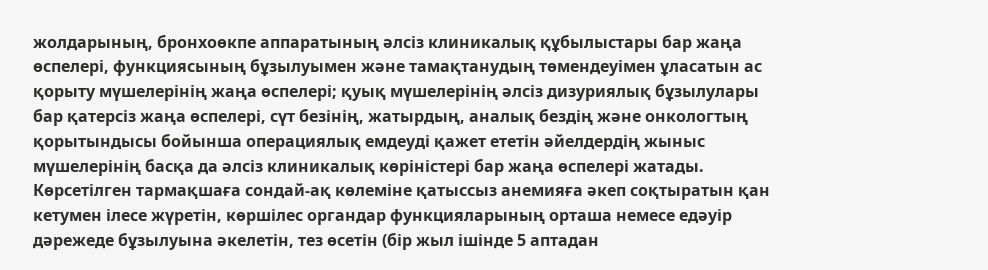жолдарының, бронхоөкпе аппаратының әлсіз клиникалық құбылыстары бар жаңа өспелері, функциясының бұзылуымен және тамақтанудың төмендеуімен ұласатын ас қорыту мүшелерінің жаңа өспелері; қуық мүшелерінің әлсіз дизуриялық бұзылулары бар қатерсіз жаңа өспелері, сүт безінің, жатырдың, аналық бездің және онкологтың қорытындысы бойынша операциялық емдеуді қажет ететін әйелдердің жыныс мүшелерінің басқа да әлсіз клиникалық көріністері бар жаңа өспелері жатады.
Көрсетілген тармақшаға сондай-ақ көлеміне қатыссыз анемияға әкеп соқтыратын қан кетумен ілесе жүретін, көршілес органдар функцияларының орташа немесе едәуір дәрежеде бұзылуына әкелетін, тез өсетін (бір жыл ішінде 5 аптадан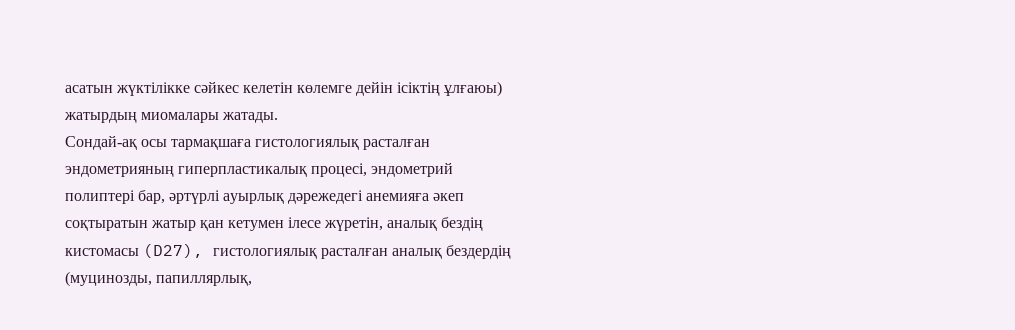асатын жүктілікке сәйкес келетін көлемге дейін ісіктің ұлғаюы) жатырдың миомалары жатады.
Сондай-ақ осы тармақшаға гистологиялық расталған эндометрияның гиперпластикалық процесі, эндометрий полиптері бар, әртүрлі ауырлық дәрежедегі анемияға әкеп соқтыратын жатыр қан кетумен ілесе жүретін, аналық бездің кистомасы (D27), гистологиялық расталған аналық бездердің (муцинозды, папиллярлық,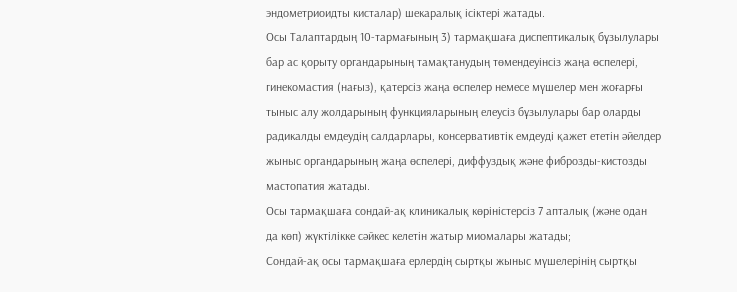эндометриоидты кисталар) шекаралық ісіктері жатады.
Осы Талаптардың 10-тармағының 3) тармақшаға диспептикалық бұзылулары бар ас қорыту органдарының тамақтанудың төмендеуінсіз жаңа өспелері, гинекомастия (нағыз), қатерсіз жаңа өспелер немесе мүшелер мен жоғарғы тыныс алу жолдарының функцияларының елеусіз бұзылулары бар оларды радикалды емдеудің салдарлары, консервативтік емдеуді қажет ететін әйелдер жыныс органдарының жаңа өспелері, диффуздық және фиброзды-кистозды мастопатия жатады.
Осы тармақшаға сондай-ақ клиникалық көріністерсіз 7 апталық (және одан да көп) жүктілікке сәйкес келетін жатыр миомалары жатады;
Сондай-ақ осы тармақшаға ерлердің сыртқы жыныс мүшелерінің сыртқы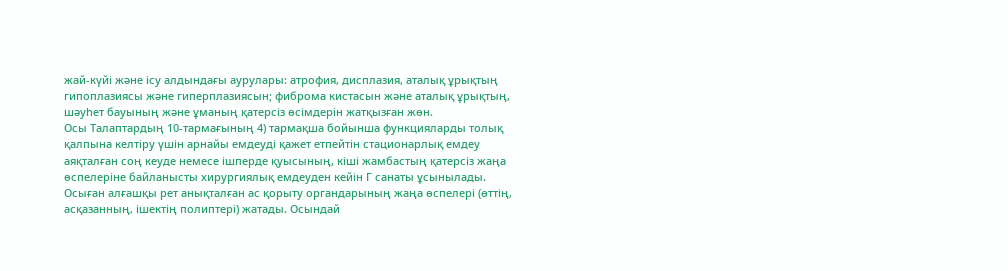жай-күйі және ісу алдындағы аурулары: атрофия, дисплазия, аталық ұрықтың гипоплазиясы және гиперплазиясын; фиброма кистасын және аталық ұрықтың, шәуһет бауының және ұманың қатерсіз өсімдерін жатқызған жөн.
Осы Талаптардың 10-тармағының 4) тармақша бойынша функцияларды толық қалпына келтіру үшін арнайы емдеуді қажет етпейтін стационарлық емдеу аяқталған соң кеуде немесе ішперде қуысының, кіші жамбастың қатерсіз жаңа өспелеріне байланысты хирургиялық емдеуден кейін Г санаты ұсынылады.
Осыған алғашқы рет анықталған ас қорыту органдарының жаңа өспелері (өттің, асқазанның, ішектің полиптері) жатады. Осындай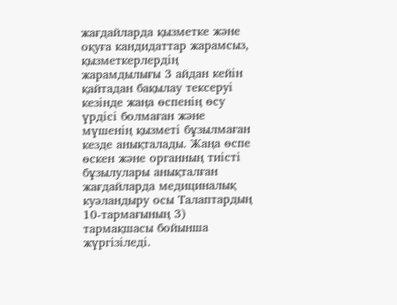жағдайларда қызметке және оқуға кандидаттар жарамсыз, қызметкерлердің жарамдылығы 3 айдан кейін қайтадан бақылау тексеруі кезінде жаңа өспенің өсу үрдісі болмаған және мүшенің қызметі бұзылмаған кезде анықталады. Жаңа өспе өскен және органның тиісті бұзылулары анықталған жағдайларда медициналық куәландыру осы Талаптардың 10-тармағының 3) тармақшасы бойынша жүргізіледі.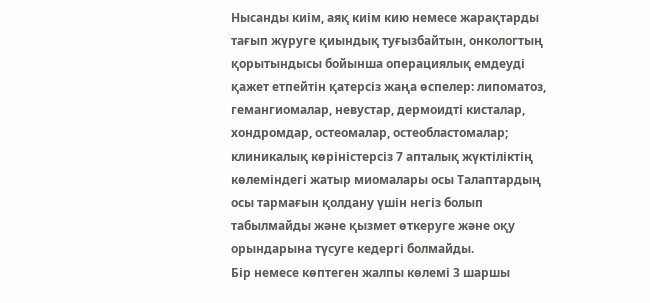Нысанды киім, аяқ киім кию немесе жарақтарды тағып жүруге қиындық туғызбайтын, онкологтың қорытындысы бойынша операциялық емдеуді қажет етпейтін қатерсіз жаңа өспелер: липоматоз, гемангиомалар, невустар, дермоидті кисталар, хондромдар, остеомалар, остеобластомалар; клиникалық көріністерсіз 7 апталық жүктіліктің көлеміндегі жатыр миомалары осы Талаптардың осы тармағын қолдану үшін негіз болып табылмайды және қызмет өткеруге және оқу орындарына түсуге кедергі болмайды.
Бір немесе көптеген жалпы көлемі 3 шаршы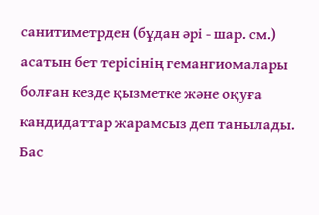санитиметрден (бұдан әрі - шар. см.) асатын бет терісінің гемангиомалары болған кезде қызметке және оқуға кандидаттар жарамсыз деп танылады.
Бас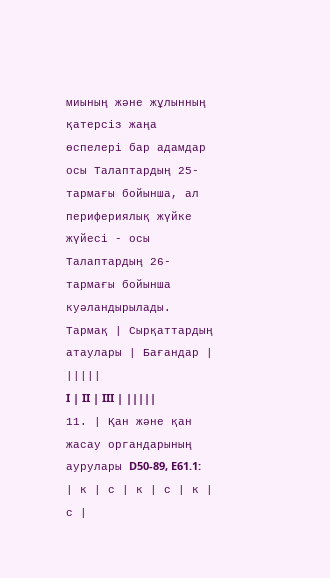миының және жұлынның қатерсіз жаңа өспелері бар адамдар осы Талаптардың 25-тармағы бойынша, ал перифериялық жүйке жүйесі - осы Талаптардың 26-тармағы бойынша куәландырылады.
Тармақ | Сырқаттардың атаулары | Бағандар | |||||
I | II | III | |||||
11. | Қан және қан жасау органдарының аурулары D50-89, E61.1: | к | с | к | с | к | с |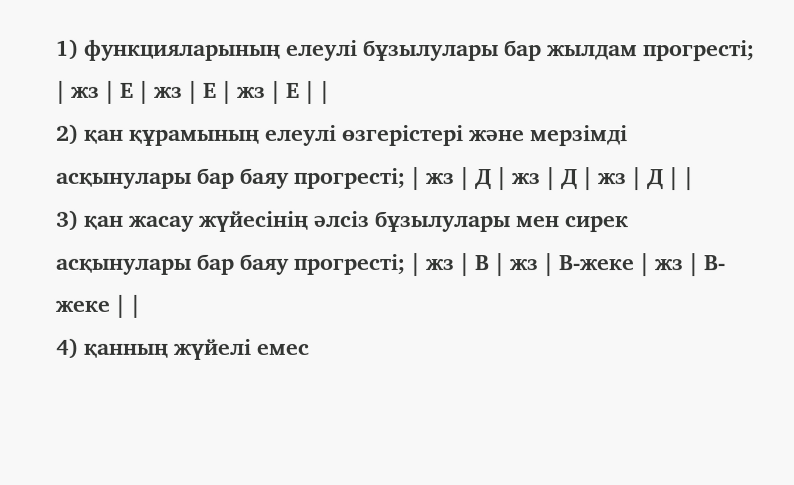1) функцияларының елеулі бұзылулары бар жылдам прогресті; | жз | Е | жз | Е | жз | Е | |
2) қан құрамының елеулі өзгерістері және мерзімді асқынулары бар баяу прогресті; | жз | Д | жз | Д | жз | Д | |
3) қан жасау жүйесінің әлсіз бұзылулары мен сирек асқынулары бар баяу прогресті; | жз | В | жз | В-жеке | жз | В-жеке | |
4) қанның жүйелі емес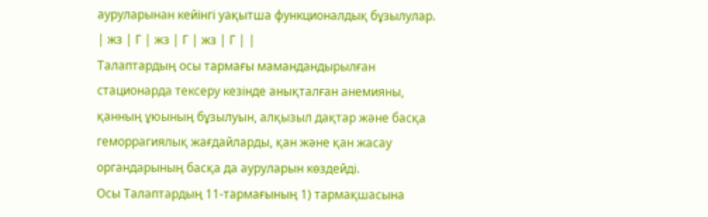ауруларынан кейінгі уақытша функционалдық бұзылулар. | жз | Г | жз | Г | жз | Г | |
Талаптардың осы тармағы мамандандырылған стационарда тексеру кезінде анықталған анемияны, қанның ұюының бұзылуын, алқызыл дақтар және басқа геморрагиялық жағдайларды, қан және қан жасау органдарының басқа да ауруларын көздейді.
Осы Талаптардың 11-тармағының 1) тармақшасына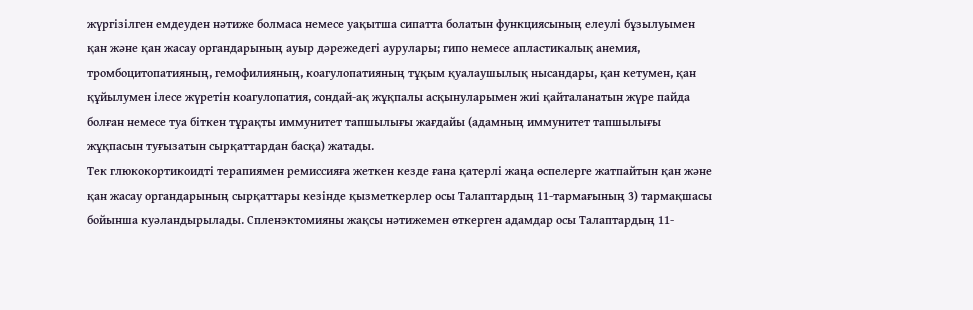жүргізілген емдеуден нәтиже болмаса немесе уақытша сипатта болатын функциясының елеулі бұзылуымен қан және қан жасау органдарының ауыр дәрежедегі аурулары; гипо немесе апластикалық анемия, тромбоцитопатияның, гемофилияның, коагулопатияның тұқым қуалаушылық нысандары, қан кетумен, қан құйылумен ілесе жүретін коагулопатия, сондай-ақ жұқпалы асқынуларымен жиі қайталанатын жүре пайда болған немесе туа біткен тұрақты иммунитет тапшылығы жағдайы (адамның иммунитет тапшылығы жұқпасын туғызатын сырқаттардан басқа) жатады.
Тек глюкокортикоидті терапиямен ремиссияға жеткен кезде ғана қатерлі жаңа өспелерге жатпайтын қан және қан жасау органдарының сырқаттары кезінде қызметкерлер осы Талаптардың 11-тармағының 3) тармақшасы бойынша куәландырылады. Спленэктомияны жақсы нәтижемен өткерген адамдар осы Талаптардың 11-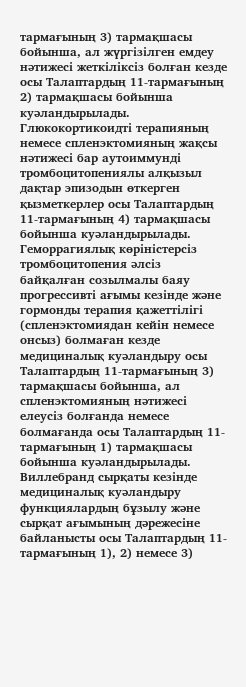тармағының 3) тармақшасы бойынша, ал жүргізілген емдеу нәтижесі жеткіліксіз болған кезде осы Талаптардың 11-тармағының 2) тармақшасы бойынша куәландырылады.
Глюкокортикоидті терапияның немесе спленэктомияның жақсы нәтижесі бар аутоиммунді тромбоцитопениялы алқызыл дақтар эпизодын өткерген қызметкерлер осы Талаптардың 11-тармағының 4) тармақшасы бойынша куәландырылады.
Геморрагиялық көріністерсіз тромбоцитопения әлсіз байқалған созылмалы баяу прогрессивті ағымы кезінде және гормонды терапия қажеттілігі (спленэктомиядан кейін немесе онсыз) болмаған кезде медициналық куәландыру осы Талаптардың 11-тармағының 3) тармақшасы бойынша, ал спленэктомияның нәтижесі елеусіз болғанда немесе болмағанда осы Талаптардың 11-тармағының 1) тармақшасы бойынша куәландырылады.
Виллебранд сырқаты кезінде медициналық куәландыру функциялардың бұзылу және сырқат ағымының дәрежесіне байланысты осы Талаптардың 11-тармағының 1), 2) немесе 3)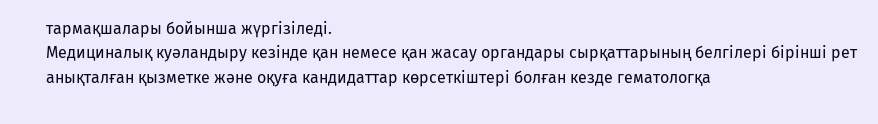тармақшалары бойынша жүргізіледі.
Медициналық куәландыру кезінде қан немесе қан жасау органдары сырқаттарының белгілері бірінші рет анықталған қызметке және оқуға кандидаттар көрсеткіштері болған кезде гематологқа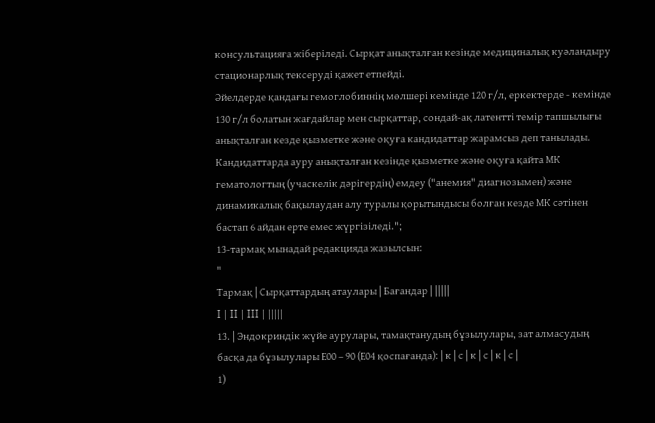консультацияға жіберіледі. Сырқат анықталған кезінде медициналық куәландыру стационарлық тексеруді қажет етпейді.
Әйелдерде қандағы гемоглобиннің мөлшері кемінде 120 г/л, еркектерде - кемінде 130 г/л болатын жағдайлар мен сырқаттар, сондай-ақ латентті темір тапшылығы анықталған кезде қызметке және оқуға кандидаттар жарамсыз деп танылады.
Кандидаттарда ауру анықталған кезінде қызметке және оқуға қайта МК гематологтың (учаскелік дәрігердің) емдеу ("анемия" диагнозымен) және динамикалық бақылаудан алу туралы қорытындысы болған кезде МК сәтінен бастап 6 айдан ерте емес жүргізіледі.";
13-тармақ мынадай редакцияда жазылсын:
"
Тармақ | Сырқаттардың атаулары | Бағандар | |||||
I | II | III | |||||
13. | Эндокриндік жүйе аурулары, тамақтанудың бұзылулары, зат алмасудың басқа да бұзылулары Е00 – 90 (Е04 қоспағанда): | к | с | к | с | к | с |
1)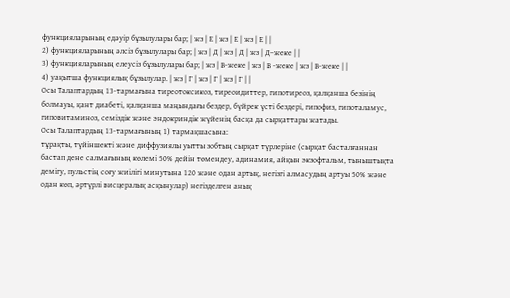функцияларының едәуір бұзылулары бар; | жз | Е | жз | Е | жз | Е | |
2) функцияларының әлсіз бұзылулары бар; | жз | Д | жз | Д | жз | Д–жеке | |
3) функцияларының елеусіз бұзылулары бар; | жз | В-жеке | жз | В -жеке | жз | В-жеке | |
4) уақытша функциялық бұзылулар. | жз | Г | жз | Г | жз | Г | |
Осы Талаптардың 13-тармағына тиреотоксикоз, тиреоидиттер, гипотиреоз, қалқанша безінің болмауы, қант диабеті, қалқанша маңындағы бездер, бүйрек үсті бездері, гипофиз, гипоталамус, гиповитаминоз, семіздік және эндокриндік жүйенің басқа да сырқаттары жатады.
Осы Талаптардың 13-тармағының 1) тармақшасына:
тұрақты, түйіншекті және диффузиялы уытты зобтың сырқат түрлеріне (сырқат басталғаннан бастап дене салмағының көлемі 50% дейін төмендеу, адинамия, айқын экзофтальм, тыныштықта демігу, пульстің соғу жиілігі минутына 120 және одан артық, негізгі алмасудың артуы 50% және одан көп, әртүрлі висцералық асқынулар) негізделген анық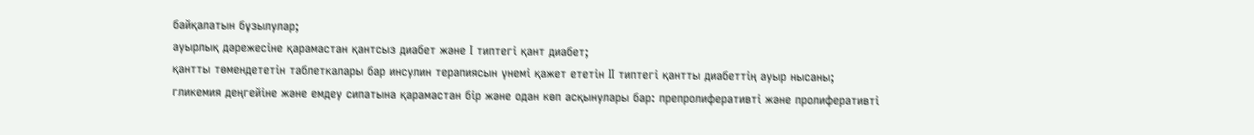байқалатын бұзылулар;
ауырлық дәрежесіне қарамастан қантсыз диабет және І типтегі қант диабет;
қантты төмендететін таблеткалары бар инсулин терапиясын үнемі қажет ететін ІІ типтегі қантты диабеттің ауыр нысаны;
гликемия деңгейіне және емдеу сипатына қарамастан бір және одан көп асқынулары бар: препролиферативті және пролиферативті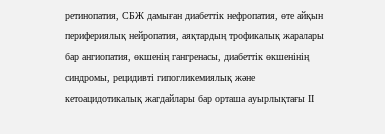ретинопатия, СБЖ дамыған диабеттік нефропатия, өте айқын перифериялық нейропатия, аяқтардың трофикалық жаралары бар ангиопатия, өкшенің гангренасы, диабеттік өкшенінің синдромы, рецидивті гипогликемиялық және кетоацидотикалық жагдайлары бар орташа ауырлықтағы ІІ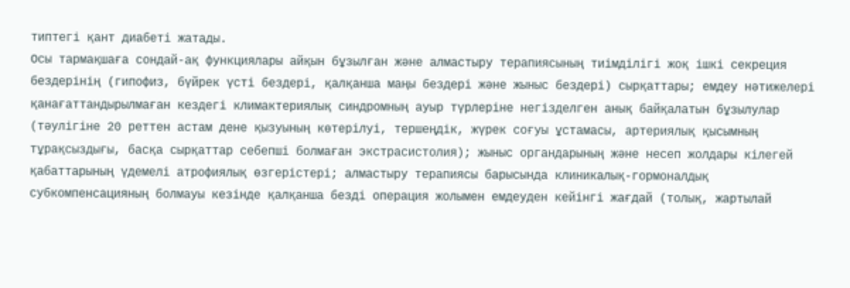типтегі қант диабеті жатады.
Осы тармақшаға сондай-ақ функциялары айқын бұзылған және алмастыру терапиясының тиімділігі жоқ ішкі секреция бездерінің (гипофиз, бүйрек үсті бездері, қалқанша маңы бездері және жыныс бездері) сырқаттары; емдеу нәтижелері қанағаттандырылмаған кездегі климактериялық синдромның ауыр түрлеріне негізделген анық байқалатын бұзылулар (тәулігіне 20 реттен астам дене қызуының көтерілуі, тершеңдік, жүрек соғуы ұстамасы, артериялық қысымның тұрақсыздығы, басқа сырқаттар себепші болмаған экстрасистолия); жыныс органдарының және несеп жолдары кілегей қабаттарының үдемелі атрофиялық өзгерістері; алмастыру терапиясы барысында клиникалық-гормоналдық субкомпенсацияның болмауы кезінде қалқанша безді операция жолымен емдеуден кейінгі жағдай (толық, жартылай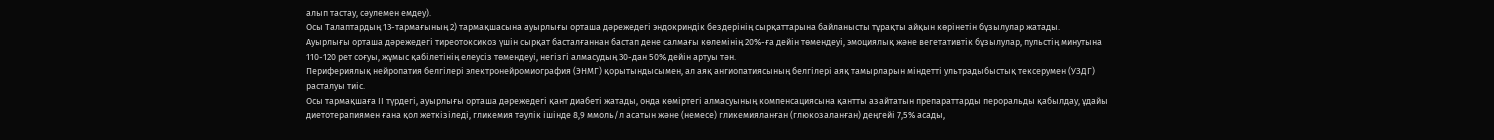алып тастау, сәулемен емдеу).
Осы Талаптардың 13-тармағының 2) тармақшасына ауырлығы орташа дәрежедегі эндокриндік бездерінің сырқаттарына байланысты тұрақты айқын көрінетін бұзылулар жатады.
Ауырлығы орташа дәрежедегі тиреотоксикоз үшін сырқат басталғаннан бастап дене салмағы көлемінің 20%-ға дейін төмендеуі, эмоциялық және вегетативтік бұзылулар, пульстің минутына 110-120 рет соғуы, жұмыс қабілетінің елеусіз төмендеуі, негізгі алмасудың 30-дан 50% дейін артуы тән.
Перифериялық нейропатия белгілері электронейромиография (ЭНМГ) қорытындысымен, ал аяқ ангиопатиясының белгілері аяқ тамырларын міндетті ультрадыбыстық тексерумен (УЗДГ) расталуы тиіс.
Осы тармақшаға ІІ түрдегі, ауырлығы орташа дәрежедегі қант диабеті жатады, онда көміртегі алмасуының компенсациясына қантты азайтатын препараттарды пероральды қабылдау, ұдайы диетотерапиямен ғана қол жеткізіледі, гликемия тәулік ішінде 8,9 ммоль/л асатын және (немесе) гликемияланған (глюкозаланған) деңгейі 7,5% асады,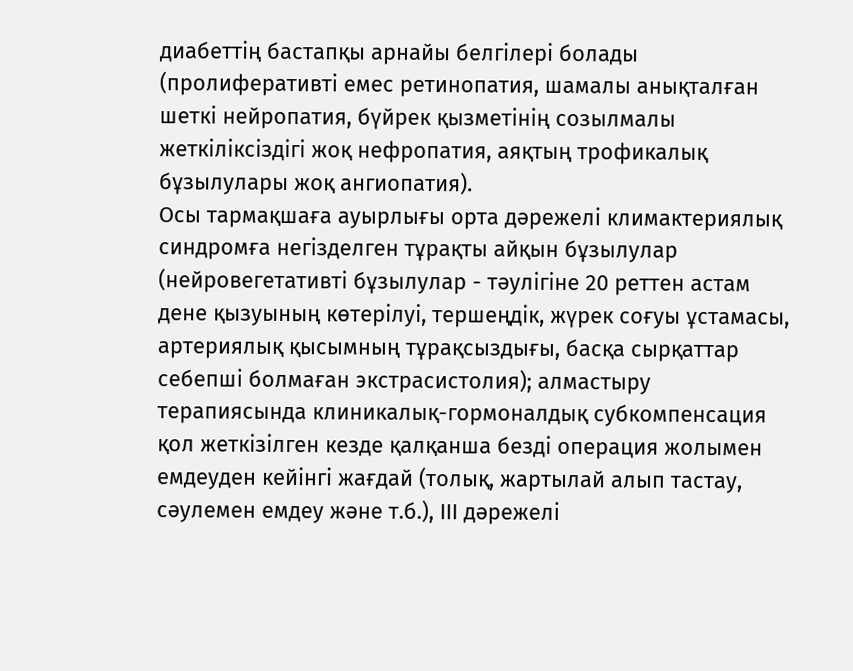диабеттің бастапқы арнайы белгілері болады (пролиферативті емес ретинопатия, шамалы анықталған шеткі нейропатия, бүйрек қызметінің созылмалы жеткіліксіздігі жоқ нефропатия, аяқтың трофикалық бұзылулары жоқ ангиопатия).
Осы тармақшаға ауырлығы орта дәрежелі климактериялық синдромға негізделген тұрақты айқын бұзылулар (нейровегетативті бұзылулар - тәулігіне 20 реттен астам дене қызуының көтерілуі, тершеңдік, жүрек соғуы ұстамасы, артериялық қысымның тұрақсыздығы, басқа сырқаттар себепші болмаған экстрасистолия); алмастыру терапиясында клиникалық-гормоналдық субкомпенсация қол жеткізілген кезде қалқанша безді операция жолымен емдеуден кейінгі жағдай (толық, жартылай алып тастау, сәулемен емдеу және т.б.), ІІІ дәрежелі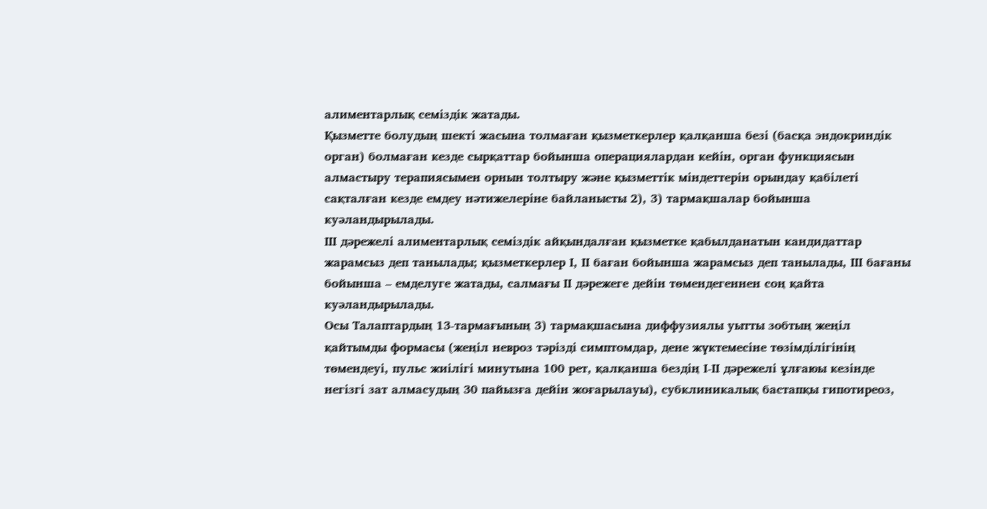алиментарлық семіздік жатады.
Қызметте болудың шекті жасына толмаған қызметкерлер қалқанша безі (басқа эндокриндік орган) болмаған кезде сырқаттар бойынша операциялардан кейін, орган функциясын алмастыру терапиясымен орнын толтыру және қызметтік міндеттерін орындау қабілеті сақталған кезде емдеу нәтижелеріне байланысты 2), 3) тармақшалар бойынша куәландырылады.
ІІІ дәрежелі алиментарлық семіздік айқындалған қызметке қабылданатын кандидаттар жарамсыз деп танылады; қызметкерлер І, ІІ баған бойынша жарамсыз деп танылады, ІІІ бағаны бойынша – емделуге жатады, салмағы ІІ дәрежеге дейін төмендегеннен соң қайта куәландырылады.
Осы Талаптардың 13-тармағының 3) тармақшасына диффузиялы уытты зобтың жеңіл қайтымды формасы (жеңіл невроз тәрізді симптомдар, дене жүктемесіне төзімділігінің төмендеуі, пульс жиілігі минутына 100 рет, қалқанша бездің І-ІІ дәрежелі ұлғаюы кезінде негізгі зат алмасудың 30 пайызға дейін жоғарылауы), субклиникалық бастапқы гипотиреоз,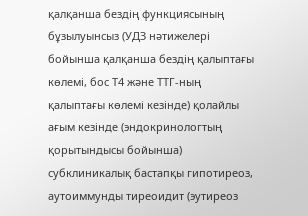қалқанша бездің функциясының бұзылуынсыз (УДЗ нәтижелері бойынша қалқанша бездің қалыптағы көлемі, бос Т4 және ТТГ-ның қалыптағы көлемі кезінде) қолайлы ағым кезінде (эндокринологтың қорытындысы бойынша) субклиникалық бастапқы гипотиреоз, аутоиммунды тиреоидит (эутиреоз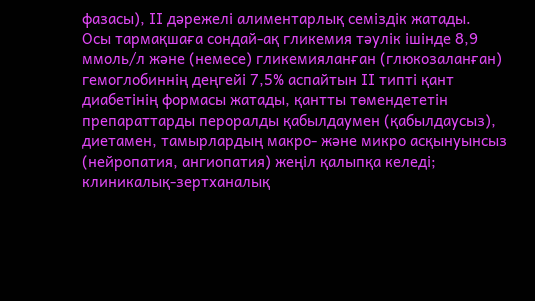фазасы), ІІ дәрежелі алиментарлық семіздік жатады.
Осы тармақшаға сондай-ақ гликемия тәулік ішінде 8,9 ммоль/л және (немесе) гликемияланған (глюкозаланған) гемоглобиннің деңгейі 7,5% аспайтын ІІ типті қант диабетінің формасы жатады, қантты төмендететін препараттарды пероралды қабылдаумен (қабылдаусыз), диетамен, тамырлардың макро- және микро асқынуынсыз (нейропатия, ангиопатия) жеңіл қалыпқа келеді; клиникалық-зертханалық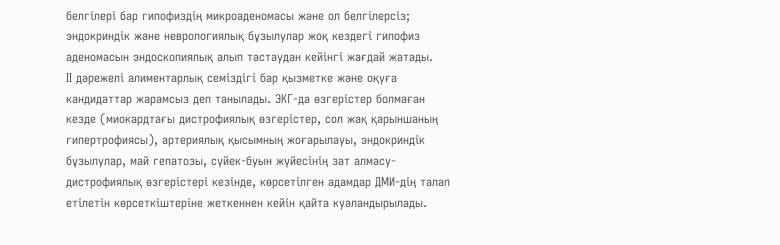белгілері бар гипофиздің микроаденомасы және ол белгілерсіз; эндокриндік және неврологиялық бұзылулар жоқ кездегі гипофиз аденомасын эндоскопиялық алып тастаудан кейінгі жағдай жатады.
ІІ дәрежелі алиментарлық семіздігі бар қызметке және оқуға кандидаттар жарамсыз деп танылады. ЭКГ-да өзгерістер болмаған кезде (миокардтағы дистрофиялық өзгерістер, сол жақ қарыншаның гипертрофиясы), артериялық қысымның жоғарылауы, эндокриндік бұзылулар, май гепатозы, сүйек-буын жүйесінің зат алмасу-дистрофиялық өзгерістері кезінде, көрсетілген адамдар ДМИ-дің талап етілетін көрсеткіштеріне жеткеннен кейін қайта куәландырылады.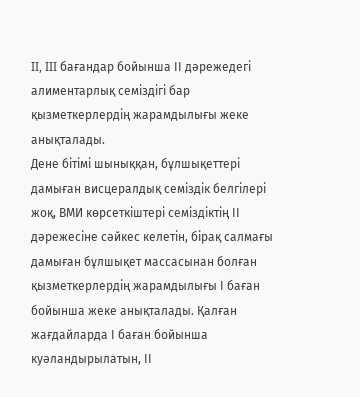II, III бағандар бойынша ІІ дәрежедегі алиментарлық семіздігі бар қызметкерлердің жарамдылығы жеке анықталады.
Дене бітімі шыныққан, бұлшықеттері дамыған висцералдық семіздік белгілері жоқ, ВМИ көрсеткіштері семіздіктің ІІ дәрежесіне сәйкес келетін, бірақ салмағы дамыған бұлшықет массасынан болған қызметкерлердің жарамдылығы І баған бойынша жеке анықталады. Қалған жағдайларда І баған бойынша куәландырылатын, ІІ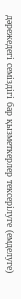дәрежедегі семіздігі бар қызметкерлер тексерілуге (емделуге)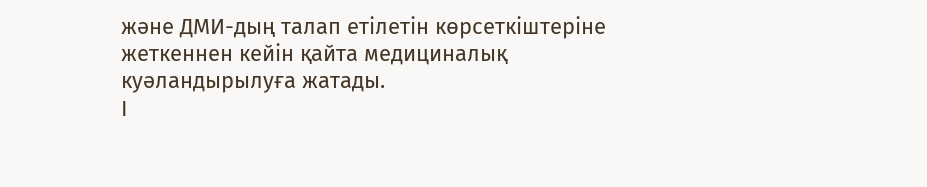және ДМИ-дың талап етілетін көрсеткіштеріне жеткеннен кейін қайта медициналық куәландырылуға жатады.
І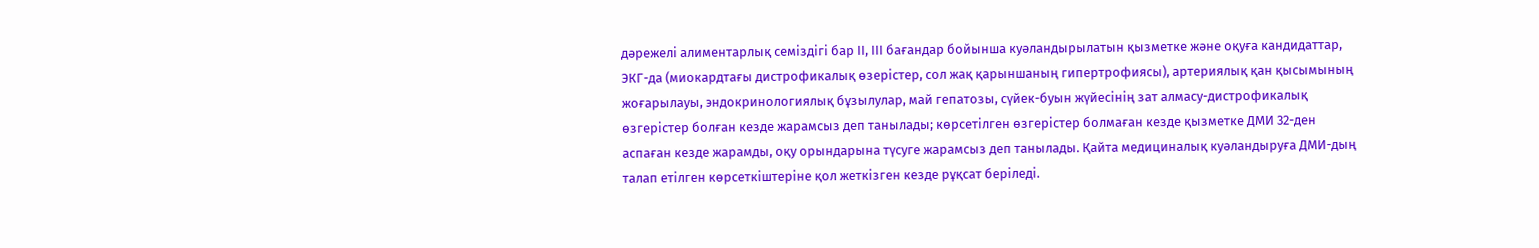дәрежелі алиментарлық семіздігі бар ІІ, ІІІ бағандар бойынша куәландырылатын қызметке және оқуға кандидаттар, ЭКГ-да (миокардтағы дистрофикалық өзерістер, сол жақ қарыншаның гипертрофиясы), артериялық қан қысымының жоғарылауы, эндокринологиялық бұзылулар, май гепатозы, сүйек-буын жүйесінің зат алмасу-дистрофикалық өзгерістер болған кезде жарамсыз деп танылады; көрсетілген өзгерістер болмаған кезде қызметке ДМИ 32-ден аспаған кезде жарамды, оқу орындарына түсуге жарамсыз деп танылады. Қайта медициналық куәландыруға ДМИ-дың талап етілген көрсеткіштеріне қол жеткізген кезде рұқсат беріледі.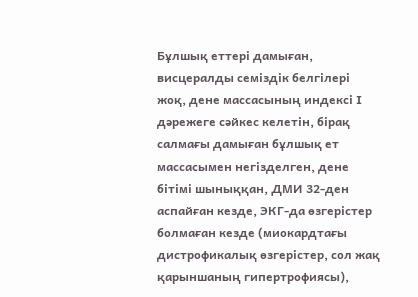Бұлшық еттері дамыған, висцералды семіздік белгілері жоқ, дене массасының индексі І дәрежеге сәйкес келетін, бірақ салмағы дамыған бұлшық ет массасымен негізделген, дене бітімі шыныққан, ДМИ 32-ден аспайған кезде, ЭКГ-да өзгерістер болмаған кезде (миокардтағы дистрофикалық өзгерістер, сол жақ қарыншаның гипертрофиясы),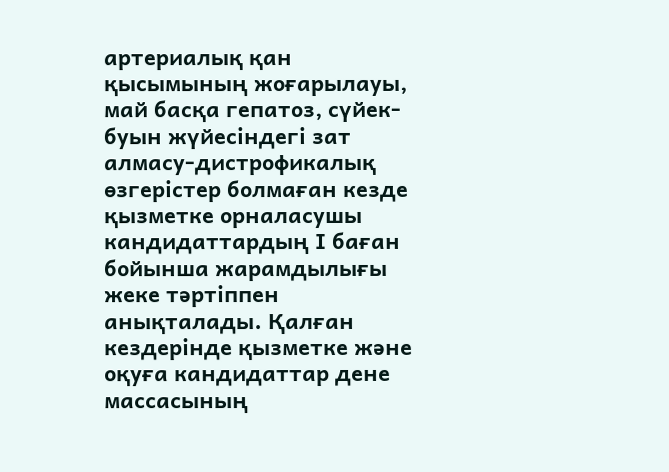артериалық қан қысымының жоғарылауы, май басқа гепатоз, сүйек-буын жүйесіндегі зат алмасу-дистрофикалық өзгерістер болмаған кезде қызметке орналасушы кандидаттардың І баған бойынша жарамдылығы жеке тәртіппен анықталады. Қалған кездерінде қызметке және оқуға кандидаттар дене массасының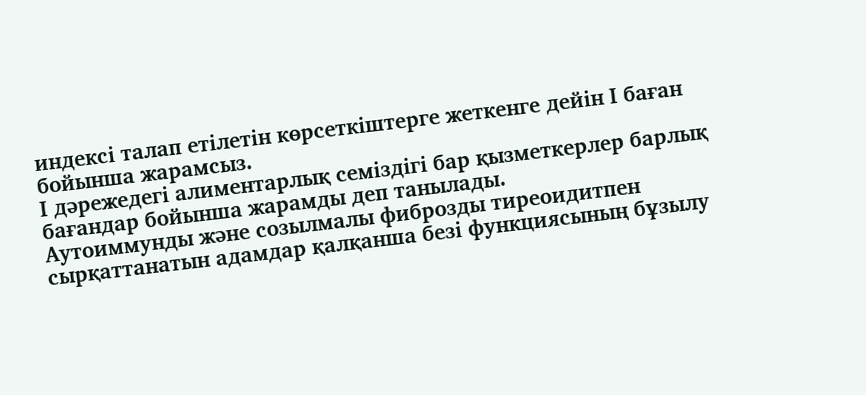индексі талап етілетін көрсеткіштерге жеткенге дейін І баған бойынша жарамсыз.
І дәрежедегі алиментарлық семіздігі бар қызметкерлер барлық бағандар бойынша жарамды деп танылады.
Аутоиммунды және созылмалы фиброзды тиреоидитпен сырқаттанатын адамдар қалқанша безі функциясының бұзылу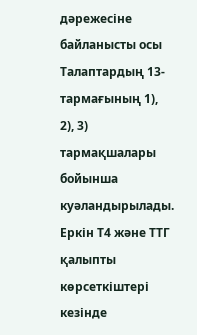дәрежесіне байланысты осы Талаптардың 13-тармағының 1), 2), 3) тармақшалары бойынша куәландырылады.
Еркін Т4 және ТТГ қалыпты көрсеткіштері кезінде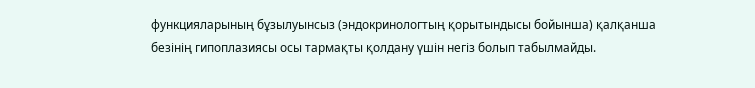функцияларының бұзылуынсыз (эндокринологтың қорытындысы бойынша) қалқанша безінің гипоплазиясы осы тармақты қолдану үшін негіз болып табылмайды.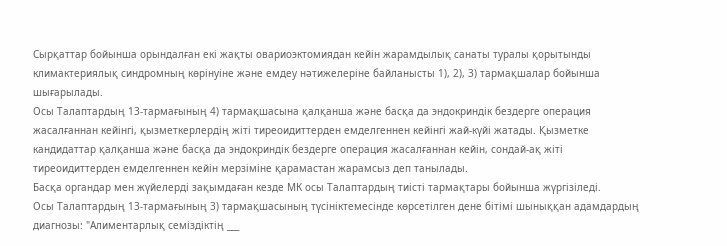Сырқаттар бойынша орындалған екі жақты овариоэктомиядан кейін жарамдылық санаты туралы қорытынды климактериялық синдромның көрінуіне және емдеу нәтижелеріне байланысты 1), 2), 3) тармақшалар бойынша шығарылады.
Осы Талаптардың 13-тармағының 4) тармақшасына қалқанша және басқа да эндокриндік бездерге операция жасалғаннан кейінгі, қызметкерлердің жіті тиреоидиттерден емделгеннен кейінгі жай-күйі жатады. Қызметке кандидаттар қалқанша және басқа да эндокриндік бездерге операция жасалғаннан кейін, сондай-ақ жіті тиреоидиттерден емделгеннен кейін мерзіміне қарамастан жарамсыз деп танылады.
Басқа органдар мен жүйелерді зақымдаған кезде МК осы Талаптардың тиісті тармақтары бойынша жүргізіледі.
Осы Талаптардың 13-тармағының 3) тармақшасының түсініктемесінде көрсетілген дене бітімі шыныққан адамдардың диагнозы: "Алиментарлық семіздіктің ___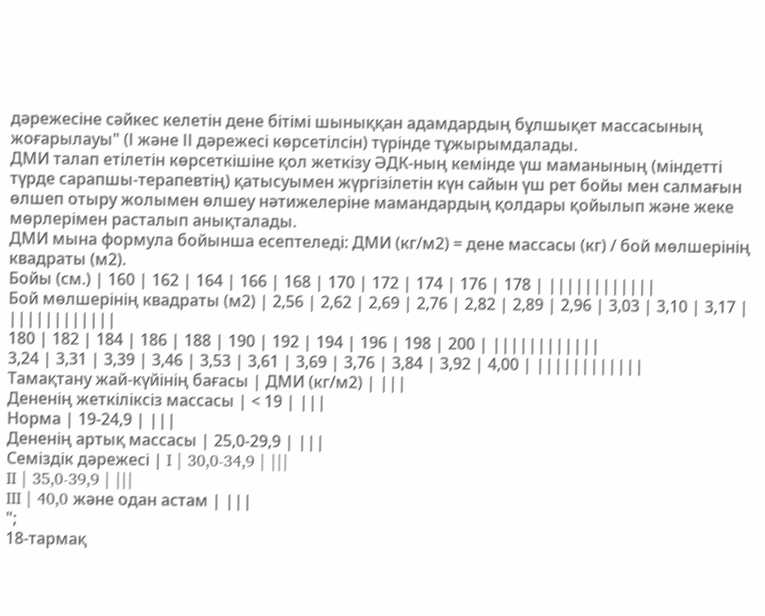дәрежесіне сәйкес келетін дене бітімі шыныққан адамдардың бұлшықет массасының жоғарылауы" (І және ІІ дәрежесі көрсетілсін) түрінде тұжырымдалады.
ДМИ талап етілетін көрсеткішіне қол жеткізу ӘДК-ның кемінде үш маманының (міндетті түрде сарапшы-терапевтің) қатысуымен жүргізілетін күн сайын үш рет бойы мен салмағын өлшеп отыру жолымен өлшеу нәтижелеріне мамандардың қолдары қойылып және жеке мөрлерімен расталып анықталады.
ДМИ мына формула бойынша есептеледі: ДМИ (кг/м2) = дене массасы (кг) / бой мөлшерінің квадраты (м2).
Бойы (см.) | 160 | 162 | 164 | 166 | 168 | 170 | 172 | 174 | 176 | 178 | ||||||||||||
Бой мөлшерінің квадраты (м2) | 2,56 | 2,62 | 2,69 | 2,76 | 2,82 | 2,89 | 2,96 | 3,03 | 3,10 | 3,17 | ||||||||||||
180 | 182 | 184 | 186 | 188 | 190 | 192 | 194 | 196 | 198 | 200 | ||||||||||||
3,24 | 3,31 | 3,39 | 3,46 | 3,53 | 3,61 | 3,69 | 3,76 | 3,84 | 3,92 | 4,00 | ||||||||||||
Тамақтану жай-күйінің бағасы | ДМИ (кг/м2) | |||
Дененің жеткіліксіз массасы | < 19 | |||
Норма | 19-24,9 | |||
Дененің артық массасы | 25,0-29,9 | |||
Семіздік дәрежесі | I | 30,0-34,9 | |||
II | 35,0-39,9 | |||
III | 40,0 және одан астам | |||
";
18-тармақ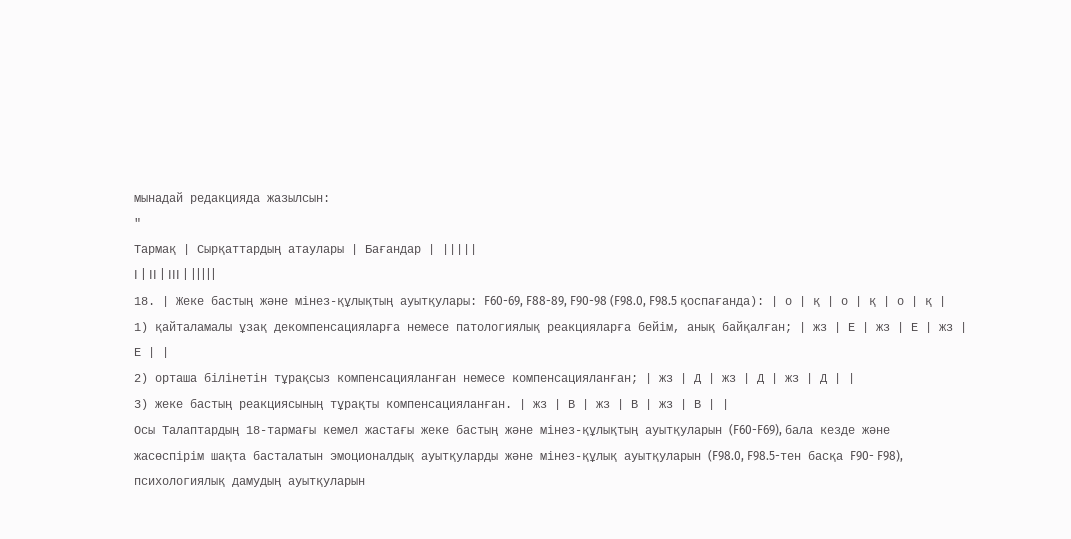мынадай редакцияда жазылсын:
"
Тармақ | Сырқаттардың атаулары | Бағандар | |||||
I | II | III | |||||
18. | Жеке бастың және мінез-құлықтың ауытқулары: F60-69, F88-89, F90-98 (F98.0, F98.5 қоспағанда): | о | қ | о | қ | о | қ |
1) қайталамалы ұзақ декомпенсацияларға немесе патологиялық реакцияларға бейім, анық байқалған; | жз | Е | жз | Е | жз | Е | |
2) орташа білінетін тұрақсыз компенсацияланған немесе компенсацияланған; | жз | Д | жз | Д | жз | Д | |
3) жеке бастың реакциясының тұрақты компенсацияланған. | жз | В | жз | В | жз | В | |
Осы Талаптардың 18-тармағы кемел жастағы жеке бастың және мінез-құлықтың ауытқуларын (F60-F69), бала кезде және жасөспірім шақта басталатын эмоционалдық ауытқуларды және мінез-құлық ауытқуларын (F98.0, F98.5-тен басқа F90- F98), психологиялық дамудың ауытқуларын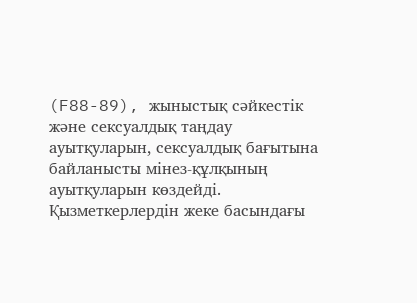(F88-89), жыныстық сәйкестік және сексуалдық таңдау ауытқуларын, сексуалдық бағытына байланысты мінез-құлқының ауытқуларын көздейді.
Қызметкерлердін жеке басындағы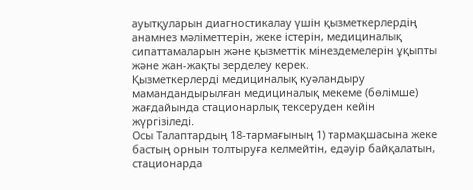ауытқуларын диагностикалау үшін қызметкерлердің анамнез мәліметтерін, жеке істерін, медициналық сипаттамаларын және қызметтік мінездемелерін ұқыпты және жан-жақты зерделеу керек.
Қызметкерлерді медициналық куәландыру мамандандырылған медициналық мекеме (бөлімше) жағдайында стационарлық тексеруден кейін жүргізіледі.
Осы Талаптардың 18-тармағының 1) тармақшасына жеке бастың орнын толтыруға келмейтін, едәуір байқалатын, стационарда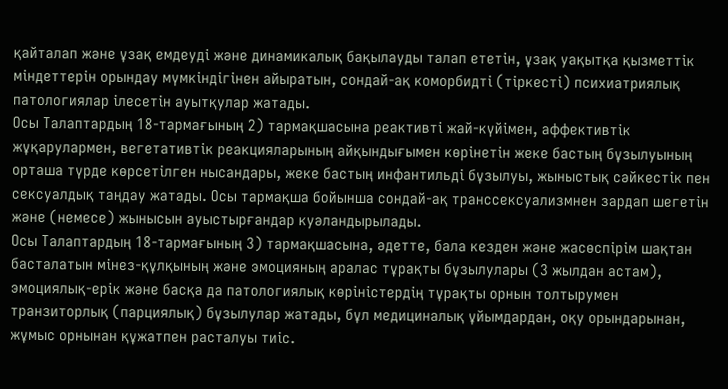қайталап және ұзақ емдеуді және динамикалық бақылауды талап ететін, ұзақ уақытқа қызметтік міндеттерін орындау мүмкіндігінен айыратын, сондай-ақ коморбидті (тіркесті) психиатриялық патологиялар ілесетін ауытқулар жатады.
Осы Талаптардың 18-тармағының 2) тармақшасына реактивті жай-күйімен, аффективтік жұқарулармен, вегетативтік реакцияларының айқындығымен көрінетін жеке бастың бұзылуының орташа түрде көрсетілген нысандары, жеке бастың инфантильді бұзылуы, жыныстық сәйкестік пен сексуалдық таңдау жатады. Осы тармақша бойынша сондай-ақ транссексуализмнен зардап шегетін және (немесе) жынысын ауыстырғандар куәландырылады.
Осы Талаптардың 18-тармағының 3) тармақшасына, әдетте, бала кезден және жасөспірім шақтан басталатын мінез-құлқының және эмоцияның аралас тұрақты бұзылулары (3 жылдан астам), эмоциялық-ерік және басқа да патологиялық көріністердің тұрақты орнын толтырумен транзиторлық (парциялық) бұзылулар жатады, бұл медициналық ұйымдардан, оқу орындарынан, жұмыс орнынан құжатпен расталуы тиіс.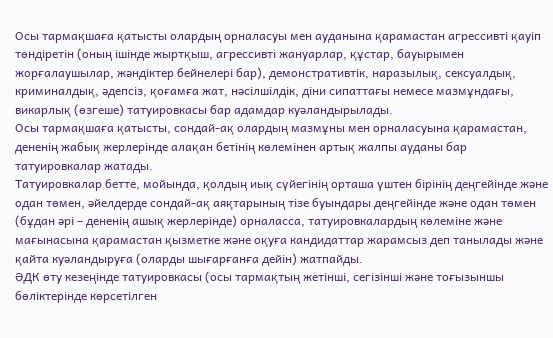Осы тармақшаға қатысты олардың орналасуы мен ауданына қарамастан агрессивті қауіп төндіретін (оның ішінде жыртқыш, агрессивті жануарлар, құстар, бауырымен жорғалаушылар, жәндіктер бейнелері бар), демонстративтік, наразылық, сексуалдық, криминалдық, әдепсіз, қоғамға жат, нәсілшілдік, діни сипаттағы немесе мазмұндағы, викарлық (өзгеше) татуировкасы бар адамдар куәландырылады.
Осы тармақшаға қатысты, сондай-ақ олардың мазмұны мен орналасуына қарамастан, дененің жабық жерлерінде алақан бетінің көлемінен артық жалпы ауданы бар татуировкалар жатады.
Татуировкалар бетте, мойында, қолдың иық сүйегінің орташа үштен бірінің деңгейінде және одан төмен, әйелдерде сондай-ақ аяқтарының тізе буындары деңгейінде және одан төмен (бұдан әрі – дененің ашық жерлерінде) орналасса, татуировкалардың көлеміне және мағынасына қарамастан қызметке және оқуға кандидаттар жарамсыз деп танылады және қайта куәландыруға (оларды шығарғанға дейін) жатпайды.
ӘДК өту кезеңінде татуировкасы (осы тармақтың жетінші, сегізінші және тоғызыншы бөліктерінде көрсетілген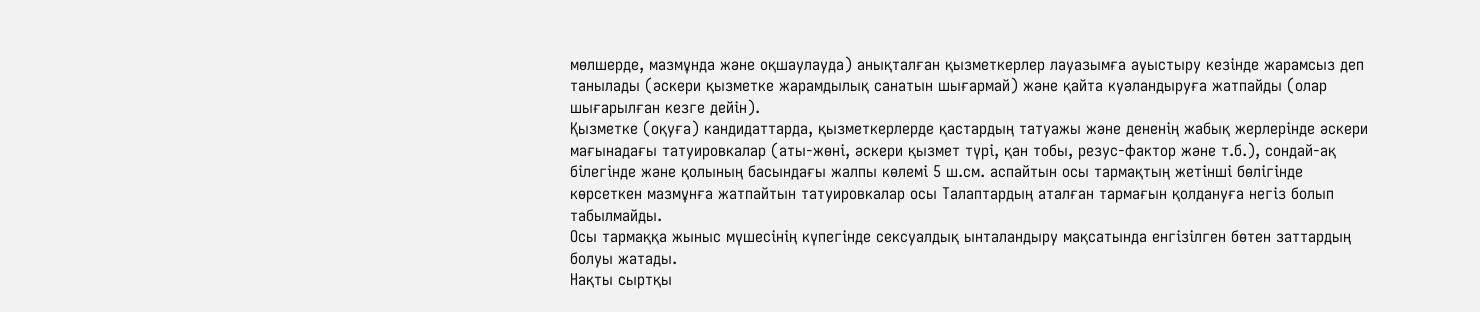мөлшерде, мазмұнда және оқшаулауда) анықталған қызметкерлер лауазымға ауыстыру кезінде жарамсыз деп танылады (әскери қызметке жарамдылық санатын шығармай) және қайта куәландыруға жатпайды (олар шығарылған кезге дейін).
Қызметке (оқуға) кандидаттарда, қызметкерлерде қастардың татуажы және дененің жабық жерлерінде әскери мағынадағы татуировкалар (аты-жөні, әскери қызмет түрі, қан тобы, резус-фактор және т.б.), сондай-ақ білегінде және қолының басындағы жалпы көлемі 5 ш.см. аспайтын осы тармақтың жетінші бөлігінде көрсеткен мазмұнға жатпайтын татуировкалар осы Талаптардың аталған тармағын қолдануға негіз болып табылмайды.
Осы тармаққа жыныс мүшесінің күпегінде сексуалдық ынталандыру мақсатында енгізілген бөтен заттардың болуы жатады.
Нақты сыртқы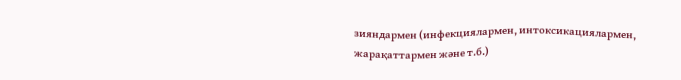зияндармен (инфекциялармен, интоксикациялармен, жарақаттармен және т.б.)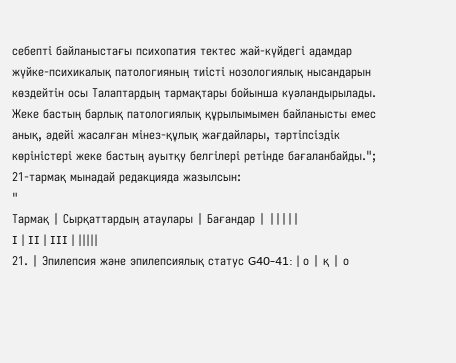себепті байланыстағы психопатия тектес жай-күйдегі адамдар жүйке-психикалық патологияның тиісті нозологиялық нысандарын көздейтін осы Талаптардың тармақтары бойынша куәландырылады.
Жеке бастың барлық патологиялық құрылымымен байланысты емес анық, әдейі жасалған мінез-құлық жағдайлары, тәртіпсіздік көріністері жеке бастың ауытқу белгілері ретінде бағаланбайды.";
21-тармақ мынадай редакцияда жазылсын:
"
Тармақ | Сырқаттардың атаулары | Бағандар | |||||
I | II | III | |||||
21. | Эпилепсия және эпилепсиялық статус G40-41: | о | қ | о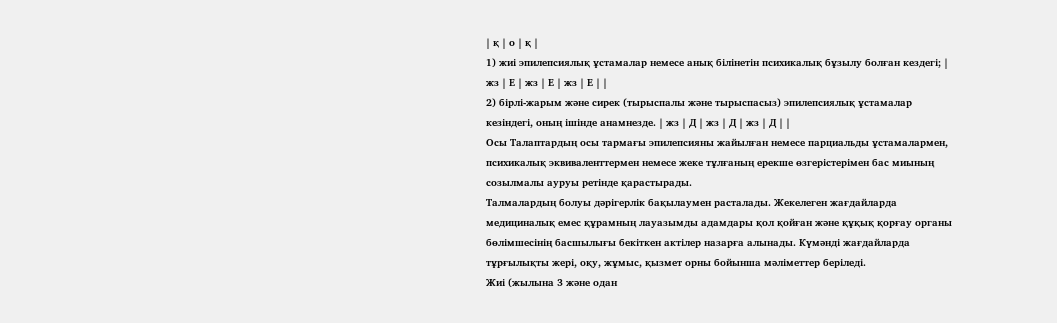| қ | о | қ |
1) жиі эпилепсиялық ұстамалар немесе анық білінетін психикалық бұзылу болған кездегі; | жз | Е | жз | Е | жз | Е | |
2) бірлі-жарым және сирек (тырыспалы және тырыспасыз) эпилепсиялық ұстамалар кезіндегі, оның ішінде анамнезде. | жз | Д | жз | Д | жз | Д | |
Осы Талаптардың осы тармағы эпилепсияны жайылған немесе парциальды ұстамалармен, психикалық эквиваленттермен немесе жеке тұлғаның ерекше өзгерістерімен бас миының созылмалы ауруы ретінде қарастырады.
Талмалардың болуы дәрігерлік бақылаумен расталады. Жекелеген жағдайларда медициналық емес құрамның лауазымды адамдары қол қойған және құқық қорғау органы бөлімшесінің басшылығы бекіткен актілер назарға алынады. Күмәнді жағдайларда тұрғылықты жері, оқу, жұмыс, қызмет орны бойынша мәліметтер беріледі.
Жиі (жылына 3 және одан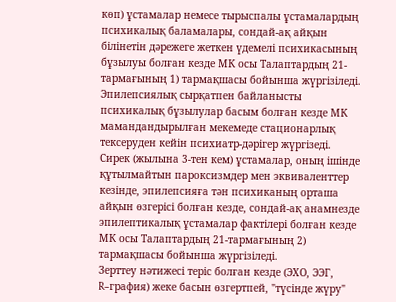көп) ұстамалар немесе тырыспалы ұстамалардың психикалық баламалары, сондай-ақ айқын білінетін дәрежеге жеткен үдемелі психикасының бұзылуы болған кезде МК осы Талаптардың 21-тармағының 1) тармақшасы бойынша жүргізіледі.
Эпилепсиялық сырқатпен байланысты психикалық бұзылулар басым болған кезде МК мамандандырылған мекемеде стационарлық тексеруден кейін психиатр-дәрігер жүргізеді.
Сирек (жылына 3-тен кем) ұстамалар, оның ішінде құтылмайтын пароксизмдер мен эквиваленттер кезінде, эпилепсияға тән психиканың орташа айқын өзгерісі болған кезде, сондай-ақ анамнезде эпилептикалық ұстамалар фактілері болған кезде МК осы Талаптардың 21-тармағының 2) тармақшасы бойынша жүргізіледі.
Зерттеу нәтижесі теріс болған кезде (ЭХО, ЭЭГ, R–графия) жеке басын өзгертпей, "түсінде жүру"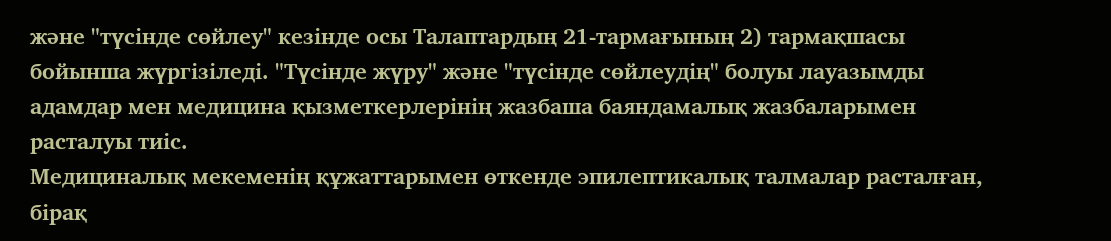және "түсінде сөйлеу" кезінде осы Талаптардың 21-тармағының 2) тармақшасы бойынша жүргізіледі. "Түсінде жүру" және "түсінде сөйлеудің" болуы лауазымды адамдар мен медицина қызметкерлерінің жазбаша баяндамалық жазбаларымен расталуы тиіс.
Медициналық мекеменің құжаттарымен өткенде эпилептикалық талмалар расталған, бірақ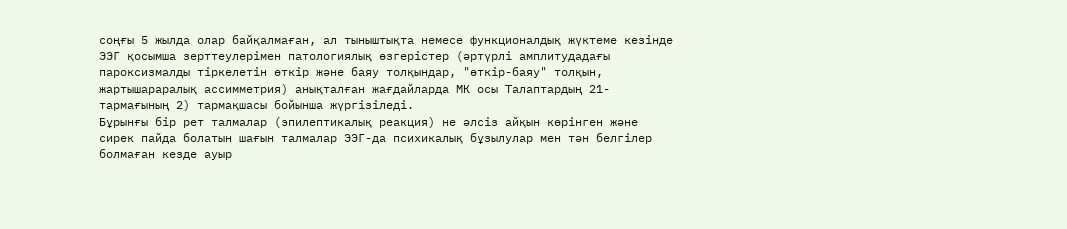соңғы 5 жылда олар байқалмаған, ал тыныштықта немесе функционалдық жүктеме кезінде ЭЭГ қосымша зерттеулерімен патологиялық өзгерістер (әртүрлі амплитудадағы пароксизмалды тіркелетін өткір және баяу толқындар, "өткір-баяу" толқын, жартышараралық ассимметрия) анықталған жағдайларда МК осы Талаптардың 21-тармағының 2) тармақшасы бойынша жүргізіледі.
Бұрынғы бір рет талмалар (эпилептикалық реакция) не әлсіз айқын көрінген және сирек пайда болатын шағын талмалар ЭЭГ-да психикалық бұзылулар мен тән белгілер болмаған кезде ауыр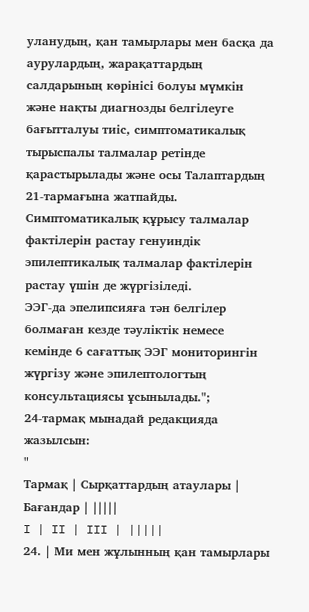уланудың, қан тамырлары мен басқа да аурулардың, жарақаттардың салдарының көрінісі болуы мүмкін және нақты диагнозды белгілеуге бағытталуы тиіс, симптоматикалық тырыспалы талмалар ретінде қарастырылады және осы Талаптардың 21-тармағына жатпайды.
Симптоматикалық құрысу талмалар фактілерін растау генуиндік эпилептикалық талмалар фактілерін растау үшін де жүргізіледі.
ЭЭГ-да эпелипсияға тән белгілер болмаған кезде тәуліктік немесе кемінде 6 сағаттық ЭЭГ мониторингін жүргізу және эпилептологтың консультациясы ұсынылады.";
24-тармақ мынадай редакцияда жазылсын:
"
Тармақ | Сырқаттардың атаулары | Бағандар | |||||
I | II | III | |||||
24. | Ми мен жұлынның қан тамырлары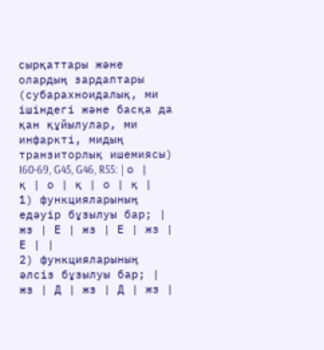сырқаттары және олардың зардаптары (субарахноидалық, ми ішіндегі және басқа да қан құйылулар, ми инфаркті, мидың транзиторлық ишемиясы) I60-69, G45, G46, R55: | о | қ | о | қ | о | қ |
1) функцияларының едәуір бұзылуы бар; | жз | Е | жз | Е | жз | Е | |
2) функцияларының әлсіз бұзылуы бар; | жз | Д | жз | Д | жз |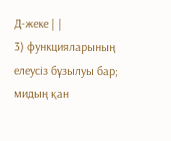Д-жеке | |
3) функцияларының елеусіз бұзылуы бар; мидың қан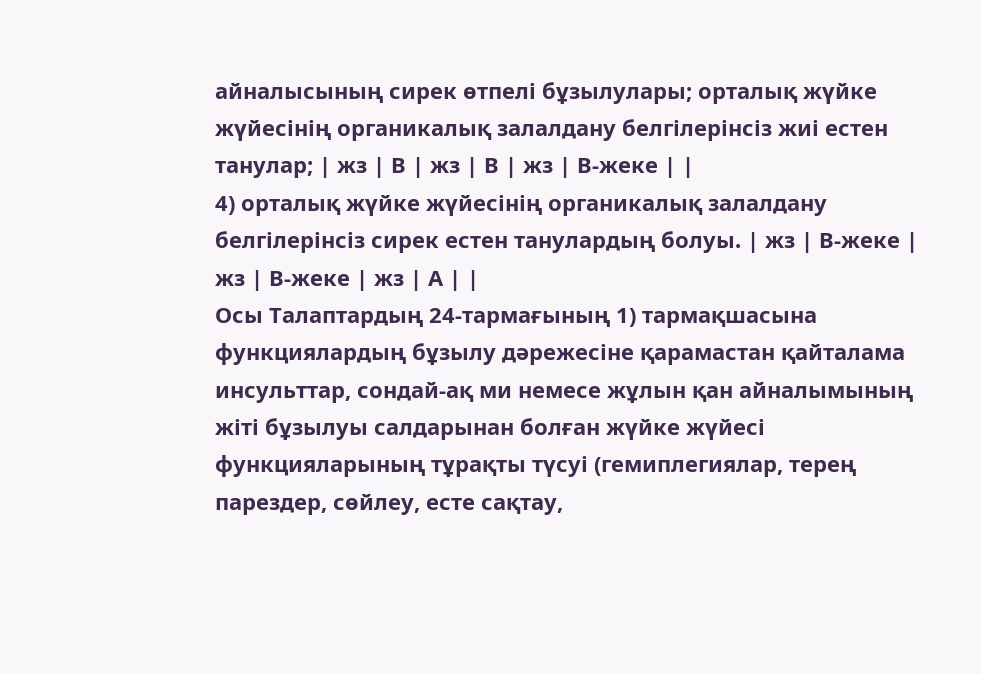айналысының сирек өтпелі бұзылулары; орталық жүйке жүйесінің органикалық залалдану белгілерінсіз жиі естен танулар; | жз | В | жз | В | жз | В-жеке | |
4) орталық жүйке жүйесінің органикалық залалдану белгілерінсіз сирек естен танулардың болуы. | жз | В-жеке | жз | В-жеке | жз | А | |
Осы Талаптардың 24-тармағының 1) тармақшасына функциялардың бұзылу дәрежесіне қарамастан қайталама инсульттар, сондай-ақ ми немесе жұлын қан айналымының жіті бұзылуы салдарынан болған жүйке жүйесі функцияларының тұрақты түсуі (гемиплегиялар, терең парездер, сөйлеу, есте сақтау,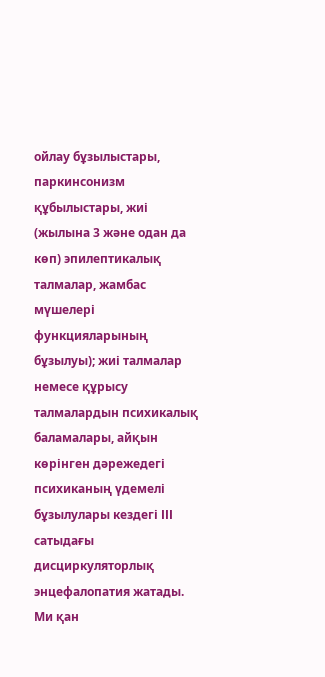ойлау бұзылыстары, паркинсонизм құбылыстары, жиі (жылына 3 және одан да көп) эпилептикалық талмалар, жамбас мүшелері функцияларының бұзылуы); жиі талмалар немесе құрысу талмалардын психикалық баламалары, айқын көрінген дәрежедегі психиканың үдемелі бұзылулары кездегі ІІІ сатыдағы дисциркуляторлық энцефалопатия жатады.
Ми қан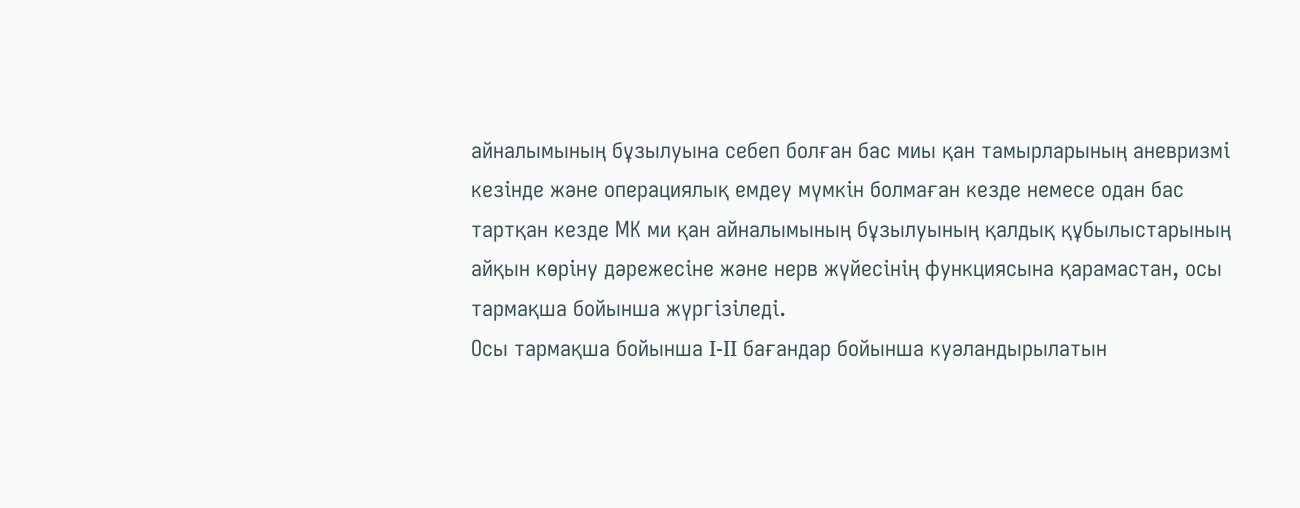айналымының бұзылуына себеп болған бас миы қан тамырларының аневризмі кезінде және операциялық емдеу мүмкін болмаған кезде немесе одан бас тартқан кезде МК ми қан айналымының бұзылуының қалдық құбылыстарының айқын көріну дәрежесіне және нерв жүйесінің функциясына қарамастан, осы тармақша бойынша жүргізіледі.
Осы тармақша бойынша I-II бағандар бойынша куәландырылатын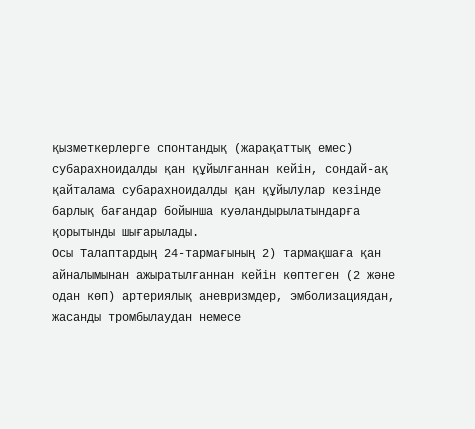қызметкерлерге спонтандық (жарақаттық емес) субарахноидалды қан құйылғаннан кейін, сондай-ақ қайталама субарахноидалды қан құйылулар кезінде барлық бағандар бойынша куәландырылатындарға қорытынды шығарылады.
Осы Талаптардың 24-тармағының 2) тармақшаға қан айналымынан ажыратылғаннан кейін көптеген (2 және одан көп) артериялық аневризмдер, эмболизациядан, жасанды тромбылаудан немесе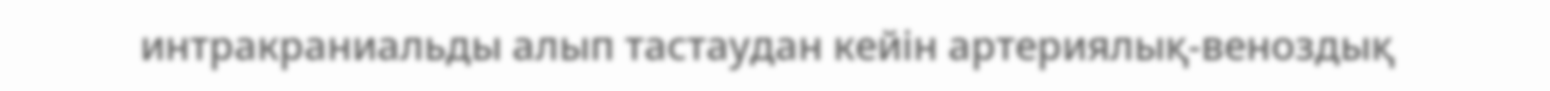интракраниальды алып тастаудан кейін артериялық-веноздық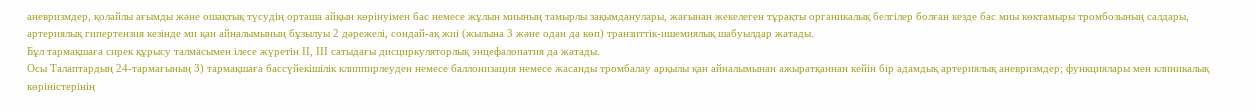аневризмдер, қолайлы ағымды және ошақтық түсудің орташа айқын көрінуімен бас немесе жұлын миының тамырлы зақымданулары, жағынан жекелеген тұрақты органикалық белгілер болған кезде бас миы көктамыры тромбозының салдары, артериялық гипертензия кезінде ми қан айналымының бұзылуы 2 дәрежелі, сондай-ақ жиі (жылына 3 және одан да көп) транзиттік-ишемиялық шабуылдар жатады.
Бұл тармақшаға сирек құрысу талмасымен ілесе жүретін ІІ, ІІІ сатыдағы дисциркуляторлық энцефалопатия да жатады.
Осы Талаптардың 24-тармағының 3) тармақшаға бассүйекішілік клиппирлеуден немесе баллонизация немесе жасанды тромбалау арқылы қан айналымынан ажыратқаннан кейін бір адамдық артериялық аневризмдер; функциялары мен клиникалық көріністерінің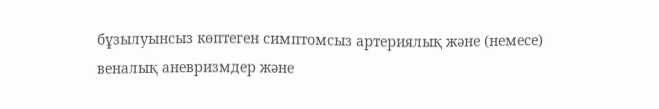бұзылуынсыз көптеген симптомсыз артериялық және (немесе) веналық аневризмдер және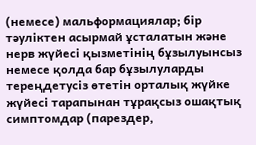(немесе) мальформациялар; бір тәуліктен асырмай ұсталатын және нерв жүйесі қызметінің бұзылуынсыз немесе қолда бар бұзылуларды тереңдетусіз өтетін орталық жүйке жүйесі тарапынан тұрақсыз ошақтық симптомдар (парездер,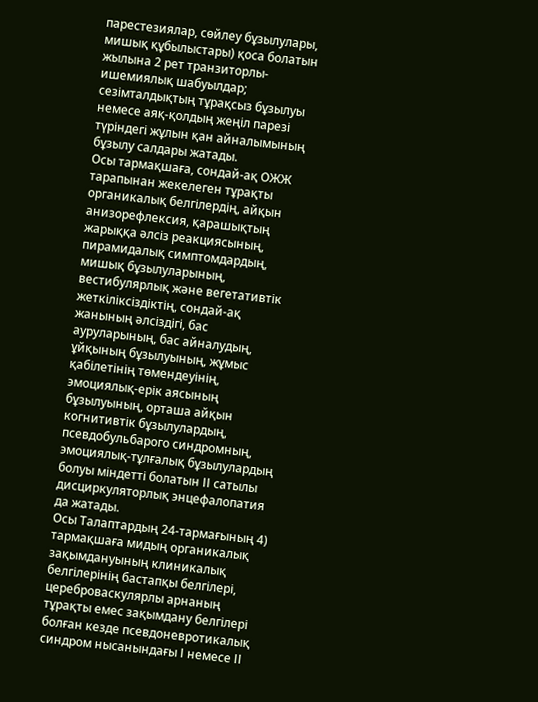парестезиялар, сөйлеу бұзылулары, мишық құбылыстары) қоса болатын жылына 2 рет транзиторлы-ишемиялық шабуылдар; сезімталдықтың тұрақсыз бұзылуы немесе аяқ-қолдың жеңіл парезі түріндегі жұлын қан айналымының бұзылу салдары жатады.
Осы тармақшаға, сондай-ақ ОЖЖ тарапынан жекелеген тұрақты органикалық белгілердің, айқын анизорефлексия, қарашықтың жарыққа әлсіз реакциясының, пирамидалық симптомдардың, мишық бұзылуларының, вестибулярлық және вегетативтік жеткіліксіздіктің, сондай-ақ жанының әлсіздігі, бас ауруларының, бас айналудың, ұйқының бұзылуының, жұмыс қабілетінің төмендеуінің, эмоциялық-ерік аясының бұзылуының, орташа айқын когнитивтік бұзылулардың, псевдобульбарого синдромның, эмоциялық-тұлғалық бұзылулардың болуы міндетті болатын ІІ сатылы дисциркуляторлық энцефалопатия да жатады.
Осы Талаптардың 24-тармағының 4) тармақшаға мидың органикалық зақымдануының клиникалық белгілерінің бастапқы белгілері, цереброваскулярлы арнаның тұрақты емес зақымдану белгілері болған кезде псевдоневротикалық синдром нысанындағы І немесе ІІ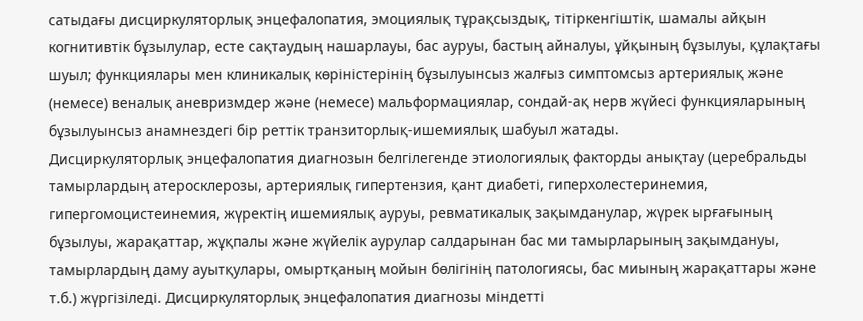сатыдағы дисциркуляторлық энцефалопатия, эмоциялық тұрақсыздық, тітіркенгіштік, шамалы айқын когнитивтік бұзылулар, есте сақтаудың нашарлауы, бас ауруы, бастың айналуы, ұйқының бұзылуы, құлақтағы шуыл; функциялары мен клиникалық көріністерінің бұзылуынсыз жалғыз симптомсыз артериялық және (немесе) веналық аневризмдер және (немесе) мальформациялар, сондай-ақ нерв жүйесі функцияларының бұзылуынсыз анамнездегі бір реттік транзиторлық-ишемиялық шабуыл жатады.
Дисциркуляторлық энцефалопатия диагнозын белгілегенде этиологиялық факторды анықтау (церебральды тамырлардың атеросклерозы, артериялық гипертензия, қант диабеті, гиперхолестеринемия, гипергомоцистеинемия, жүректің ишемиялық ауруы, ревматикалық зақымданулар, жүрек ырғағының бұзылуы, жарақаттар, жұқпалы және жүйелік аурулар салдарынан бас ми тамырларының зақымдануы, тамырлардың даму ауытқулары, омыртқаның мойын бөлігінің патологиясы, бас миының жарақаттары және т.б.) жүргізіледі. Дисциркуляторлық энцефалопатия диагнозы міндетті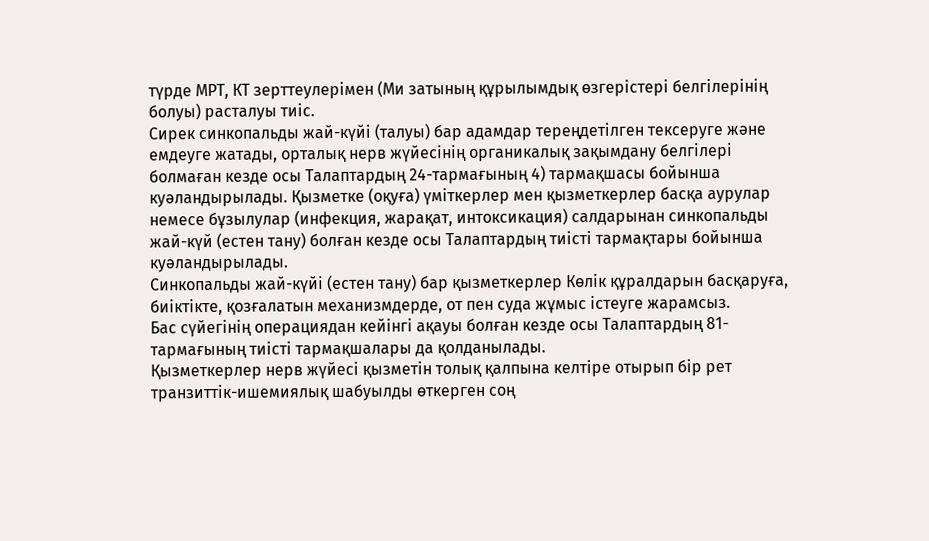түрде МРТ, КТ зерттеулерімен (Ми затының құрылымдық өзгерістері белгілерінің болуы) расталуы тиіс.
Сирек синкопальды жай-күйі (талуы) бар адамдар тереңдетілген тексеруге және емдеуге жатады, орталық нерв жүйесінің органикалық зақымдану белгілері болмаған кезде осы Талаптардың 24-тармағының 4) тармақшасы бойынша куәландырылады. Қызметке (оқуға) үміткерлер мен қызметкерлер басқа аурулар немесе бұзылулар (инфекция, жарақат, интоксикация) салдарынан синкопальды жай-күй (естен тану) болған кезде осы Талаптардың тиісті тармақтары бойынша куәландырылады.
Синкопальды жай-күйі (естен тану) бар қызметкерлер Көлік құралдарын басқаруға, биіктікте, қозғалатын механизмдерде, от пен суда жұмыс істеуге жарамсыз.
Бас сүйегінің операциядан кейінгі ақауы болған кезде осы Талаптардың 81-тармағының тиісті тармақшалары да қолданылады.
Қызметкерлер нерв жүйесі қызметін толық қалпына келтіре отырып бір рет транзиттік-ишемиялық шабуылды өткерген соң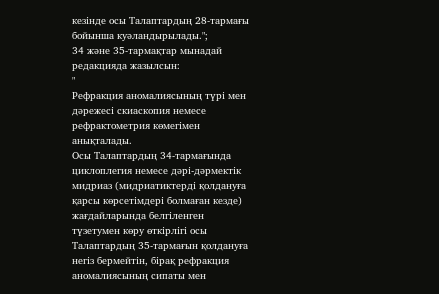кезінде осы Талаптардың 28-тармағы бойынша куәландырылады.";
34 және 35-тармақтар мынадай редакцияда жазылсын:
"
Рефракция аномалиясының түрі мен дәрежесі скиаскопия немесе рефрактометрия көмегімен анықталады.
Осы Талаптардың 34-тармағында циклоплегия немесе дәрі-дәрмектік мидриаз (мидриатиктерді қолдануға қарсы көрсетімдері болмаған кезде) жағдайларында белгіленген түзетумен көру өткірлігі осы Талаптардың 35-тармағын қолдануға негіз бермейтін, бірақ рефракция аномалиясының сипаты мен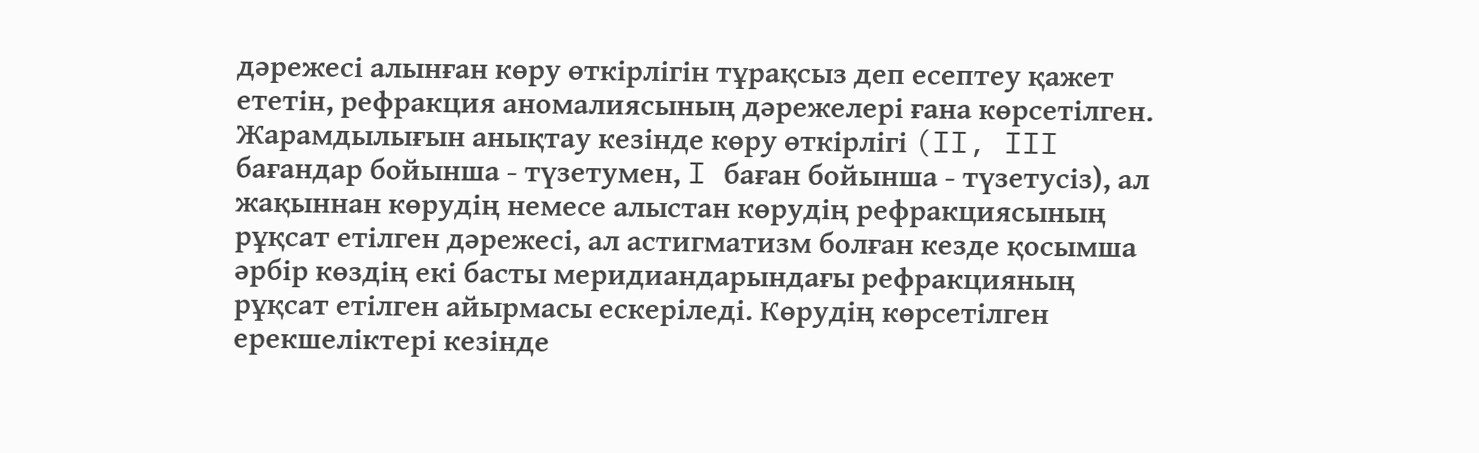дәрежесі алынған көру өткірлігін тұрақсыз деп есептеу қажет ететін, рефракция аномалиясының дәрежелері ғана көрсетілген.
Жарамдылығын анықтау кезінде көру өткірлігі (II, III бағандар бойынша - түзетумен, I баған бойынша - түзетусіз), ал жақыннан көрудің немесе алыстан көрудің рефракциясының рұқсат етілген дәрежесі, ал астигматизм болған кезде қосымша әрбір көздің екі басты меридиандарындағы рефракцияның рұқсат етілген айырмасы ескеріледі. Көрудің көрсетілген ерекшеліктері кезінде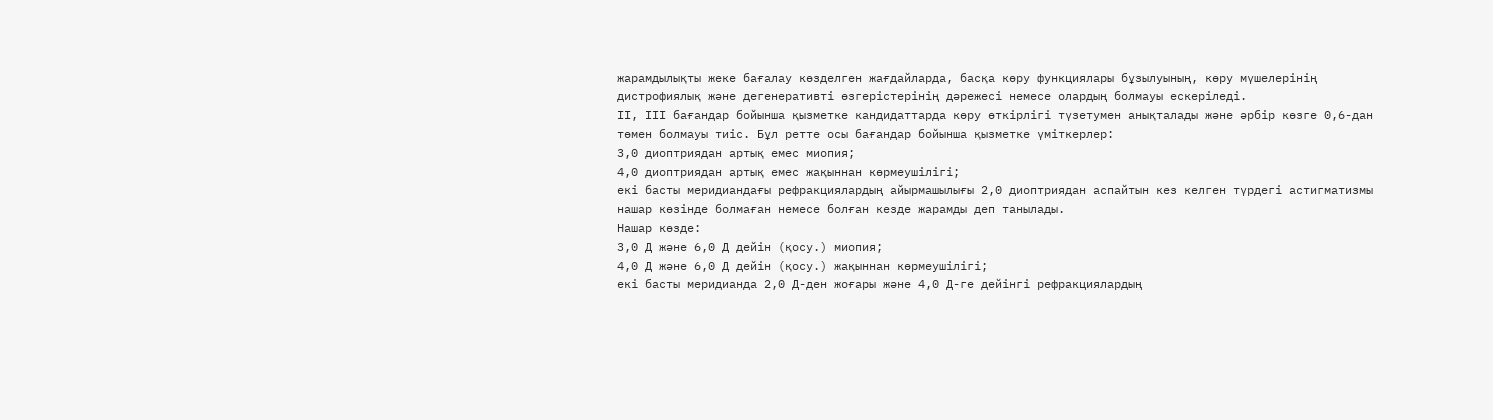жарамдылықты жеке бағалау көзделген жағдайларда, басқа көру функциялары бұзылуының, көру мүшелерінің дистрофиялық және дегенеративті өзгерістерінің дәрежесі немесе олардың болмауы ескеріледі.
II, III бағандар бойынша қызметке кандидаттарда көру өткірлігі түзетумен анықталады және әрбір көзге 0,6-дан төмен болмауы тиіс. Бұл ретте осы бағандар бойынша қызметке үміткерлер:
3,0 диоптриядан артық емес миопия;
4,0 диоптриядан артық емес жақыннан көрмеушілігі;
екі басты меридиандағы рефракциялардың айырмашылығы 2,0 диоптриядан аспайтын кез келген түрдегі астигматизмы нашар көзінде болмаған немесе болған кезде жарамды деп танылады.
Нашар көзде:
3,0 Д және 6,0 Д дейін (қосу.) миопия;
4,0 Д және 6,0 Д дейін (қосу.) жақыннан көрмеушілігі;
екі басты меридианда 2,0 Д-ден жоғары және 4,0 Д-ге дейінгі рефракциялардың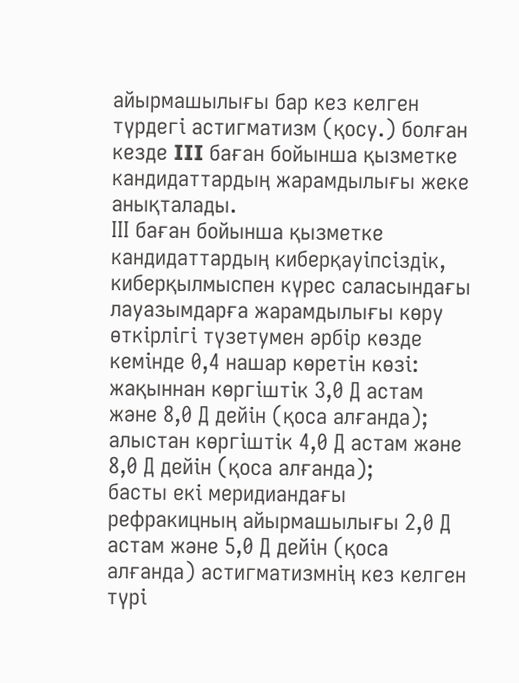айырмашылығы бар кез келген түрдегі астигматизм (қосу.) болған кезде III баған бойынша қызметке кандидаттардың жарамдылығы жеке анықталады.
ІІІ баған бойынша қызметке кандидаттардың киберқауіпсіздік, киберқылмыспен күрес саласындағы лауазымдарға жарамдылығы көру өткірлігі түзетумен әрбір көзде кемінде 0,4 нашар көретін көзі:
жақыннан көргіштік 3,0 Д астам және 8,0 Д дейін (қоса алғанда);
алыстан көргіштік 4,0 Д астам және 8,0 Д дейін (қоса алғанда);
басты екі меридиандағы рефракицның айырмашылығы 2,0 Д астам және 5,0 Д дейін (қоса алғанда) астигматизмнің кез келген түрі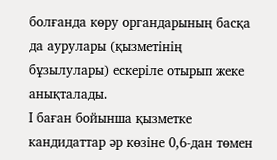болғанда көру органдарының басқа да аурулары (қызметінің бұзылулары) ескеріле отырып жеке анықталады.
І баған бойынша қызметке кандидаттар әр көзіне 0,6-дан төмен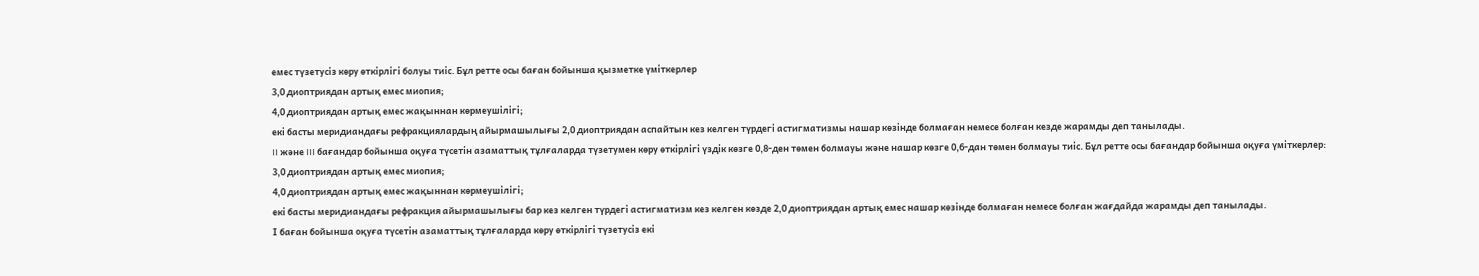емес түзетусіз көру өткірлігі болуы тиіс. Бұл ретте осы баған бойынша қызметке үміткерлер
3,0 диоптриядан артық емес миопия;
4,0 диоптриядан артық емес жақыннан көрмеушілігі;
екі басты меридиандағы рефракциялардың айырмашылығы 2,0 диоптриядан аспайтын кез келген түрдегі астигматизмы нашар көзінде болмаған немесе болған кезде жарамды деп танылады.
II және III бағандар бойынша оқуға түсетін азаматтық тұлғаларда түзетумен көру өткірлігі үздік көзге 0,8-ден төмен болмауы және нашар көзге 0,6-дан төмен болмауы тиіс. Бұл ретте осы бағандар бойынша оқуға үміткерлер:
3,0 диоптриядан артық емес миопия;
4,0 диоптриядан артық емес жақыннан көрмеушілігі;
екі басты меридиандағы рефракция айырмашылығы бар кез келген түрдегі астигматизм кез келген көзде 2,0 диоптриядан артық емес нашар көзінде болмаған немесе болған жағдайда жарамды деп танылады.
І баған бойынша оқуға түсетін азаматтық тұлғаларда көру өткірлігі түзетусіз екі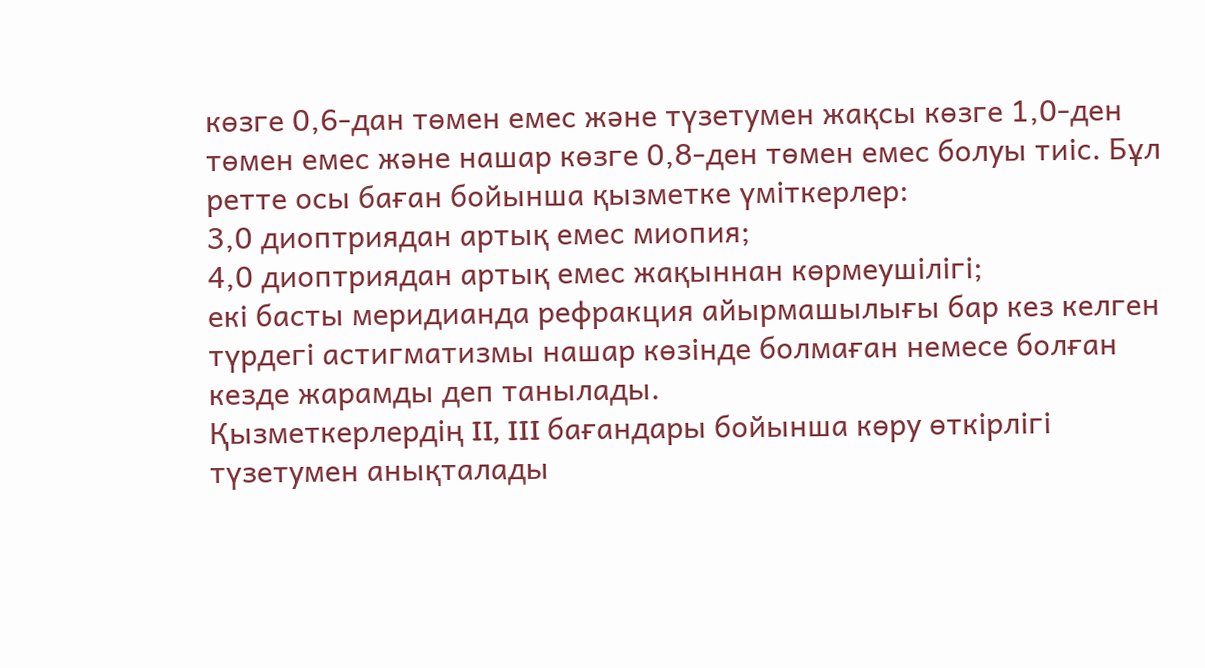көзге 0,6-дан төмен емес және түзетумен жақсы көзге 1,0-ден төмен емес және нашар көзге 0,8-ден төмен емес болуы тиіс. Бұл ретте осы баған бойынша қызметке үміткерлер:
3,0 диоптриядан артық емес миопия;
4,0 диоптриядан артық емес жақыннан көрмеушілігі;
екі басты меридианда рефракция айырмашылығы бар кез келген түрдегі астигматизмы нашар көзінде болмаған немесе болған кезде жарамды деп танылады.
Қызметкерлердің II, III бағандары бойынша көру өткірлігі түзетумен анықталады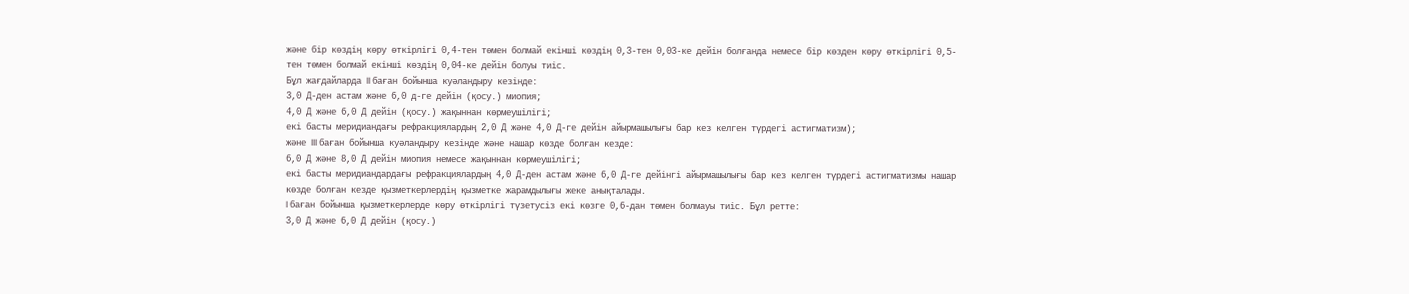және бір көздің көру өткірлігі 0,4-тен төмен болмай екінші көздің 0,3-тен 0,03-ке дейін болғанда немесе бір көзден көру өткірлігі 0,5-тен төмен болмай екінші көздің 0,04-ке дейін болуы тиіс.
Бұл жағдайларда II баған бойынша куәландыру кезінде:
3,0 Д-ден астам және 6,0 д-ге дейін (қосу.) миопия;
4,0 Д және 6,0 Д дейін (қосу.) жақыннан көрмеушілігі;
екі басты меридиандағы рефракциялардың 2,0 Д және 4,0 Д-ге дейін айырмашылығы бар кез келген түрдегі астигматизм);
және III баған бойынша куәландыру кезінде және нашар көзде болған кезде:
6,0 Д және 8,0 Д дейін миопия немесе жақыннан көрмеушілігі;
екі басты меридиандардағы рефракциялардың 4,0 Д-ден астам және 6,0 Д-ге дейінгі айырмашылығы бар кез келген түрдегі астигматизмы нашар көзде болған кезде қызметкерлердің қызметке жарамдылығы жеке анықталады.
I баған бойынша қызметкерлерде көру өткірлігі түзетусіз екі көзге 0,6-дан төмен болмауы тиіс. Бұл ретте:
3,0 Д және 6,0 Д дейін (қосу.)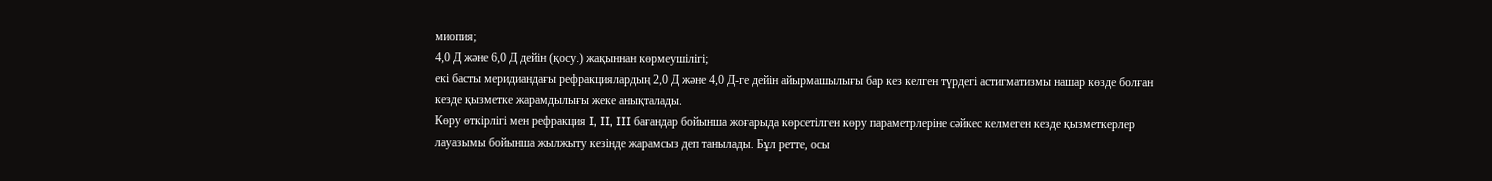миопия;
4,0 Д және 6,0 Д дейін (қосу.) жақыннан көрмеушілігі;
екі басты меридиандағы рефракциялардың 2,0 Д және 4,0 Д-ге дейін айырмашылығы бар кез келген түрдегі астигматизмы нашар көзде болған кезде қызметке жарамдылығы жеке анықталады.
Көру өткірлігі мен рефракция I, II, III бағандар бойынша жоғарыда көрсетілген көру параметрлеріне сәйкес келмеген кезде қызметкерлер лауазымы бойынша жылжыту кезінде жарамсыз деп танылады. Бұл ретте, осы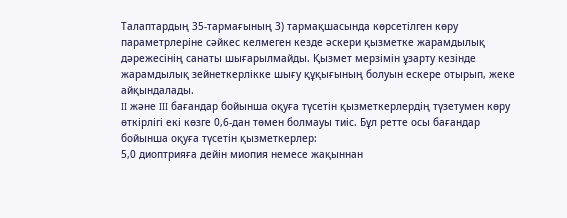Талаптардың 35-тармағының 3) тармақшасында көрсетілген көру параметрлеріне сәйкес келмеген кезде әскери қызметке жарамдылық дәрежесінің санаты шығарылмайды. Қызмет мерзiмiн ұзарту кезiнде жарамдылық зейнеткерлiкке шығу құқығының болуын ескере отырып, жеке айқындалады.
II және III бағандар бойынша оқуға түсетін қызметкерлердің түзетумен көру өткірлігі екі көзге 0,6-дан төмен болмауы тиіс. Бұл ретте осы бағандар бойынша оқуға түсетін қызметкерлер:
5,0 диоптрияға дейін миопия немесе жақыннан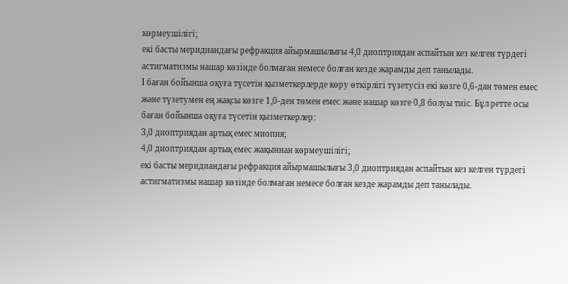көрмеушілігі;
екі басты меридиандағы рефракция айырмашылығы 4,0 диоптриядан аспайтын кез келген түрдегі астигматизмы нашар көзінде болмаған немесе болған кезде жарамды деп танылады.
І баған бойынша оқуға түсетін қызметкерлерде көру өткірлігі түзетусіз екі көзге 0,6-дан төмен емес және түзетумен ең жақсы көзге 1,0-ден төмен емес және нашар көзге 0,8 болуы тиіс. Бұл ретте осы баған бойынша оқуға түсетін қызметкерлер:
3,0 диоптриядан артық емес миопия;
4,0 диоптриядан артық емес жақыннан көрмеушілігі;
екі басты меридиандағы рефракция айырмашылығы 3,0 диоптриядан аспайтын кез келген түрдегі астигматизмы нашар көзінде болмаған немесе болған кезде жарамды деп танылады.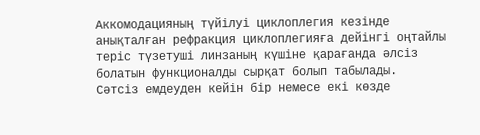Аккомодацияның түйілуі циклоплегия кезінде анықталған рефракция циклоплегияға дейінгі оңтайлы теріс түзетуші линзаның күшіне қарағанда әлсіз болатын функционалды сырқат болып табылады.
Сәтсіз емдеуден кейін бір немесе екі көзде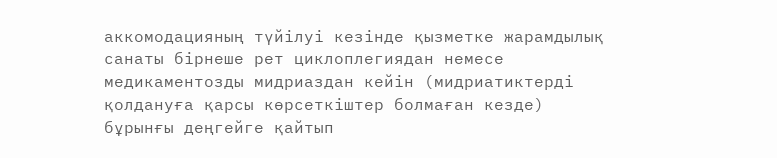аккомодацияның түйілуі кезінде қызметке жарамдылық санаты бірнеше рет циклоплегиядан немесе медикаментозды мидриаздан кейін (мидриатиктерді қолдануға қарсы көрсеткіштер болмаған кезде) бұрынғы деңгейге қайтып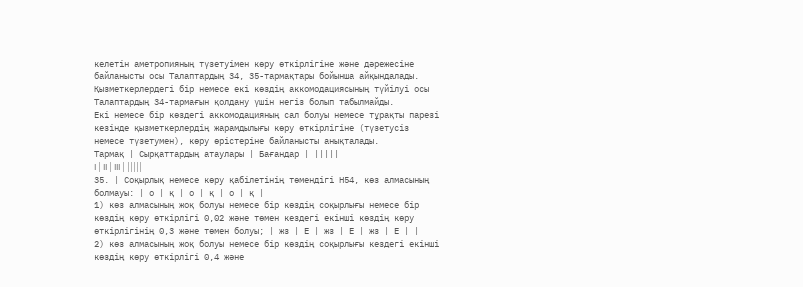келетін аметропияның түзетуімен көру өткірлігіне және дәрежесіне байланысты осы Талаптардың 34, 35-тармақтары бойынша айқындалады.
Қызметкерлердегі бір немесе екі көздің аккомодациясының түйілуі осы Талаптардың 34-тармағын қолдану үшін негіз болып табылмайды.
Екі немесе бір көздегі аккомодацияның сал болуы немесе тұрақты парезі кезінде қызметкерлердің жарамдылығы көру өткірлігіне (түзетусіз немесе түзетумен), көру өрістеріне байланысты анықталады.
Тармақ | Сырқаттардың атаулары | Бағандар | |||||
I | II | III | |||||
35. | Соқырлық немесе көру қабілетінің төмендігі Н54, көз алмасының болмауы: | о | қ | о | қ | о | қ |
1) көз алмасының жоқ болуы немесе бір көздің соқырлығы немесе бір көздің көру өткірлігі 0,02 және төмен кездегі екінші көздің көру өткірлігінің 0,3 және төмен болуы; | жз | Е | жз | Е | жз | Е | |
2) көз алмасының жоқ болуы немесе бір көздің соқырлығы кездегі екінші көздің көру өткірлігі 0,4 және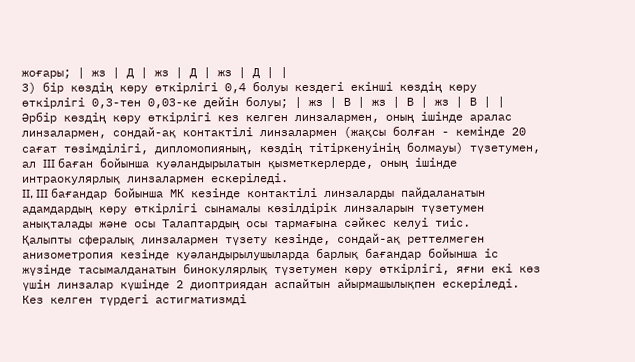жоғары; | жз | Д | жз | Д | жз | Д | |
3) бір көздің көру өткірлігі 0,4 болуы кездегі екінші көздің көру өткірлігі 0,3-тен 0,03-ке дейін болуы; | жз | В | жз | В | жз | В | |
Әрбір көздің көру өткірлігі кез келген линзалармен, оның ішінде аралас линзалармен, сондай-ақ контактілі линзалармен (жақсы болған - кемінде 20 сағат төзімділігі, дипломопияның, көздің тітіркенуінің болмауы) түзетумен, ал III баған бойынша куәландырылатын қызметкерлерде, оның ішінде интраокулярлық линзалармен ескеріледі.
II, III бағандар бойынша МК кезінде контактілі линзаларды пайдаланатын адамдардың көру өткірлігі сынамалы көзілдірік линзаларын түзетумен анықталады және осы Талаптардың осы тармағына сәйкес келуі тиіс.
Қалыпты сфералық линзалармен түзету кезінде, сондай-ақ реттелмеген анизометропия кезінде куәландырылушыларда барлық бағандар бойынша іс жүзінде тасымалданатын бинокулярлық түзетумен көру өткірлігі, яғни екі көз үшін линзалар күшінде 2 диоптриядан аспайтын айырмашылықпен ескеріледі. Кез келген түрдегі астигматизмді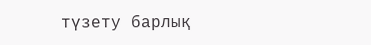түзету барлық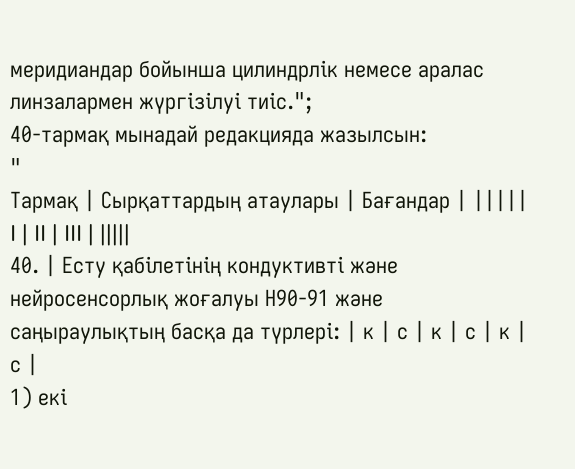меридиандар бойынша цилиндрлік немесе аралас линзалармен жүргізілуі тиіс.";
40-тармақ мынадай редакцияда жазылсын:
"
Тармақ | Сырқаттардың атаулары | Бағандар | |||||
I | II | III | |||||
40. | Есту қабілетінің кондуктивті және нейросенсорлық жоғалуы Н90-91 және саңыраулықтың басқа да түрлері: | к | с | к | с | к | с |
1) екі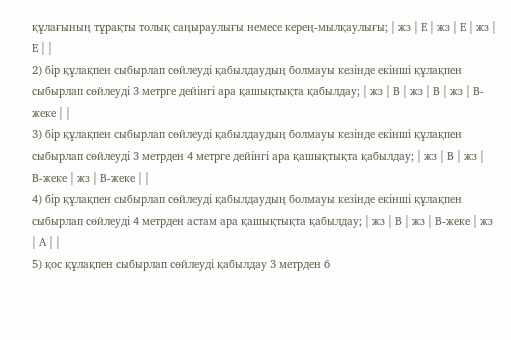құлағының тұрақты толық саңыраулығы немесе керең-мылқаулығы; | жз | Е | жз | Е | жз | Е | |
2) бір құлақпен сыбырлап сөйлеуді қабылдаудың болмауы кезінде екінші құлақпен сыбырлап сөйлеуді 3 метрге дейінгі ара қашықтықта қабылдау; | жз | В | жз | В | жз | В-жеке | |
3) бір құлақпен сыбырлап сөйлеуді қабылдаудың болмауы кезінде екінші құлақпен сыбырлап сөйлеуді 3 метрден 4 метрге дейінгі ара қашықтықта қабылдау; | жз | В | жз | В-жеке | жз | В-жеке | |
4) бір құлақпен сыбырлап сөйлеуді қабылдаудың болмауы кезінде екінші құлақпен сыбырлап сөйлеуді 4 метрден астам ара қашықтықта қабылдау; | жз | В | жз | В-жеке | жз | А | |
5) қос құлақпен сыбырлап сөйлеуді қабылдау 3 метрден 6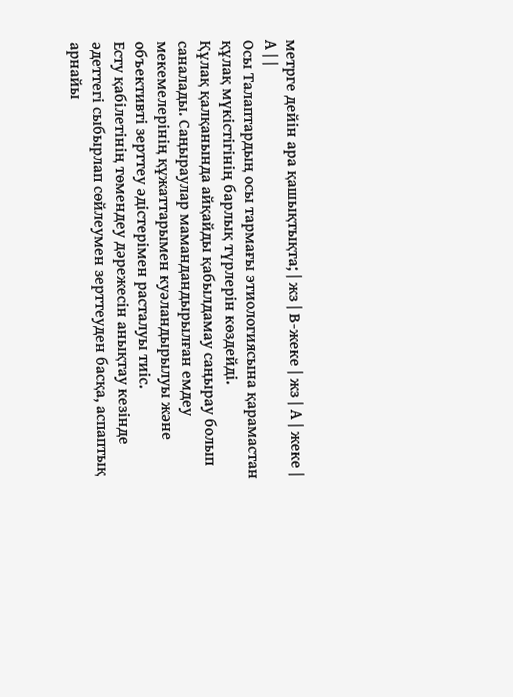метрге дейін ара қашықтықта; | жз | В-жеке | жз | А | жеке | А | |
Осы Талаптардың осы тармағы этиологиясына қарамастан құлақ мүкістігінің барлық түрлерін көздейді.
Құлақ қалқанында айқайды қабылдамау саңырау болып саналады. Саңыраулар мамандандырылған емдеу мекемелерінің құжаттарымен куәландырылуы және объективті зерттеу әдістерімен расталуы тиіс.
Есту қабілетінің төмендеу дәрежесін анықтау кезінде әдеттегі сыбырлап сөйлеумен зерттеуден басқа, аспаптық арнайы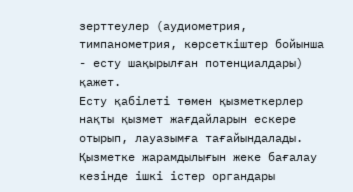зерттеулер (аудиометрия, тимпанометрия, көрсеткіштер бойынша - есту шақырылған потенциалдары) қажет.
Есту қабілеті төмен қызметкерлер нақты қызмет жағдайларын ескере отырып, лауазымға тағайындалады. Қызметке жарамдылығын жеке бағалау кезінде ішкі істер органдары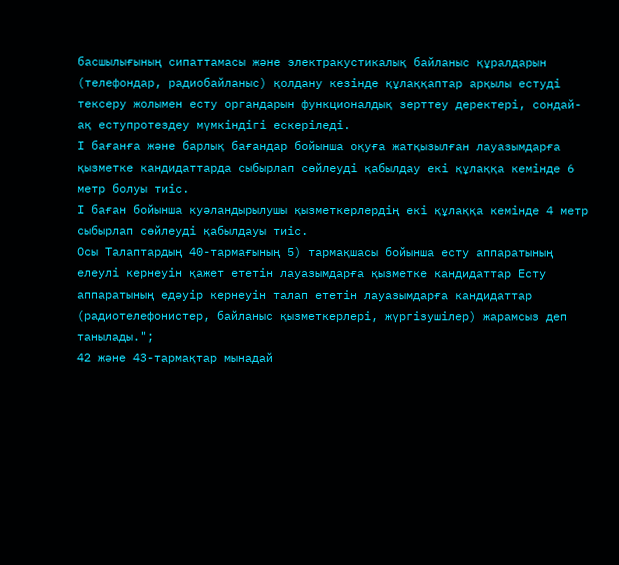басшылығының сипаттамасы және электракустикалық байланыс құралдарын (телефондар, радиобайланыс) қолдану кезінде құлаққаптар арқылы естуді тексеру жолымен есту органдарын функционалдық зерттеу деректері, сондай-ақ еступротездеу мүмкіндігі ескеріледі.
І бағанға және барлық бағандар бойынша оқуға жатқызылған лауазымдарға қызметке кандидаттарда сыбырлап сөйлеуді қабылдау екі құлаққа кемінде 6 метр болуы тиіс.
I баған бойынша куәландырылушы қызметкерлердің екі құлаққа кемінде 4 метр сыбырлап сөйлеуді қабылдауы тиіс.
Осы Талаптардың 40-тармағының 5) тармақшасы бойынша есту аппаратының елеулі кернеуін қажет ететін лауазымдарға қызметке кандидаттар Есту аппаратының едәуір кернеуін талап ететін лауазымдарға кандидаттар (радиотелефонистер, байланыс қызметкерлері, жүргізушілер) жарамсыз деп танылады.";
42 және 43-тармақтар мынадай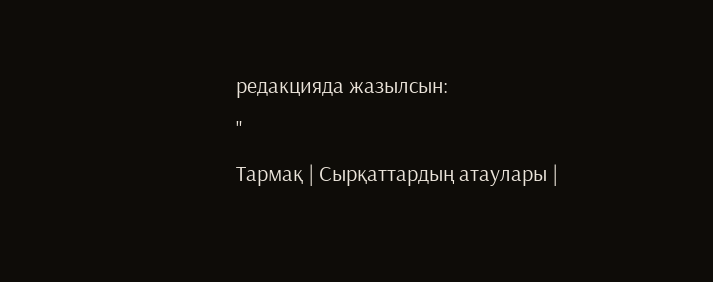редакцияда жазылсын:
"
Тармақ | Сырқаттардың атаулары |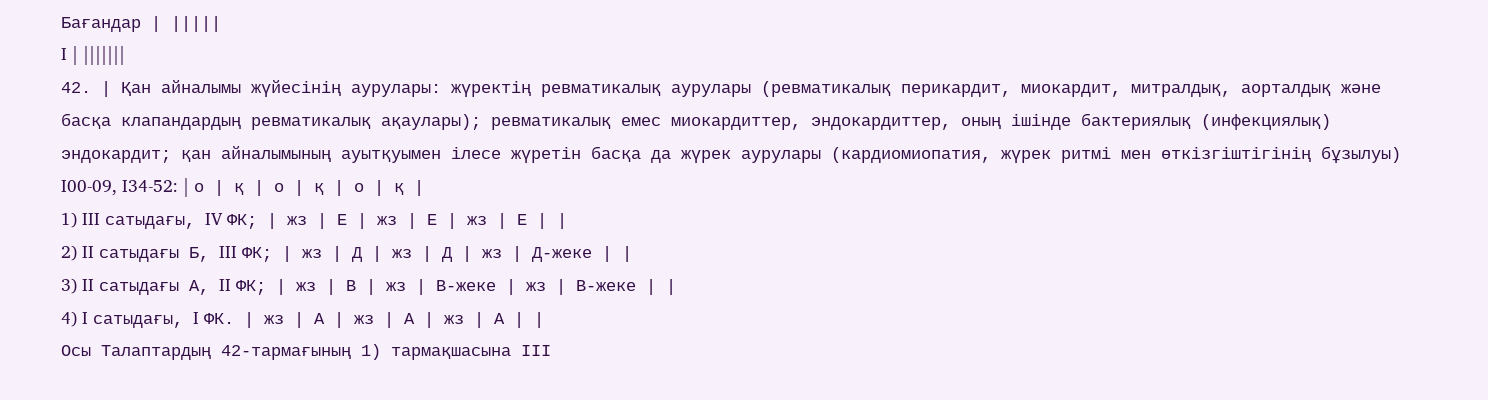Бағандар | |||||
I | |||||||
42. | Қан айналымы жүйесінің аурулары: жүректің ревматикалық аурулары (ревматикалық перикардит, миокардит, митралдық, аорталдық және басқа клапандардың ревматикалық ақаулары); ревматикалық емес миокардиттер, эндокардиттер, оның ішінде бактериялық (инфекциялық) эндокардит; қан айналымының ауытқуымен ілесе жүретін басқа да жүрек аурулары (кардиомиопатия, жүрек ритмі мен өткізгіштігінің бұзылуы) I00-09, I34-52: | о | қ | о | қ | о | қ |
1) III сатыдағы, IV ФК; | жз | Е | жз | Е | жз | Е | |
2) II сатыдағы Б, III ФК; | жз | Д | жз | Д | жз | Д-жеке | |
3) II сатыдағы А, II ФК; | жз | В | жз | В-жеке | жз | В-жеке | |
4) I сатыдағы, I ФК. | жз | А | жз | А | жз | А | |
Осы Талаптардың 42-тармағының 1) тармақшасына ІІІ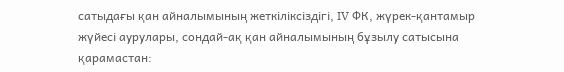сатыдағы қан айналымының жеткіліксіздігі, IV ФК, жүрек-қантамыр жүйесі аурулары, сондай-ақ қан айналымының бұзылу сатысына қарамастан: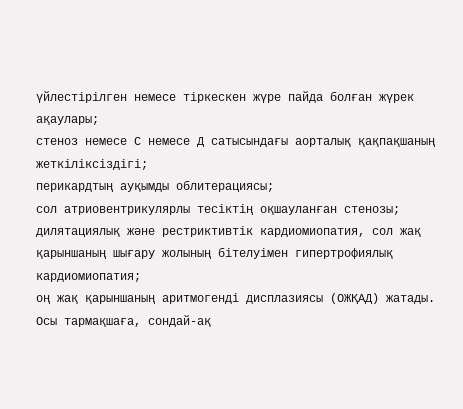үйлестірілген немесе тіркескен жүре пайда болған жүрек ақаулары;
стеноз немесе С немесе Д сатысындағы аорталық қақпақшаның жеткіліксіздігі;
перикардтың ауқымды облитерациясы;
сол атриовентрикулярлы тесіктің оқшауланған стенозы;
дилятациялық және рестриктивтік кардиомиопатия, сол жақ қарыншаның шығару жолының бітелуімен гипертрофиялық кардиомиопатия;
оң жақ қарыншаның аритмогенді дисплазиясы (ОЖҚАД) жатады.
Осы тармақшаға, сондай-ақ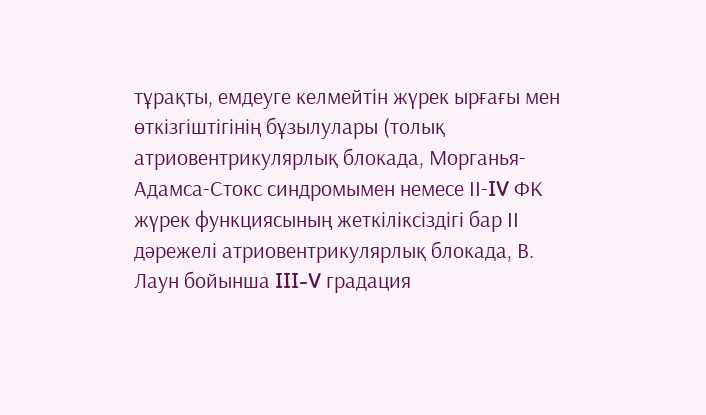тұрақты, емдеуге келмейтін жүрек ырғағы мен өткізгіштігінің бұзылулары (толық атриовентрикулярлық блокада, Морганья-Адамса-Стокс синдромымен немесе ІІ-IV ФК жүрек функциясының жеткіліксіздігі бар ІІ дәрежелі атриовентрикулярлық блокада, В. Лаун бойынша III-V градация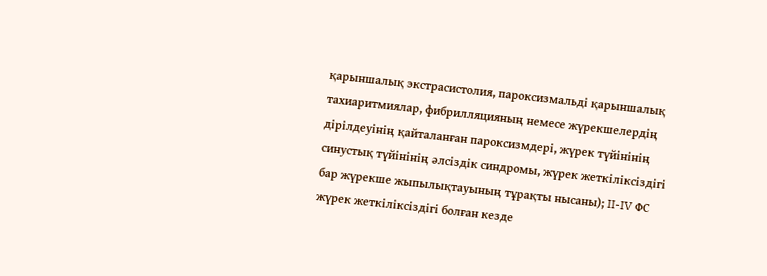қарыншалық экстрасистолия, пароксизмальді қарыншалық тахиаритмиялар, фибрилляцияның немесе жүрекшелердің дірілдеуінің қайталанған пароксизмдері, жүрек түйінінің синустық түйінінің әлсіздік синдромы, жүрек жеткіліксіздігі бар жүрекше жыпылықтауының тұрақты нысаны); II-IV ФС жүрек жеткіліксіздігі болған кезде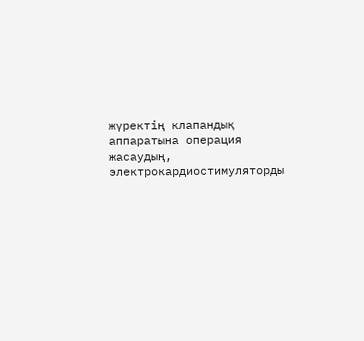жүректің клапандық аппаратына операция жасаудың, электрокардиостимуляторды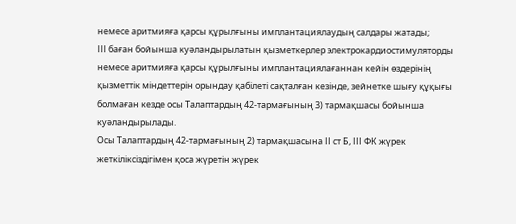немесе аритмияға қарсы құрылғыны имплантациялаудың салдары жатады;
ІІІ баған бойынша куәландырылатын қызметкерлер электрокардиостимуляторды немесе аритмияға қарсы құрылғыны имплантациялағаннан кейін өздерінің қызметтік міндеттерін орындау қабілеті сақталған кезінде, зейнетке шығу құқығы болмаған кезде осы Талаптардың 42-тармағының 3) тармақшасы бойынша куәландырылады.
Осы Талаптардың 42-тармағының 2) тармақшасына ІІ ст Б, ІІІ ФК жүрек жеткіліксіздігімен қоса жүретін жүрек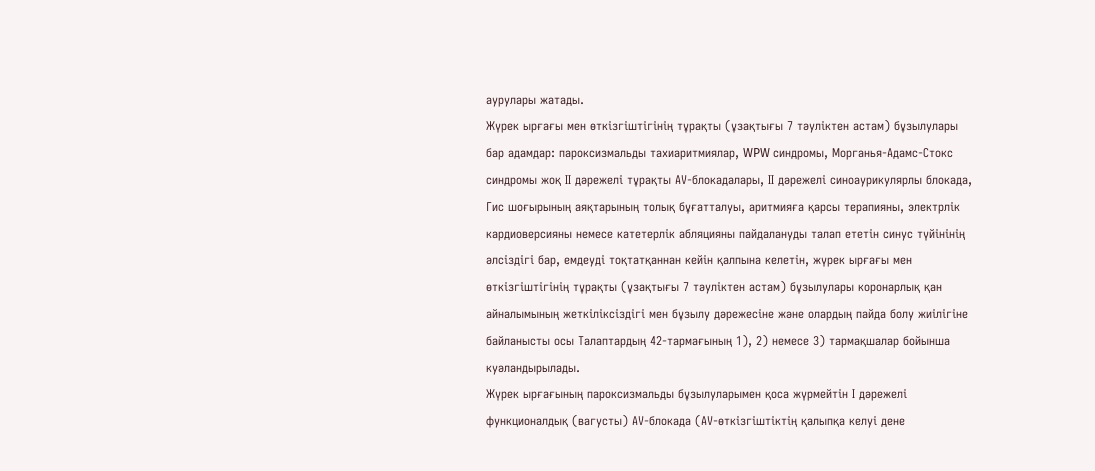аурулары жатады.
Жүрек ырғағы мен өткізгіштігінің тұрақты (ұзақтығы 7 тәуліктен астам) бұзылулары бар адамдар: пароксизмальды тахиаритмиялар, WPW синдромы, Морганья-Адамс-Стокс синдромы жоқ ІІ дәрежелі тұрақты АV-блокадалары, ІІ дәрежелі синоаурикулярлы блокада, Гис шоғырының аяқтарының толық бұғатталуы, аритмияға қарсы терапияны, электрлік кардиоверсияны немесе катетерлік абляцияны пайдалануды талап ететін синус түйінінің әлсіздігі бар, емдеуді тоқтатқаннан кейін қалпына келетін, жүрек ырғағы мен өткізгіштігінің тұрақты (ұзақтығы 7 тәуліктен астам) бұзылулары коронарлық қан айналымының жеткіліксіздігі мен бұзылу дәрежесіне және олардың пайда болу жиілігіне байланысты осы Талаптардың 42-тармағының 1), 2) немесе 3) тармақшалар бойынша куәландырылады.
Жүрек ырғағының пароксизмальды бұзылуларымен қоса жүрмейтін І дәрежелі функционалдық (вагусты) АV-блокада (АV-өткізгіштіктің қалыпқа келуі дене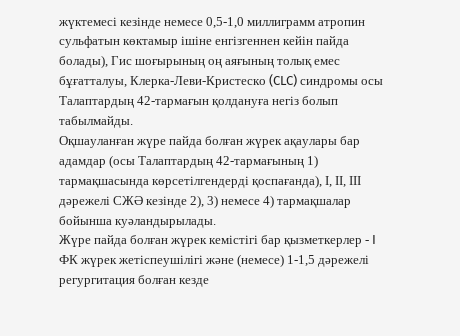жүктемесі кезінде немесе 0,5-1,0 миллиграмм атропин сульфатын көктамыр ішіне енгізгеннен кейін пайда болады), Гис шоғырының оң аяғының толық емес бұғатталуы, Клерка-Леви-Кристеско (CLC) синдромы осы Талаптардың 42-тармағын қолдануға негіз болып табылмайды.
Оқшауланған жүре пайда болған жүрек ақаулары бар адамдар (осы Талаптардың 42-тармағының 1) тармақшасында көрсетілгендерді қоспағанда), І, ІІ, ІІІ дәрежелі СЖӘ кезінде 2), 3) немесе 4) тармақшалар бойынша куәландырылады.
Жүре пайда болған жүрек кемістігі бар қызметкерлер - I ФК жүрек жетіспеушілігі және (немесе) 1-1,5 дәрежелі регургитация болған кезде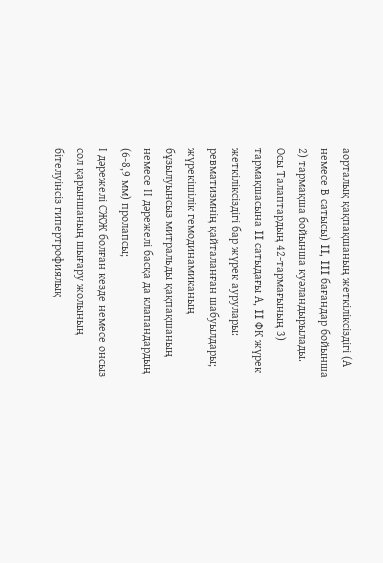аорталық қақпақшаның жеткіліксіздігі (А немесе В сатысы) II, III бағандар бойынша 2) тармақша бойынша куәландырылады.
Осы Талаптардың 42-тармағының 3) тармақшасына II сатыдағы А, II ФК жүрек жеткіліксіздігі бар жүрек аурулары:
ревматизмнің қайталанған шабуылдары;
жүрекішілік гемодинамиканың бұзылуынсыз митральды қақпақшаның немесе ІІ дәрежелі басқа да клапандардың (6-8,9 мм) пролапсы;
І дәрежелі СЖЖ болған кезде немесе онсыз сол қарыншаның шығару жолының бітелуінсіз гипертрофиялық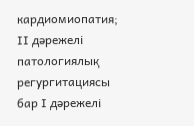кардиомиопатия;
ІІ дәрежелі патологиялық регургитациясы бар І дәрежелі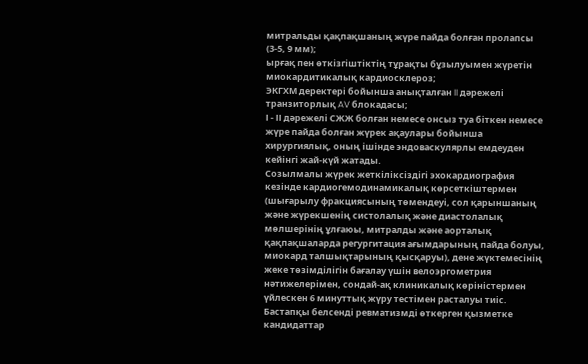митральды қақпақшаның жүре пайда болған пролапсы (3-5, 9 мм);
ырғақ пен өткізгіштіктің тұрақты бұзылуымен жүретін миокардитикалық кардиосклероз;
ЭКГХМ деректері бойынша анықталған II дәрежелі транзиторлық AV блокадасы;
І - ІІ дәрежелі СЖЖ болған немесе онсыз туа біткен немесе жүре пайда болған жүрек ақаулары бойынша хирургиялық, оның ішінде эндоваскулярлы емдеуден кейінгі жай-күй жатады.
Созылмалы жүрек жеткіліксіздігі эхокардиография кезінде кардиогемодинамикалық көрсеткіштермен (шығарылу фракциясының төмендеуі, сол қарыншаның және жүрекшенің систолалық және диастолалық мөлшерінің ұлғаюы, митралды және аорталық қақпақшаларда регургитация ағымдарының пайда болуы, миокард талшықтарының қысқаруы), дене жүктемесінің жеке төзімділігін бағалау үшін велоэргометрия нәтижелерімен, сондай-ақ клиникалық көріністермен үйлескен 6 минуттық жүру тестімен расталуы тиіс.
Бастапқы белсенді ревматизмді өткерген қызметке кандидаттар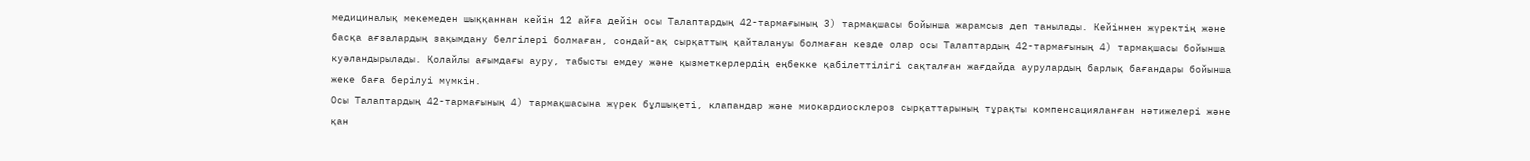медициналық мекемеден шыққаннан кейін 12 айға дейін осы Талаптардың 42-тармағының 3) тармақшасы бойынша жарамсыз деп танылады. Кейіннен жүректің және басқа ағзалардың зақымдану белгілері болмаған, сондай-ақ сырқаттың қайталануы болмаған кезде олар осы Талаптардың 42-тармағының 4) тармақшасы бойынша куәландырылады. Қолайлы ағымдағы ауру, табысты емдеу және қызметкерлердің еңбекке қабілеттілігі сақталған жағдайда аурулардың барлық бағандары бойынша жеке баға берілуі мүмкін.
Осы Талаптардың 42-тармағының 4) тармақшасына жүрек бұлшықеті, клапандар және миокардиосклероз сырқаттарының тұрақты компенсацияланған нәтижелері және қан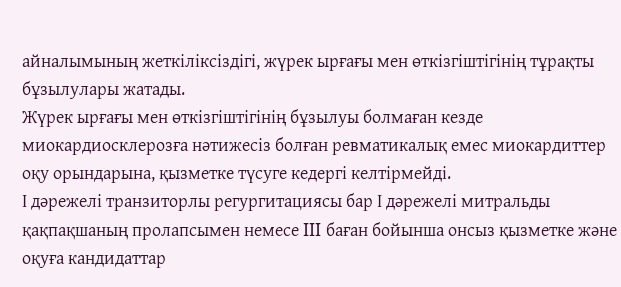айналымының жеткіліксіздігі, жүрек ырғағы мен өткізгіштігінің тұрақты бұзылулары жатады.
Жүрек ырғағы мен өткізгіштігінің бұзылуы болмаған кезде миокардиосклерозға нәтижесіз болған ревматикалық емес миокардиттер оқу орындарына, қызметке түсуге кедергі келтірмейді.
І дәрежелі транзиторлы регургитациясы бар І дәрежелі митральды қақпақшаның пролапсымен немесе III баған бойынша онсыз қызметке және оқуға кандидаттар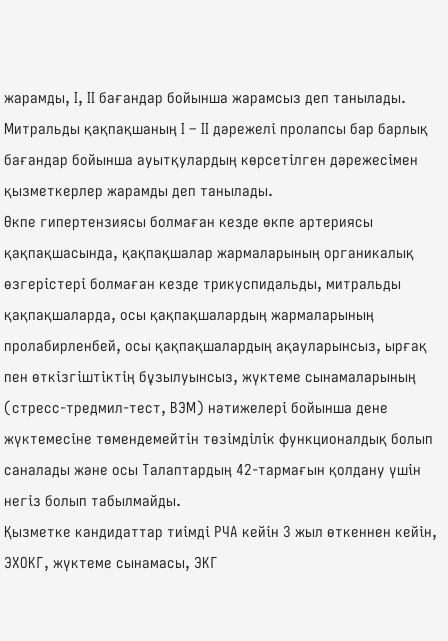жарамды, І, ІІ бағандар бойынша жарамсыз деп танылады. Митральды қақпақшаның І – ІІ дәрежелі пролапсы бар барлық бағандар бойынша ауытқулардың көрсетілген дәрежесімен қызметкерлер жарамды деп танылады.
Өкпе гипертензиясы болмаған кезде өкпе артериясы қақпақшасында, қақпақшалар жармаларының органикалық өзгерістері болмаған кезде трикуспидальды, митральды қақпақшаларда, осы қақпақшалардың жармаларының пролабирленбей, осы қақпақшалардың ақауларынсыз, ырғақ пен өткізгіштіктің бұзылуынсыз, жүктеме сынамаларының (стресс-тредмил-тест, ВЭМ) нәтижелері бойынша дене жүктемесіне төмендемейтін төзімділік функционалдық болып саналады және осы Талаптардың 42-тармағын қолдану үшін негіз болып табылмайды.
Қызметке кандидаттар тиімді РЧА кейін 3 жыл өткеннен кейін, ЭХОКГ, жүктеме сынамасы, ЭКГ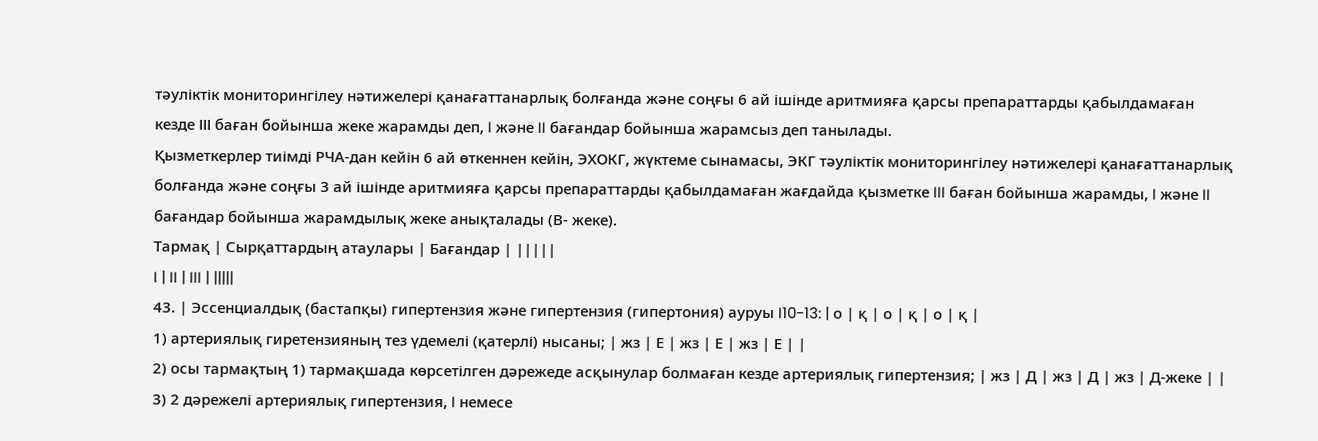тәуліктік мониторингілеу нәтижелері қанағаттанарлық болғанда және соңғы 6 ай ішінде аритмияға қарсы препараттарды қабылдамаған кезде ІІІ баған бойынша жеке жарамды деп, I және II бағандар бойынша жарамсыз деп танылады.
Қызметкерлер тиімді РЧА-дан кейін 6 ай өткеннен кейін, ЭХОКГ, жүктеме сынамасы, ЭКГ тәуліктік мониторингілеу нәтижелері қанағаттанарлық болғанда және соңғы 3 ай ішінде аритмияға қарсы препараттарды қабылдамаған жағдайда қызметке III баған бойынша жарамды, I және II бағандар бойынша жарамдылық жеке анықталады (В- жеке).
Тармақ | Сырқаттардың атаулары | Бағандар | |||||
I | II | III | |||||
43. | Эссенциалдық (бастапқы) гипертензия және гипертензия (гипертония) ауруы I10-13: | о | қ | о | қ | о | қ |
1) артериялық гиретензияның тез үдемелі (қатерлі) нысаны; | жз | Е | жз | Е | жз | Е | |
2) осы тармақтың 1) тармақшада көрсетілген дәрежеде асқынулар болмаған кезде артериялық гипертензия; | жз | Д | жз | Д | жз | Д-жеке | |
3) 2 дәрежелі артериялық гипертензия, I немесе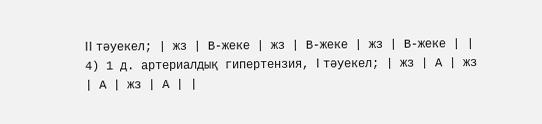II тәуекел; | жз | В-жеке | жз | В-жеке | жз | В-жеке | |
4) 1 д. артериалдық гипертензия, I тәуекел; | жз | А | жз | А | жз | А | |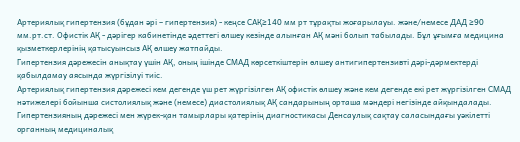Артериялық гипертензия (бұдан әрі – гипертензия) - кеңсе САҚ≥140 мм рт тұрақты жоғарылауы. және/немесе ДАД ≥90 мм.рт.ст. Офистік АҚ - дәрігер кабинетінде әдеттегі өлшеу кезінде алынған АҚ мәні болып табылады. Бұл ұғымға медицина қызметкерлерінің қатысуынсыз АҚ өлшеу жатпайды.
Гипертензия дәрежесін анықтау үшін АҚ, оның ішінде СМАД көрсеткіштерін өлшеу антигипертензивті дәрі-дәрмектерді қабылдамау аясында жүргізілуі тиіс.
Артериялық гипертензия дәрежесі кем дегенде үш рет жүргізілген АҚ офистік өлшеу және кем дегенде екі рет жүргізілген СМАД нәтижелері бойынша систолиялық және (немесе) диастолиялық АҚ сандарының орташа мәндері негізінде айқындалады.
Гипертензияның дәрежесі мен жүрек-қан тамырлары қатерінің диагностикасы Денсаулық сақтау саласындағы уәкілетті органның медициналық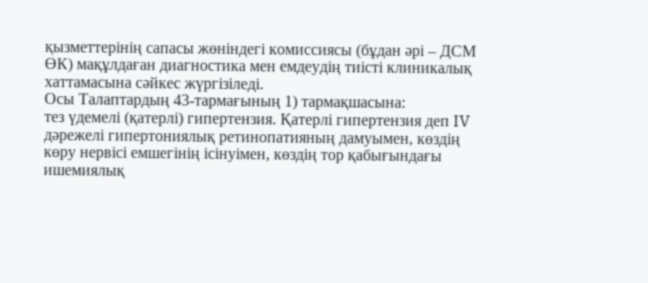қызметтерінің сапасы жөніндегі комиссиясы (бұдан әрі – ДСМ ӨК) мақұлдаған диагностика мен емдеудің тиісті клиникалық хаттамасына сәйкес жүргізіледі.
Осы Талаптардың 43-тармағының 1) тармақшасына:
тез үдемелі (қатерлі) гипертензия. Қатерлі гипертензия деп IV дәрежелі гипертониялық ретинопатияның дамуымен, көздің көру нервісі емшегінің ісінуімен, көздің тор қабығындағы ишемиялық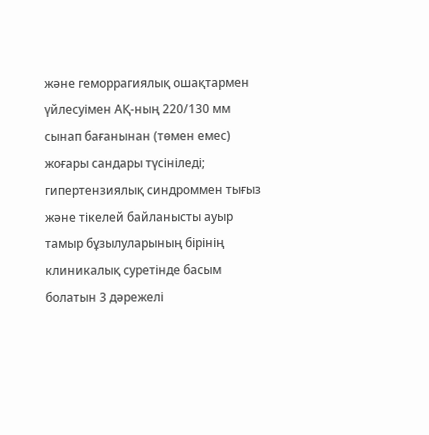және геморрагиялық ошақтармен үйлесуімен АҚ-ның 220/130 мм сынап бағанынан (төмен емес) жоғары сандары түсініледі;
гипертензиялық синдроммен тығыз және тікелей байланысты ауыр тамыр бұзылуларының бірінің клиникалық суретінде басым болатын 3 дәрежелі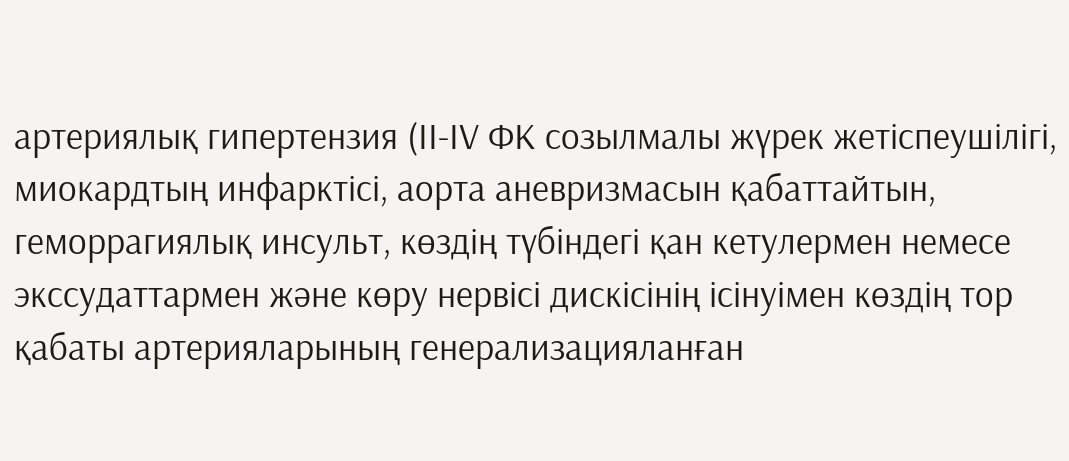артериялық гипертензия (II-IV ФК созылмалы жүрек жетіспеушілігі, миокардтың инфарктісі, аорта аневризмасын қабаттайтын, геморрагиялық инсульт, көздің түбіндегі қан кетулермен немесе экссудаттармен және көру нервісі дискісінің ісінуімен көздің тор қабаты артерияларының генерализацияланған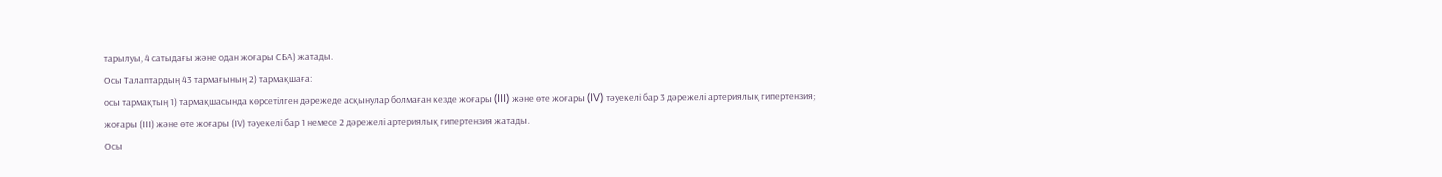тарылуы, 4 сатыдағы және одан жоғары СБА) жатады.
Осы Талаптардың 43 тармағының 2) тармақшаға:
осы тармақтың 1) тармақшасында көрсетілген дәрежеде асқынулар болмаған кезде жоғары (III) және өте жоғары (IV) тәуекелі бар 3 дәрежелі артериялық гипертензия;
жоғары (ІІІ) және өте жоғары (ІV) тәуекелі бар 1 немесе 2 дәрежелі артериялық гипертензия жатады.
Осы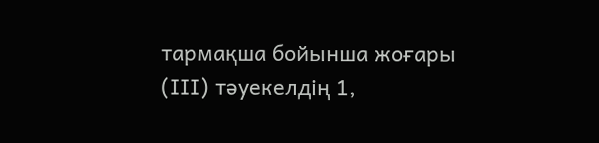тармақша бойынша жоғары (ІІІ) тәуекелдің 1,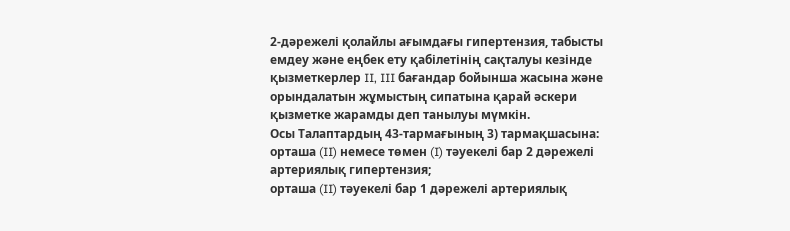2-дәрежелі қолайлы ағымдағы гипертензия, табысты емдеу және еңбек ету қабілетінің сақталуы кезінде қызметкерлер II, III бағандар бойынша жасына және орындалатын жұмыстың сипатына қарай әскери қызметке жарамды деп танылуы мүмкін.
Осы Талаптардың 43-тармағының 3) тармақшасына:
орташа (II) немесе төмен (I) тәуекелі бар 2 дәрежелі артериялық гипертензия;
орташа (II) тәуекелі бар 1 дәрежелі артериялық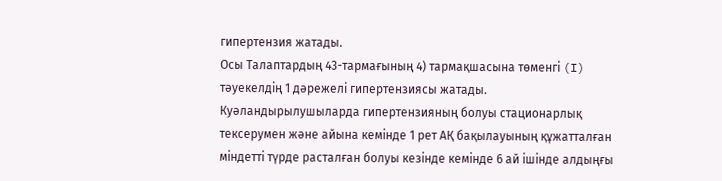гипертензия жатады.
Осы Талаптардың 43-тармағының 4) тармақшасына төменгі (I) тәуекелдің 1 дәрежелі гипертензиясы жатады.
Куәландырылушыларда гипертензияның болуы стационарлық тексерумен және айына кемінде 1 рет АҚ бақылауының құжатталған міндетті түрде расталған болуы кезінде кемінде 6 ай ішінде алдыңғы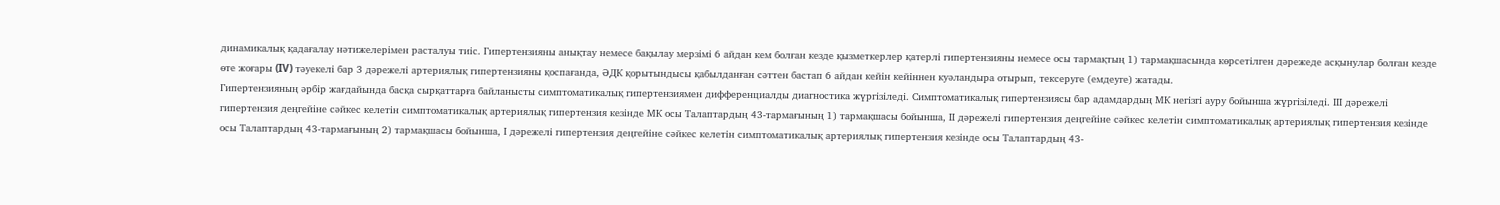динамикалық қадағалау нәтижелерімен расталуы тиіс. Гипертензияны анықтау немесе бақылау мерзімі 6 айдан кем болған кезде қызметкерлер қатерлі гипертензияны немесе осы тармақтың 1) тармақшасында көрсетілген дәрежеде асқынулар болған кезде өте жоғары (IV) тәуекелі бар 3 дәрежелі артериялық гипертензияны қоспағанда, ӘДК қорытындысы қабылданған сәттен бастап 6 айдан кейін кейіннен куәландыра отырып, тексеруге (емдеуге) жатады.
Гипертензияның әрбір жағдайында басқа сырқаттарға байланысты симптоматикалық гипертензиямен дифференциалды диагностика жүргізіледі. Симптоматикалық гипертензиясы бар адамдардың МК негізгі ауру бойынша жүргізіледі. ІІІ дәрежелі гипертензия деңгейіне сәйкес келетін симптоматикалық артериялық гипертензия кезінде МК осы Талаптардың 43-тармағының 1) тармақшасы бойынша, ІІ дәрежелі гипертензия деңгейіне сәйкес келетін симптоматикалық артериялық гипертензия кезінде осы Талаптардың 43-тармағының 2) тармақшасы бойынша, І дәрежелі гипертензия деңгейіне сәйкес келетін симптоматикалық артериялық гипертензия кезінде осы Талаптардың 43-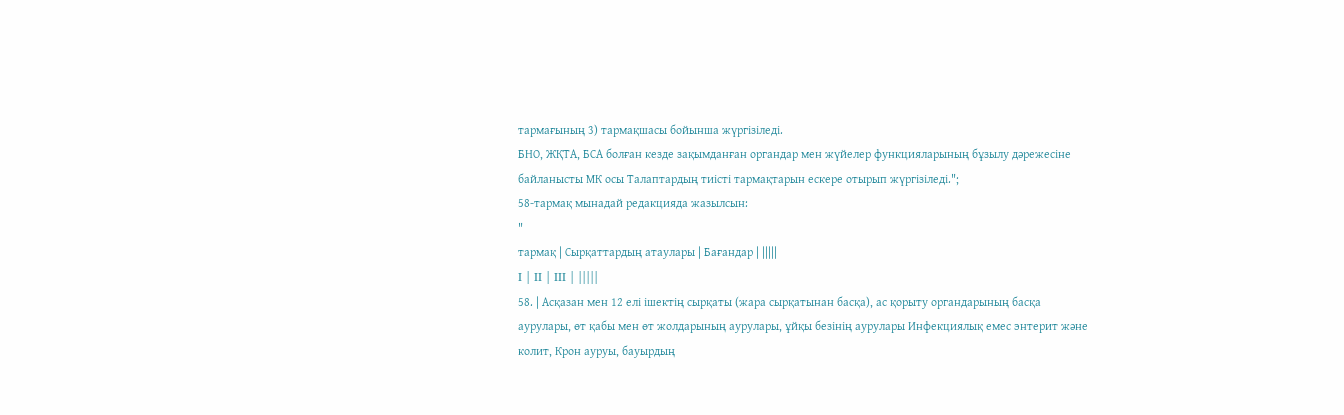тармағының 3) тармақшасы бойынша жүргізіледі.
БНО, ЖҚТА, БСА болған кезде зақымданған органдар мен жүйелер функцияларының бұзылу дәрежесіне байланысты МК осы Талаптардың тиісті тармақтарын ескере отырып жүргізіледі.";
58-тармақ мынадай редакцияда жазылсын:
"
тармақ | Сырқаттардың атаулары | Бағандар | |||||
I | II | III | |||||
58. | Асқазан мен 12 елі ішектің сырқаты (жара сырқатынан басқа), ас қорыту органдарының басқа аурулары, өт қабы мен өт жолдарының аурулары, ұйқы безінің аурулары Инфекциялық емес энтерит және колит, Крон ауруы, бауырдың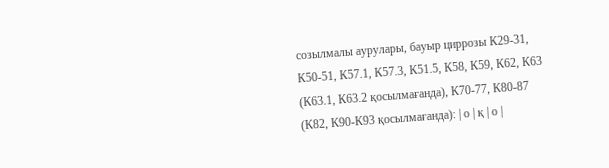созылмалы аурулары, бауыр циррозы К29-31, К50-51, К57.1, К57.3, К51.5, К58, К59, К62, К63 (К63.1, К63.2 қосылмағанда), К70-77, К80-87 (К82, К90-К93 қосылмағанда): | о | қ | о |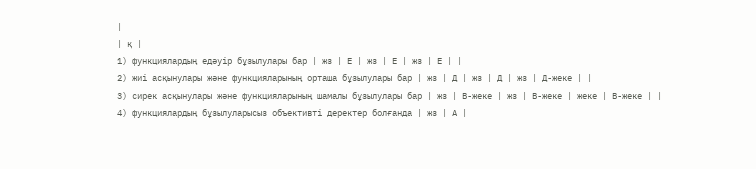|
| қ |
1) функциялардың едәуір бұзылулары бар | жз | Е | жз | Е | жз | Е | |
2) жиі асқынулары және функцияларының орташа бұзылулары бар | жз | Д | жз | Д | жз | Д-жеке | |
3) сирек асқынулары және функцияларының шамалы бұзылулары бар | жз | В-жеке | жз | В-жеке | жеке | В-жеке | |
4) функциялардың бұзылуларысыз объективті деректер болғанда | жз | А |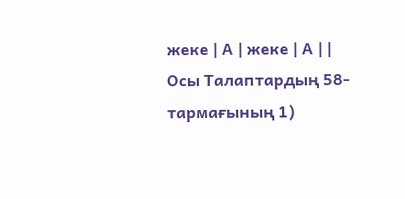жеке | А | жеке | А | |
Осы Талаптардың 58-тармағының 1)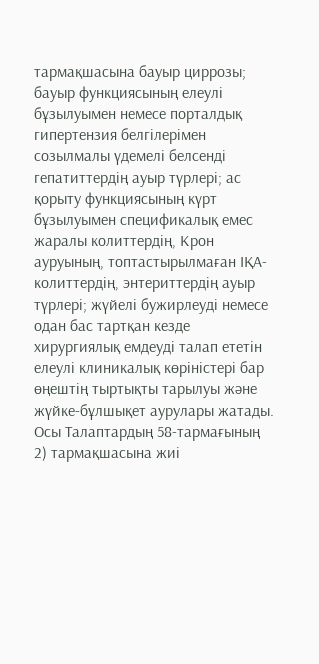тармақшасына бауыр циррозы; бауыр функциясының елеулі бұзылуымен немесе порталдық гипертензия белгілерімен созылмалы үдемелі белсенді гепатиттердің ауыр түрлері; ас қорыту функциясының күрт бұзылуымен спецификалық емес жаралы колиттердің, Крон ауруының, топтастырылмаған ІҚА-колиттердің, энтериттердің ауыр түрлері; жүйелі бужирлеуді немесе одан бас тартқан кезде хирургиялық емдеуді талап ететін елеулі клиникалық көріністері бар өңештің тыртықты тарылуы және жүйке-бұлшықет аурулары жатады.
Осы Талаптардың 58-тармағының 2) тармақшасына жиі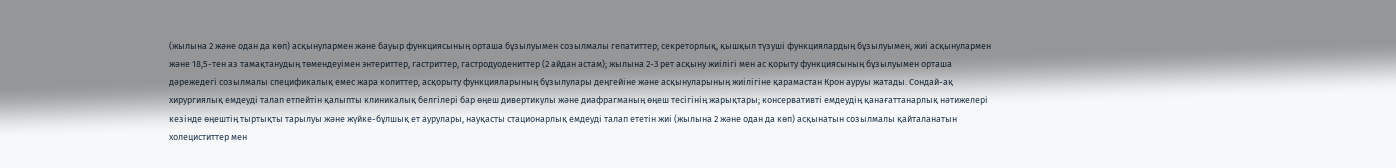(жылына 2 және одан да көп) асқынулармен және бауыр функциясының орташа бұзылуымен созылмалы гепатиттер; секреторлық, қышқыл түзуші функциялардың бұзылуымен, жиі асқынулармен және 18,5-тен аз тамақтанудың төмендеуімен энтериттер, гастриттер, гастродуодениттер (2 айдан астам); жылына 2-3 рет асқыну жиілігі мен ас қорыту функциясының бұзылуымен орташа дәрежедегі созылмалы спецификалық емес жара колиттер, асқорыту функцияларының бұзылулары деңгейіне және асқынуларының жиілігіне қарамастан Крон ауруы жатады. Сондай-ақ хирургиялық емдеуді талап етпейтін қалыпты клиникалық белгілері бар өңеш дивертикулы және диафрагманың өңеш тесігінің жарықтары; консервативті емдеудің қанағаттанарлық нәтижелері кезінде өңештің тыртықты тарылуы және жүйке-бұлшық ет аурулары, науқасты стационарлық емдеуді талап ететін жиі (жылына 2 және одан да көп) асқынатын созылмалы қайталанатын холециститтер мен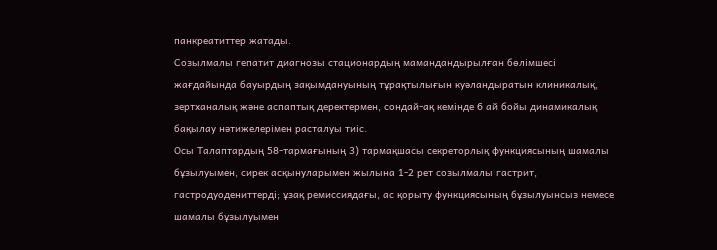панкреатиттер жатады.
Созылмалы гепатит диагнозы стационардың мамандандырылған бөлімшесі жағдайында бауырдың зақымдануының тұрақтылығын куәландыратын клиникалық, зертханалық және аспаптық деректермен, сондай-ақ кемінде 6 ай бойы динамикалық бақылау нәтижелерімен расталуы тиіс.
Осы Талаптардың 58-тармағының 3) тармақшасы секреторлық функциясының шамалы бұзылуымен, сирек асқынуларымен жылына 1-2 рет созылмалы гастрит, гастродуодениттерді; ұзақ ремиссиядағы, ас қорыту функциясының бұзылуынсыз немесе шамалы бұзылуымен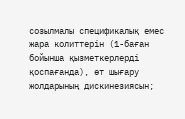созылмалы спецификалық емес жара колиттерін (1-баған бойынша қызметкерлерді қоспағанда), өт шығару жолдарының дискинезиясын;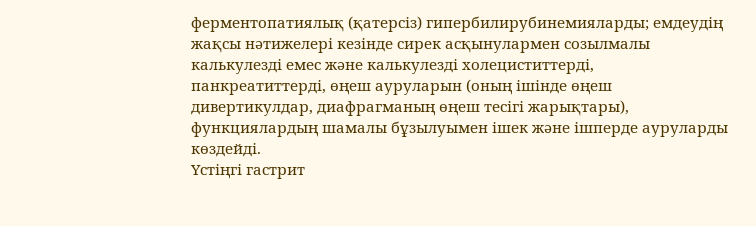ферментопатиялық (қатерсіз) гипербилирубинемияларды; емдеудің жақсы нәтижелері кезінде сирек асқынулармен созылмалы калькулезді емес және калькулезді холециститтерді, панкреатиттерді, өңеш ауруларын (оның ішінде өңеш дивертикулдар, диафрагманың өңеш тесігі жарықтары), функциялардың шамалы бұзылуымен ішек және ішперде ауруларды көздейді.
Үстіңгі гастрит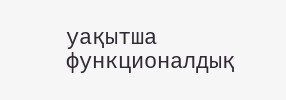уақытша функционалдық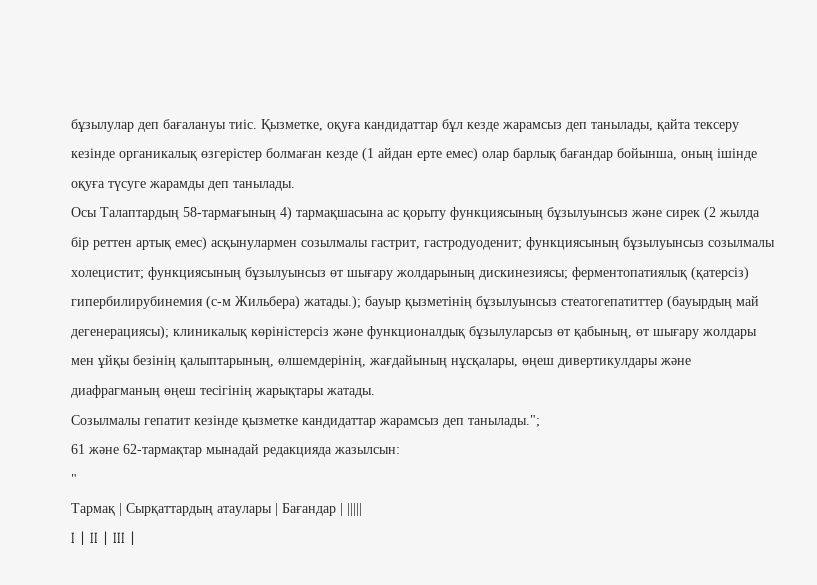бұзылулар деп бағалануы тиіс. Қызметке, оқуға кандидаттар бұл кезде жарамсыз деп танылады, қайта тексеру кезінде органикалық өзгерістер болмаған кезде (1 айдан ерте емес) олар барлық бағандар бойынша, оның ішінде оқуға түсуге жарамды деп танылады.
Осы Талаптардың 58-тармағының 4) тармақшасына ас қорыту функциясының бұзылуынсыз және сирек (2 жылда бір реттен артық емес) асқынулармен созылмалы гастрит, гастродуоденит; функциясының бұзылуынсыз созылмалы холецистит; функциясының бұзылуынсыз өт шығару жолдарының дискинезиясы; ферментопатиялық (қатерсіз) гипербилирубинемия (с-м Жильбера) жатады.); бауыр қызметінің бұзылуынсыз стеатогепатиттер (бауырдың май дегенерациясы); клиникалық көріністерсіз және функционалдық бұзылуларсыз өт қабының, өт шығару жолдары мен ұйқы безінің қалыптарының, өлшемдерінің, жағдайының нұсқалары, өңеш дивертикулдары және диафрагманың өңеш тесігінің жарықтары жатады.
Созылмалы гепатит кезінде қызметке кандидаттар жарамсыз деп танылады.";
61 және 62-тармақтар мынадай редакцияда жазылсын:
"
Тармақ | Сырқаттардың атаулары | Бағандар | |||||
I | II | III |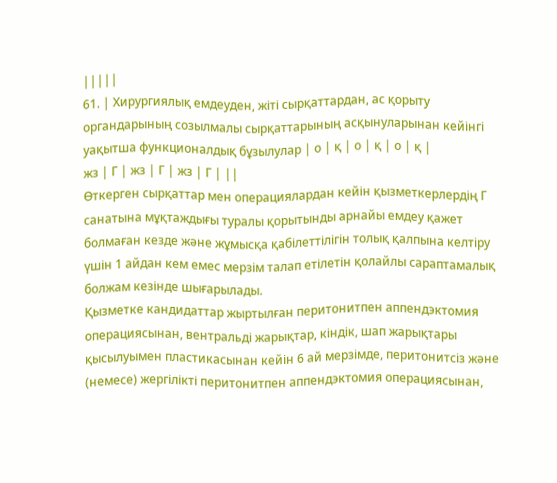|||||
61. | Хирургиялық емдеуден, жіті сырқаттардан, ас қорыту органдарының созылмалы сырқаттарының асқынуларынан кейінгі уақытша функционалдық бұзылулар | о | қ | о | қ | о | қ |
жз | Г | жз | Г | жз | Г | ||
Өткерген сырқаттар мен операциялардан кейін қызметкерлердің Г санатына мұқтаждығы туралы қорытынды арнайы емдеу қажет болмаған кезде және жұмысқа қабілеттілігін толық қалпына келтіру үшін 1 айдан кем емес мерзім талап етілетін қолайлы сараптамалық болжам кезінде шығарылады.
Қызметке кандидаттар жыртылған перитонитпен аппендэктомия операциясынан, вентральді жарықтар, кіндік, шап жарықтары қысылуымен пластикасынан кейін 6 ай мерзімде, перитонитсіз және (немесе) жергілікті перитонитпен аппендэктомия операциясынан,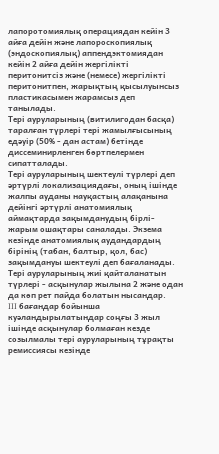лапоротомиялық операциядан кейін 3 айға дейін және лапороскопиялық (эндоскопиялық) аппендэктомиядан кейін 2 айға дейін жергілікті перитонитсіз және (немесе) жергілікті перитонитпен, жарықтың қысылуынсыз пластикасымен жарамсыз деп танылады.
Тері ауруларының (витилигодан басқа) таралған түрлері тері жамылғысының едәуір (50% - дан астам) бетінде диссеминирленген бөртпелермен сипатталады.
Тері ауруларының шектеулі түрлері деп әртүрлі локализациядағы, оның ішінде жалпы ауданы науқастың алақанына дейінгі әртүрлі анатомиялық аймақтарда зақымданудың бірлі-жарым ошақтары саналады. Экзема кезінде анатомиялық аудандардың бірінің (табан, балтыр, қол, бас) зақымдануы шектеулі деп бағаланады.
Тері ауруларының жиі қайталанатын түрлері - асқынулар жылына 2 және одан да көп рет пайда болатын нысандар.
III бағандар бойынша куәландырылатындар соңғы 3 жыл ішінде асқынулар болмаған кезде созылмалы тері ауруларының тұрақты ремиссиясы кезінде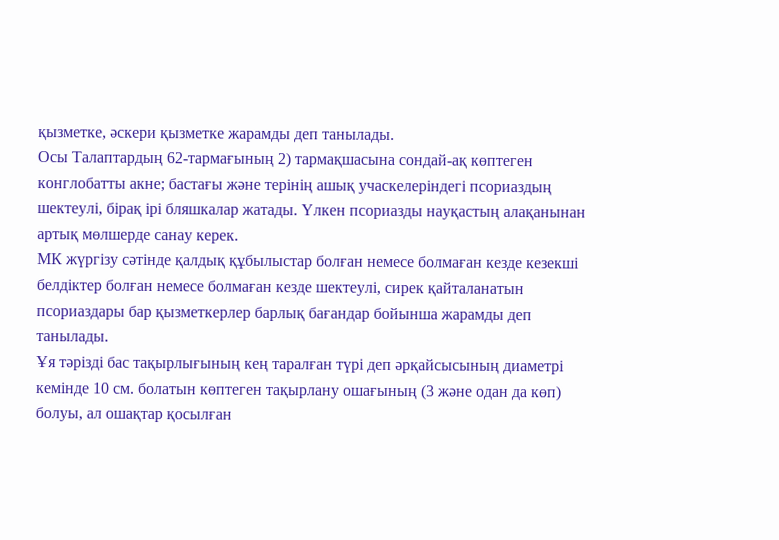қызметке, әскери қызметке жарамды деп танылады.
Осы Талаптардың 62-тармағының 2) тармақшасына сондай-ақ көптеген конглобатты акне; бастағы және терінің ашық учаскелеріндегі псориаздың шектеулі, бірақ ірі бляшкалар жатады. Үлкен псориазды науқастың алақанынан артық мөлшерде санау керек.
МК жүргізу сәтінде қалдық құбылыстар болған немесе болмаған кезде кезекші белдіктер болған немесе болмаған кезде шектеулі, сирек қайталанатын псориаздары бар қызметкерлер барлық бағандар бойынша жарамды деп танылады.
Ұя тәрізді бас тақырлығының кең таралған түрі деп әрқайсысының диаметрі кемінде 10 см. болатын көптеген тақырлану ошағының (3 және одан да көп) болуы, ал ошақтар қосылған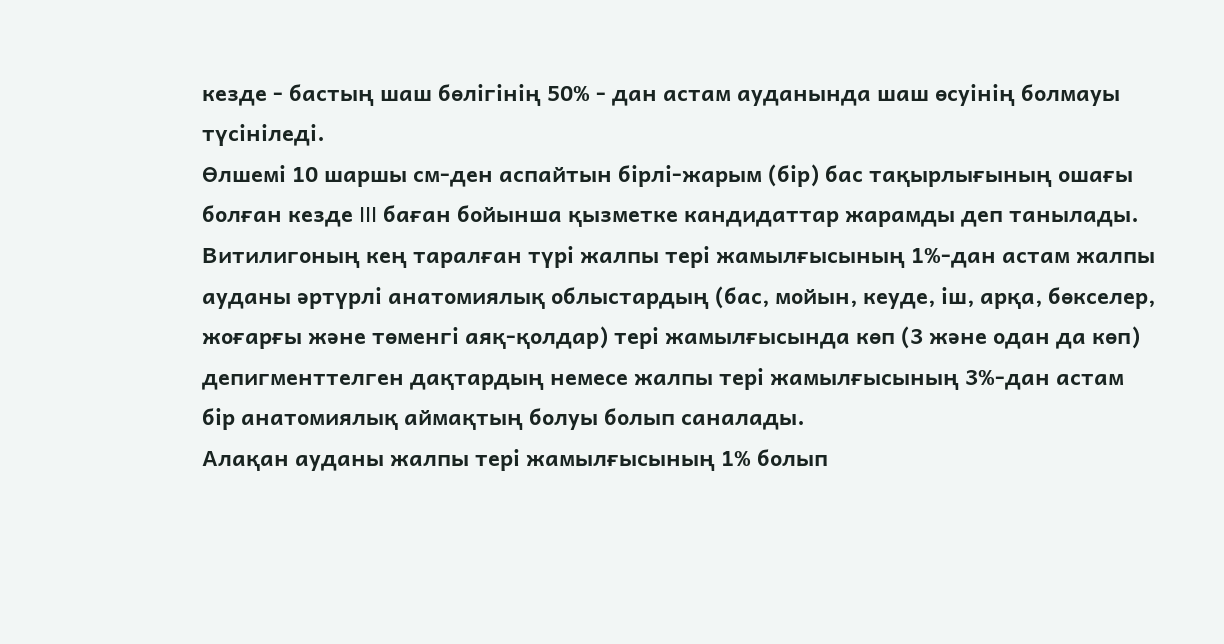кезде - бастың шаш бөлігінің 50% - дан астам ауданында шаш өсуінің болмауы түсініледі.
Өлшемі 10 шаршы см-ден аспайтын бірлі-жарым (бір) бас тақырлығының ошағы болған кезде III баған бойынша қызметке кандидаттар жарамды деп танылады.
Витилигоның кең таралған түрі жалпы тері жамылғысының 1%-дан астам жалпы ауданы әртүрлі анатомиялық облыстардың (бас, мойын, кеуде, іш, арқа, бөкселер, жоғарғы және төменгі аяқ-қолдар) тері жамылғысында көп (3 және одан да көп) депигменттелген дақтардың немесе жалпы тері жамылғысының 3%-дан астам бір анатомиялық аймақтың болуы болып саналады.
Алақан ауданы жалпы тері жамылғысының 1% болып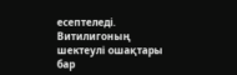есептеледі.
Витилигоның шектеулі ошақтары бар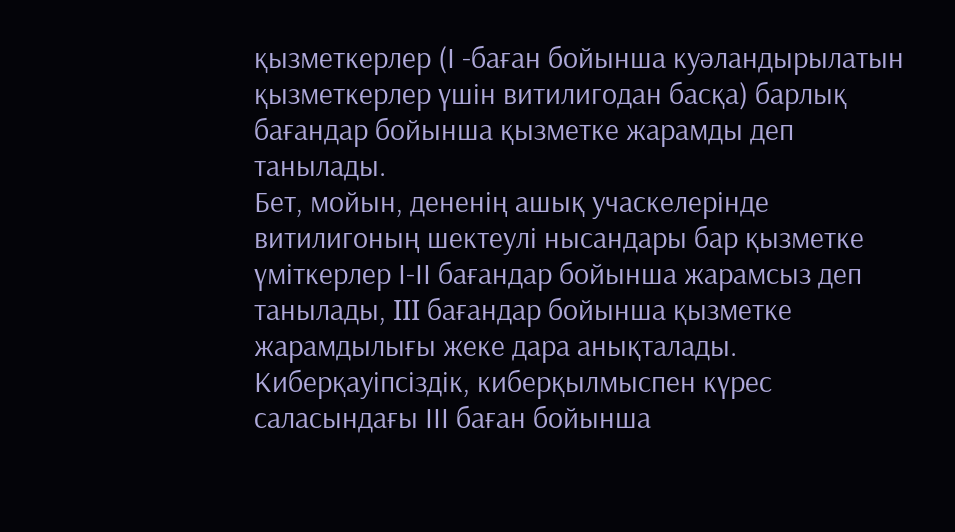қызметкерлер (І -баған бойынша куәландырылатын қызметкерлер үшін витилигодан басқа) барлық бағандар бойынша қызметке жарамды деп танылады.
Бет, мойын, дененің ашық учаскелерінде витилигоның шектеулі нысандары бар қызметке үміткерлер І-ІІ бағандар бойынша жарамсыз деп танылады, III бағандар бойынша қызметке жарамдылығы жеке дара анықталады.
Киберқауіпсіздік, киберқылмыспен күрес саласындағы ІІІ баған бойынша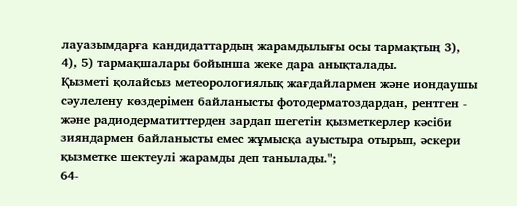лауазымдарға кандидаттардың жарамдылығы осы тармақтың 3), 4), 5) тармақшалары бойынша жеке дара анықталады.
Қызметі қолайсыз метеорологиялық жағдайлармен және иондаушы сәулелену көздерімен байланысты фотодерматоздардан, рентген - және радиодерматиттерден зардап шегетін қызметкерлер кәсіби зияндармен байланысты емес жұмысқа ауыстыра отырып, әскери қызметке шектеулі жарамды деп танылады.";
64-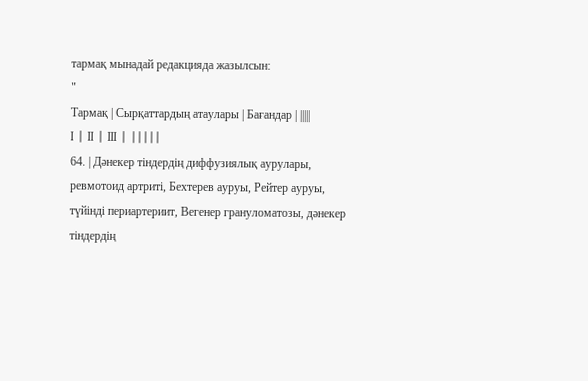тармақ мынадай редакцияда жазылсын:
"
Тармақ | Сырқаттардың атаулары | Бағандар | |||||
I | II | III | |||||
64. | Дәнекер тіндердің диффузиялық аурулары, ревмотоид артриті, Бехтерев ауруы, Рейтер ауруы, түйінді периартериит, Вегенер грануломатозы, дәнекер тіндердің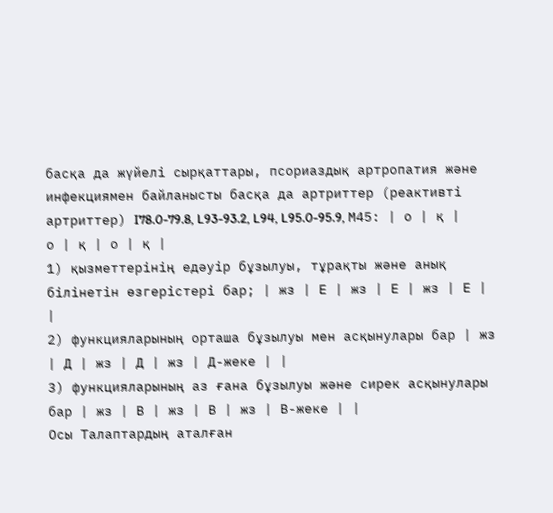басқа да жүйелі сырқаттары, псориаздық артропатия және инфекциямен байланысты басқа да артриттер (реактивті артриттер) I78.0-79.8, L93-93.2, L94, L95.0-95.9, М45: | о | қ | о | қ | о | қ |
1) қызметтерінің едәуір бұзылуы, тұрақты және анық білінетін өзгерістері бар; | жз | Е | жз | Е | жз | Е | |
2) функцияларының орташа бұзылуы мен асқынулары бар | жз | Д | жз | Д | жз | Д-жеке | |
3) функцияларының аз ғана бұзылуы және сирек асқынулары бар | жз | В | жз | В | жз | В-жеке | |
Осы Талаптардың аталған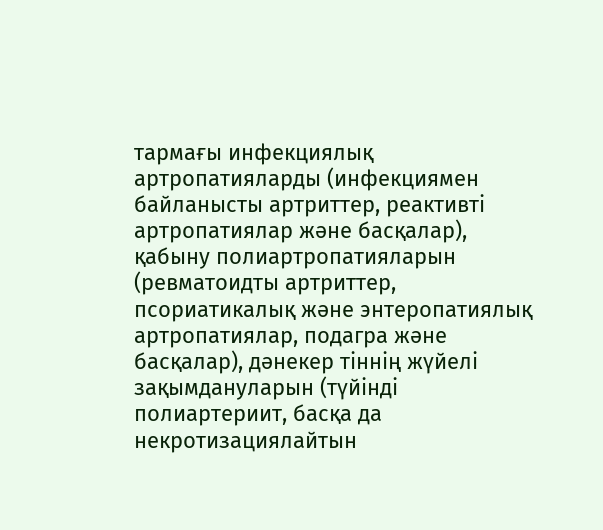тармағы инфекциялық артропатияларды (инфекциямен байланысты артриттер, реактивті артропатиялар және басқалар), қабыну полиартропатияларын (ревматоидты артриттер, псориатикалық және энтеропатиялық артропатиялар, подагра және басқалар), дәнекер тіннің жүйелі зақымдануларын (түйінді полиартериит, басқа да некротизациялайтын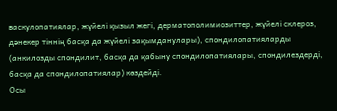васкулопатиялар, жүйелі қызыл жегі, дерматополимиозиттер, жүйелі склероз, дәнекер тіннің басқа да жүйелі зақымданулары), спондилопатияларды (анкилозды спондилит, басқа да қабыну спондилопатиялары, спондилездерді, басқа да спондилопатиялар) көздейді.
Осы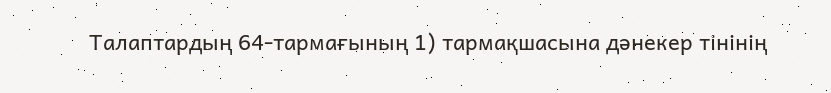Талаптардың 64-тармағының 1) тармақшасына дәнекер тінінің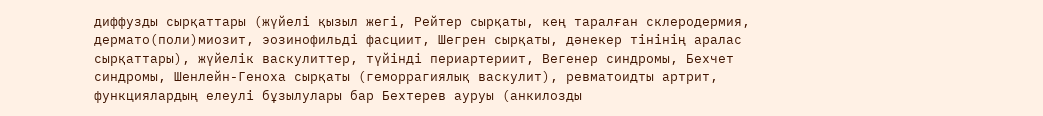диффузды сырқаттары (жүйелі қызыл жегі, Рейтер сырқаты, кең таралған склеродермия, дермато(поли)миозит, эозинофильді фасциит, Шегрен сырқаты, дәнекер тінінің аралас сырқаттары), жүйелік васкулиттер, түйінді периартериит, Вегенер синдромы, Бехчет синдромы, Шенлейн-Геноха сырқаты (геморрагиялық васкулит), ревматоидты артрит, функциялардың елеулі бұзылулары бар Бехтерев ауруы (анкилозды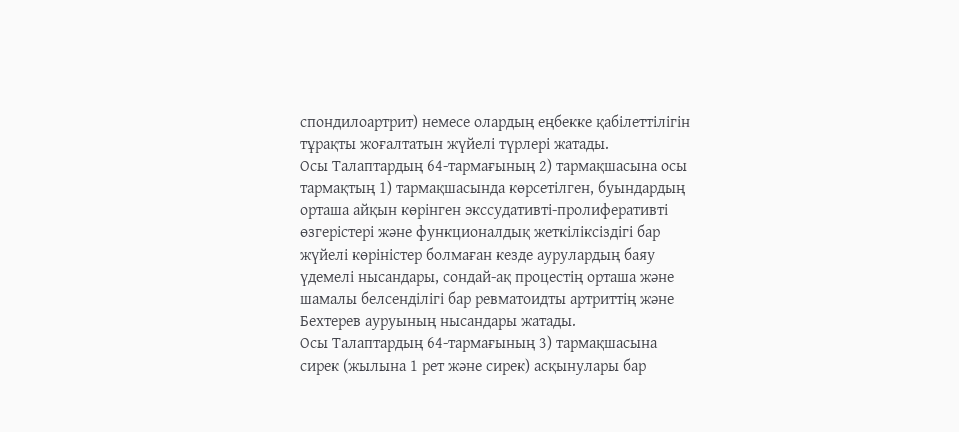спондилоартрит) немесе олардың еңбекке қабілеттілігін тұрақты жоғалтатын жүйелі түрлері жатады.
Осы Талаптардың 64-тармағының 2) тармақшасына осы тармақтың 1) тармақшасында көрсетілген, буындардың орташа айқын көрінген экссудативті-пролиферативті өзгерістері және функционалдық жеткіліксіздігі бар жүйелі көріністер болмаған кезде аурулардың баяу үдемелі нысандары, сондай-ақ процестің орташа және шамалы белсенділігі бар ревматоидты артриттің және Бехтерев ауруының нысандары жатады.
Осы Талаптардың 64-тармағының 3) тармақшасына сирек (жылына 1 рет және сирек) асқынулары бар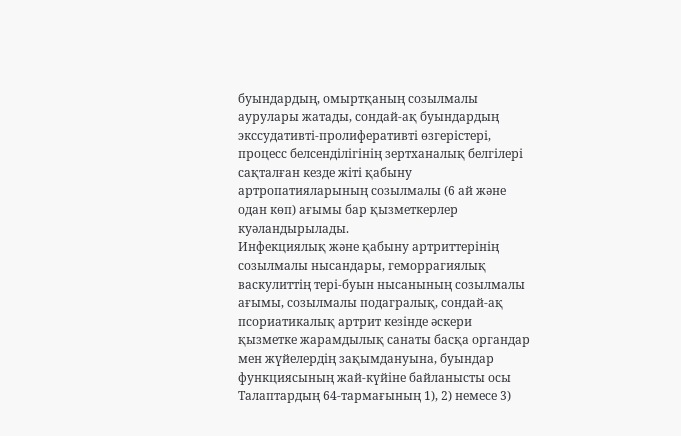буындардың, омыртқаның созылмалы аурулары жатады, сондай-ақ буындардың экссудативті-пролиферативті өзгерістері, процесс белсенділігінің зертханалық белгілері сақталған кезде жіті қабыну артропатияларының созылмалы (6 ай және одан көп) ағымы бар қызметкерлер куәландырылады.
Инфекциялық және қабыну артриттерінің созылмалы нысандары, геморрагиялық васкулиттің тері-буын нысанының созылмалы ағымы, созылмалы подагралық, сондай-ақ псориатикалық артрит кезінде әскери қызметке жарамдылық санаты басқа органдар мен жүйелердің зақымдануына, буындар функциясының жай-күйіне байланысты осы Талаптардың 64-тармағының 1), 2) немесе 3)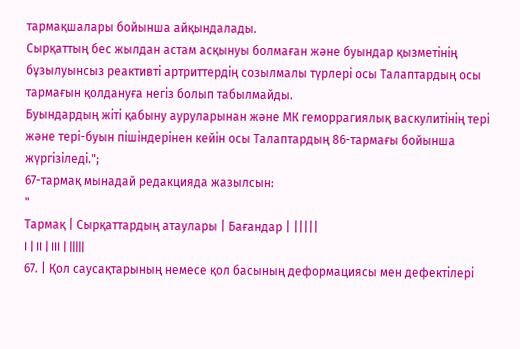тармақшалары бойынша айқындалады.
Сырқаттың бес жылдан астам асқынуы болмаған және буындар қызметінің бұзылуынсыз реактивті артриттердің созылмалы түрлері осы Талаптардың осы тармағын қолдануға негіз болып табылмайды.
Буындардың жіті қабыну ауруларынан және МК геморрагиялық васкулитінің тері және тері-буын пішіндерінен кейін осы Талаптардың 86-тармағы бойынша жүргізіледі.";
67-тармақ мынадай редакцияда жазылсын:
"
Тармақ | Сырқаттардың атаулары | Бағандар | |||||
I | II | III | |||||
67. | Қол саусақтарының немесе қол басының деформациясы мен дефектілері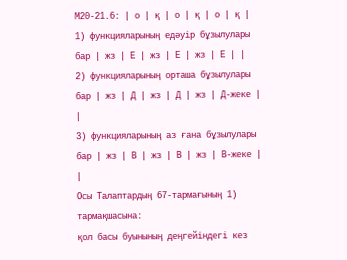М20-21.6: | о | қ | о | қ | о | қ |
1) функцияларының едәуір бұзылулары бар | жз | Е | жз | Е | жз | Е | |
2) функцияларының орташа бұзылулары бар | жз | Д | жз | Д | жз | Д-жеке | |
3) функцияларының аз ғана бұзылулары бар | жз | В | жз | В | жз | В-жеке | |
Осы Талаптардың 67-тармағының 1) тармақшасына:
қол басы буынының деңгейіндегі кез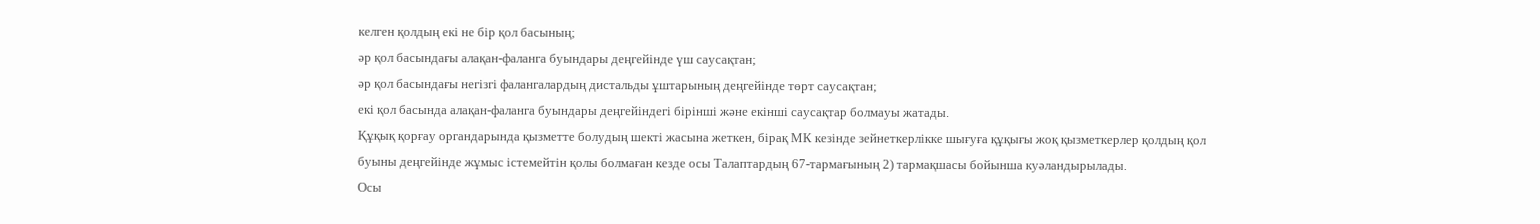келген қолдың екі не бір қол басының;
әр қол басындағы алақан-фаланга буындары деңгейінде үш саусақтан;
әр қол басындағы негізгі фалангалардың дистальды ұштарының деңгейінде төрт саусақтан;
екі қол басында алақан-фаланга буындары деңгейіндегі бірінші және екінші саусақтар болмауы жатады.
Құқық қорғау органдарында қызметте болудың шекті жасына жеткен, бірақ МК кезінде зейнеткерлікке шығуға құқығы жоқ қызметкерлер қолдың қол буыны деңгейінде жұмыс істемейтін қолы болмаған кезде осы Талаптардың 67-тармағының 2) тармақшасы бойынша куәландырылады.
Осы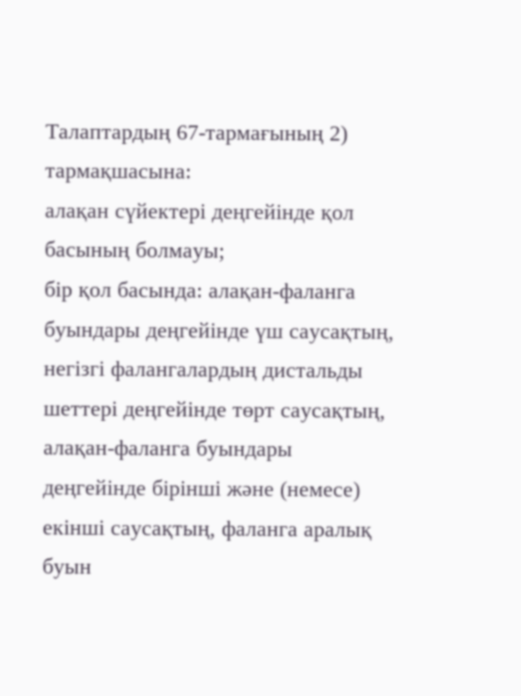Талаптардың 67-тармағының 2) тармақшасына:
алақан сүйектері деңгейінде қол басының болмауы;
бір қол басында: алақан-фаланга буындары деңгейінде үш саусақтың, негізгі фалангалардың дистальды шеттері деңгейінде төрт саусақтың, алақан-фаланга буындары деңгейінде бірінші және (немесе) екінші саусақтың, фаланга аралық буын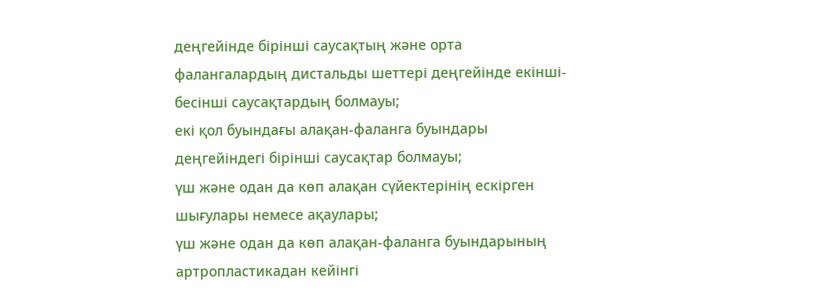деңгейінде бірінші саусақтың және орта фалангалардың дистальды шеттері деңгейінде екінші-бесінші саусақтардың болмауы;
екі қол буындағы алақан-фаланга буындары деңгейіндегі бірінші саусақтар болмауы;
үш және одан да көп алақан сүйектерінің ескірген шығулары немесе ақаулары;
үш және одан да көп алақан-фаланга буындарының артропластикадан кейінгі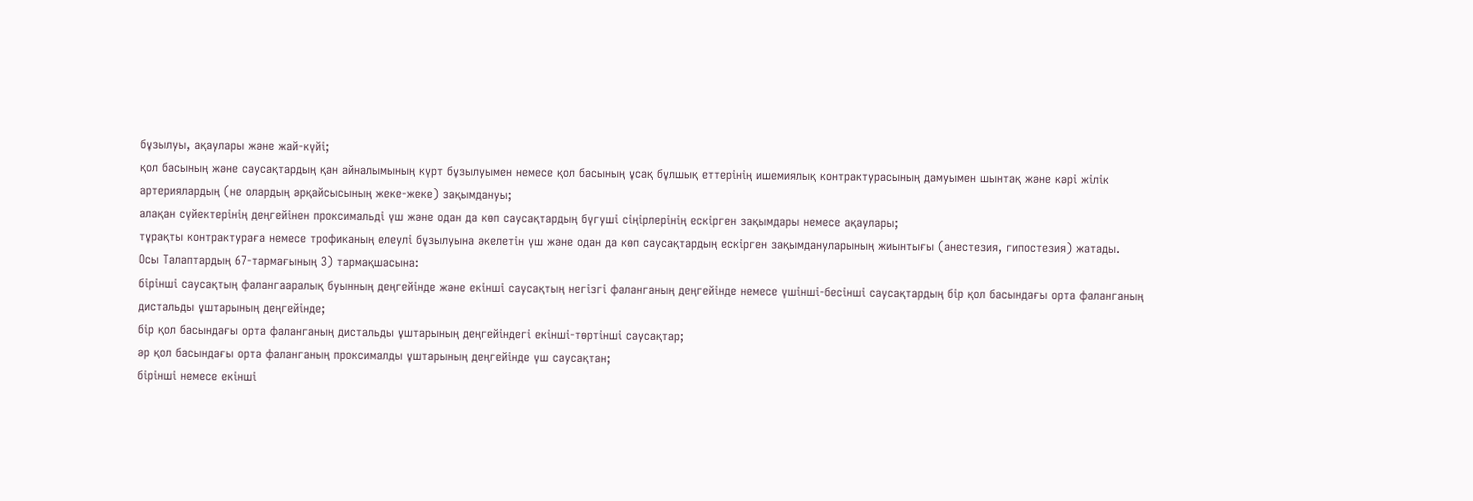бұзылуы, ақаулары және жай-күйі;
қол басының және саусақтардың қан айналымының күрт бұзылуымен немесе қол басының ұсақ бұлшық еттерінің ишемиялық контрактурасының дамуымен шынтақ және кәрі жілік артериялардың (не олардың әрқайсысының жеке-жеке) зақымдануы;
алақан сүйектерінің деңгейінен проксимальді үш және одан да көп саусақтардың бүгуші сіңірлерінің ескірген зақымдары немесе ақаулары;
тұрақты контрактураға немесе трофиканың елеулі бұзылуына әкелетін үш және одан да көп саусақтардың ескірген зақымдануларының жиынтығы (анестезия, гипостезия) жатады.
Осы Талаптардың 67-тармағының 3) тармақшасына:
бірінші саусақтың фалангааралық буынның деңгейінде және екінші саусақтың негізгі фаланганың деңгейінде немесе үшінші-бесінші саусақтардың бір қол басындағы орта фаланганың дистальды ұштарының деңгейінде;
бір қол басындағы орта фаланганың дистальды ұштарының деңгейіндегі екінші-төртінші саусақтар;
әр қол басындағы орта фаланганың проксималды ұштарының деңгейінде үш саусақтан;
бірінші немесе екінші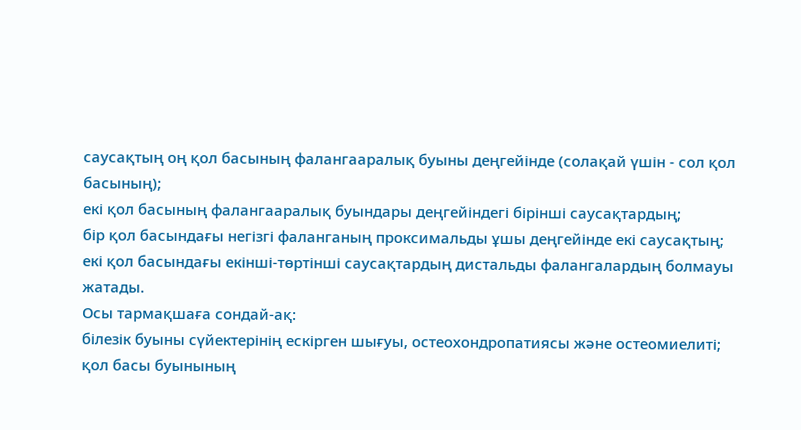саусақтың оң қол басының фалангааралық буыны деңгейінде (солақай үшін - сол қол басының);
екі қол басының фалангааралық буындары деңгейіндегі бірінші саусақтардың;
бір қол басындағы негізгі фаланганың проксимальды ұшы деңгейінде екі саусақтың;
екі қол басындағы екінші-төртінші саусақтардың дистальды фалангалардың болмауы жатады.
Осы тармақшаға сондай-ақ:
білезік буыны сүйектерінің ескірген шығуы, остеохондропатиясы және остеомиелиті;
қол басы буынының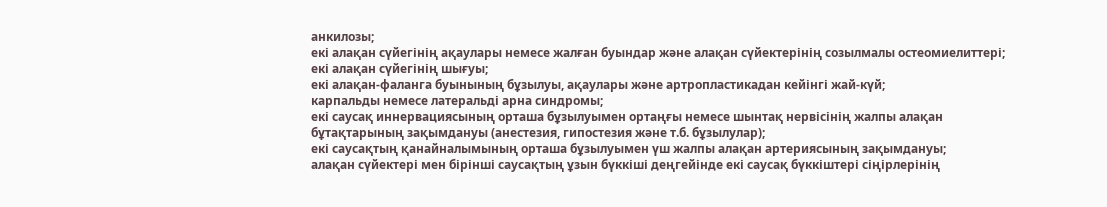анкилозы;
екі алақан сүйегінің ақаулары немесе жалған буындар және алақан сүйектерінің созылмалы остеомиелиттері;
екі алақан сүйегінің шығуы;
екі алақан-фаланга буынының бұзылуы, ақаулары және артропластикадан кейінгі жай-күй;
карпальды немесе латеральді арна синдромы;
екі саусақ иннервациясының орташа бұзылуымен ортаңғы немесе шынтақ нервісінің жалпы алақан бұтақтарының зақымдануы (анестезия, гипостезия және т.б. бұзылулар);
екі саусақтың қанайналымының орташа бұзылуымен үш жалпы алақан артериясының зақымдануы;
алақан сүйектері мен бірінші саусақтың ұзын бүккіші деңгейінде екі саусақ бүккіштері сіңірлерінің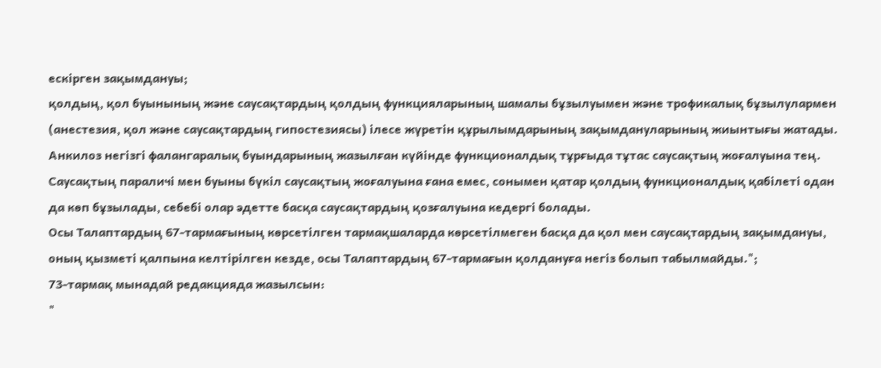ескірген зақымдануы;
қолдың, қол буынының және саусақтардың қолдың функцияларының шамалы бұзылуымен және трофикалық бұзылулармен (анестезия, қол және саусақтардың гипостезиясы) ілесе жүретін құрылымдарының зақымдануларының жиынтығы жатады.
Анкилоз негізгі фалангаралық буындарының жазылған күйінде функционалдық тұрғыда тұтас саусақтың жоғалуына тең. Саусақтың параличі мен буыны бүкіл саусақтың жоғалуына ғана емес, сонымен қатар қолдың функционалдық қабілеті одан да көп бұзылады, себебі олар әдетте басқа саусақтардың қозғалуына кедергі болады.
Осы Талаптардың 67-тармағының көрсетілген тармақшаларда көрсетілмеген басқа да қол мен саусақтардың зақымдануы, оның қызметі қалпына келтірілген кезде, осы Талаптардың 67-тармағын қолдануға негіз болып табылмайды.";
73-тармақ мынадай редакцияда жазылсын:
"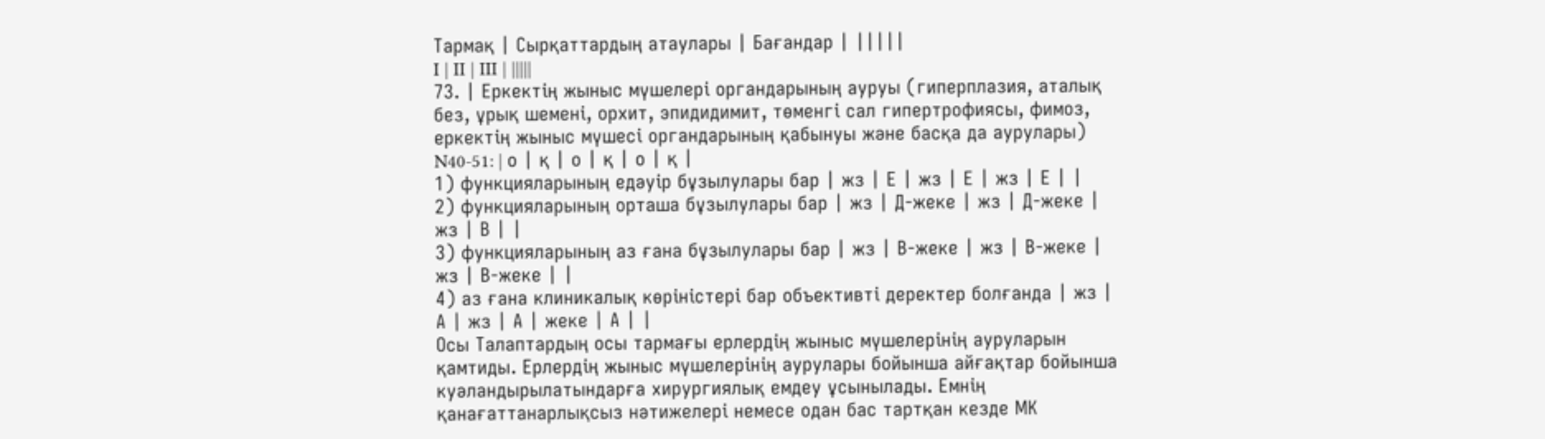Тармақ | Сырқаттардың атаулары | Бағандар | |||||
I | II | III | |||||
73. | Еркектің жыныс мүшелері органдарының ауруы (гиперплазия, аталық без, ұрық шемені, орхит, эпидидимит, төменгі сал гипертрофиясы, фимоз, еркектің жыныс мүшесі органдарының қабынуы және басқа да аурулары) N40-51: | о | қ | о | қ | о | қ |
1) функцияларының едәуір бұзылулары бар | жз | Е | жз | Е | жз | Е | |
2) функцияларының орташа бұзылулары бар | жз | Д-жеке | жз | Д-жеке | жз | В | |
3) функцияларының аз ғана бұзылулары бар | жз | В-жеке | жз | В-жеке | жз | В-жеке | |
4) аз ғана клиникалық көріністері бар объективті деректер болғанда | жз | А | жз | А | жеке | А | |
Осы Талаптардың осы тармағы ерлердің жыныс мүшелерінің ауруларын қамтиды. Ерлердің жыныс мүшелерінің аурулары бойынша айғақтар бойынша куәландырылатындарға хирургиялық емдеу ұсынылады. Емнің қанағаттанарлықсыз нәтижелері немесе одан бас тартқан кезде МК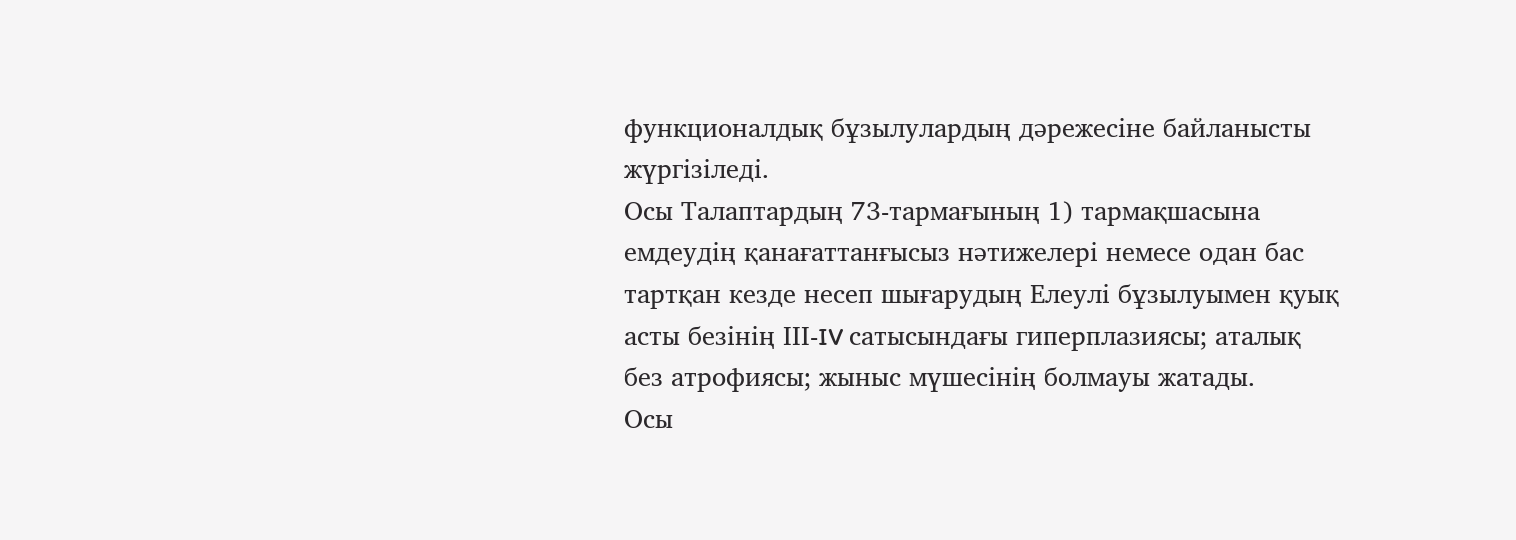функционалдық бұзылулардың дәрежесіне байланысты жүргізіледі.
Осы Талаптардың 73-тармағының 1) тармақшасына емдеудің қанағаттанғысыз нәтижелері немесе одан бас тартқан кезде несеп шығарудың Елеулі бұзылуымен қуық асты безінің ІІІ-IV сатысындағы гиперплазиясы; аталық без атрофиясы; жыныс мүшесінің болмауы жатады.
Осы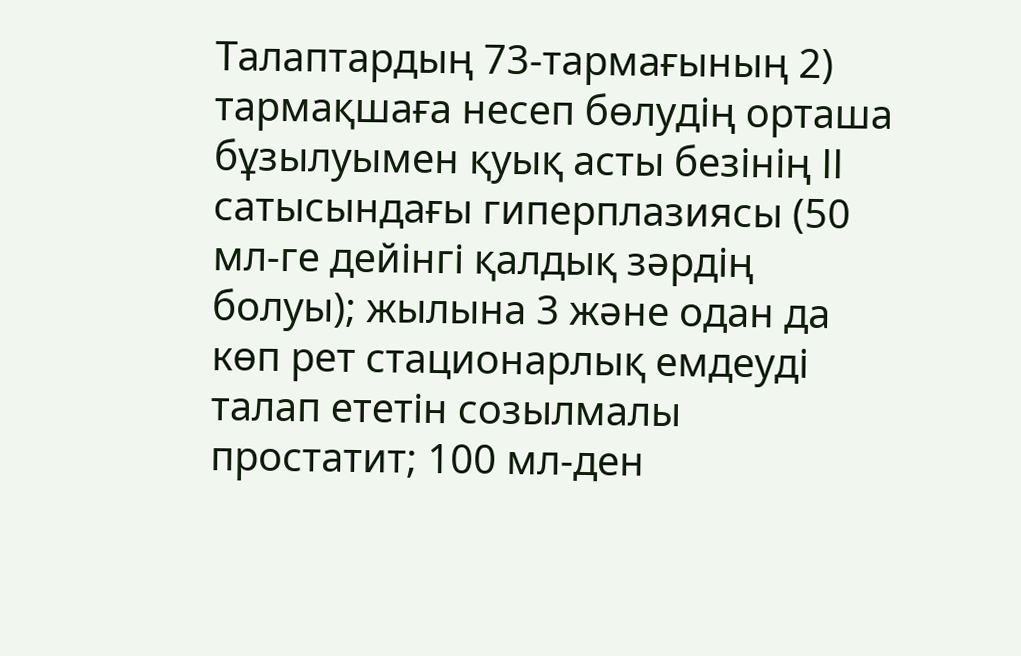Талаптардың 73-тармағының 2) тармақшаға несеп бөлудің орташа бұзылуымен қуық асты безінің ІІ сатысындағы гиперплазиясы (50 мл-ге дейінгі қалдық зәрдің болуы); жылына 3 және одан да көп рет стационарлық емдеуді талап ететін созылмалы простатит; 100 мл-ден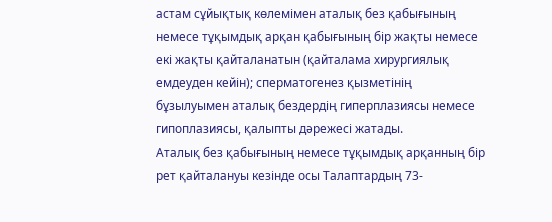астам сұйықтық көлемімен аталық без қабығының немесе тұқымдық арқан қабығының бір жақты немесе екі жақты қайталанатын (қайталама хирургиялық емдеуден кейін); сперматогенез қызметінің бұзылуымен аталық бездердің гиперплазиясы немесе гипоплазиясы, қалыпты дәрежесі жатады.
Аталық без қабығының немесе тұқымдық арқанның бір рет қайталануы кезінде осы Талаптардың 73-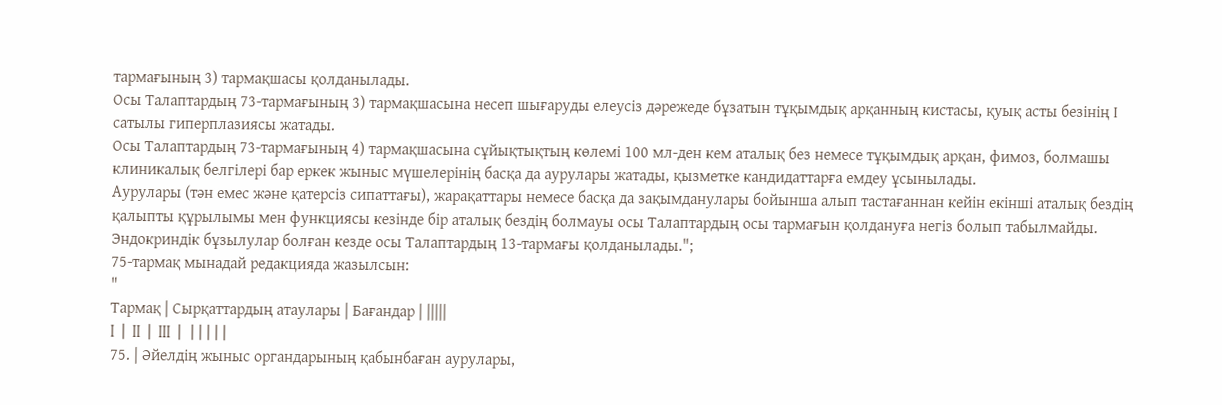тармағының 3) тармақшасы қолданылады.
Осы Талаптардың 73-тармағының 3) тармақшасына несеп шығаруды елеусіз дәрежеде бұзатын тұқымдық арқанның кистасы, қуық асты безінің І сатылы гиперплазиясы жатады.
Осы Талаптардың 73-тармағының 4) тармақшасына сұйықтықтың көлемі 100 мл-ден кем аталық без немесе тұқымдық арқан, фимоз, болмашы клиникалық белгілері бар еркек жыныс мүшелерінің басқа да аурулары жатады, қызметке кандидаттарға емдеу ұсынылады.
Аурулары (тән емес және қатерсіз сипаттағы), жарақаттары немесе басқа да зақымданулары бойынша алып тастағаннан кейін екінші аталық бездің қалыпты құрылымы мен функциясы кезінде бір аталық бездің болмауы осы Талаптардың осы тармағын қолдануға негіз болып табылмайды.
Эндокриндік бұзылулар болған кезде осы Талаптардың 13-тармағы қолданылады.";
75-тармақ мынадай редакцияда жазылсын:
"
Тармақ | Сырқаттардың атаулары | Бағандар | |||||
I | II | III | |||||
75. | Әйелдің жыныс органдарының қабынбаған аурулары,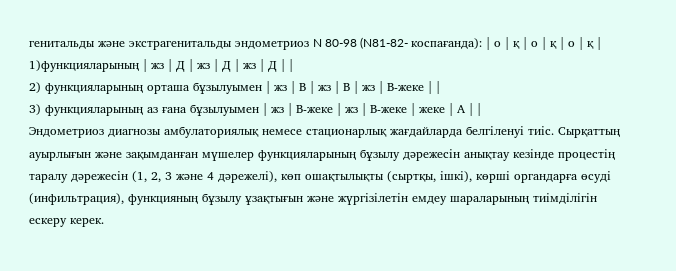генитальды және экстрагенитальды эндометриоз N 80-98 (N81-82- коспағанда): | о | қ | о | қ | о | қ |
1)функцияларының | жз | Д | жз | Д | жз | Д | |
2) функцияларының орташа бұзылуымен | жз | В | жз | В | жз | В-жеке | |
3) функцияларының аз ғана бұзылуымен | жз | В-жеке | жз | В-жеке | жеке | А | |
Эндометриоз диагнозы амбулаториялық немесе стационарлық жағдайларда белгіленуі тиіс. Сырқаттың ауырлығын және зақымданған мүшелер функцияларының бұзылу дәрежесін анықтау кезінде процестің таралу дәрежесін (1, 2, 3 және 4 дәрежелі), көп ошақтылықты (сыртқы, ішкі), көрші органдарға өсуді (инфильтрация), функцияның бұзылу ұзақтығын және жүргізілетін емдеу шараларының тиімділігін ескеру керек.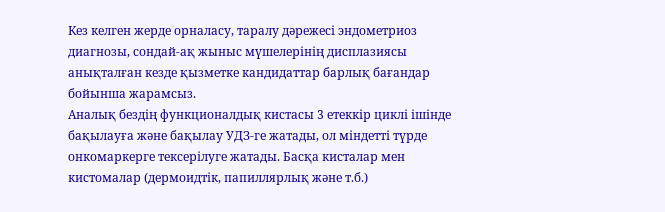Кез келген жерде орналасу, таралу дәрежесі эндометриоз диагнозы, сондай-ақ жыныс мүшелерінің дисплазиясы анықталған кезде қызметке кандидаттар барлық бағандар бойынша жарамсыз.
Аналық бездің функционалдық кистасы 3 етеккір циклі ішінде бақылауға және бақылау УДЗ-ге жатады, ол міндетті түрде онкомаркерге тексерілуге жатады. Басқа кисталар мен кистомалар (дермоидтік, папиллярлық және т.б.)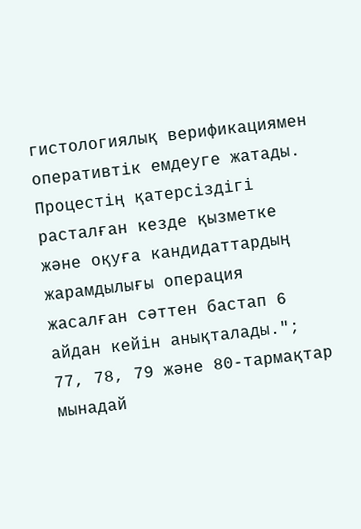гистологиялық верификациямен оперативтік емдеуге жатады. Процестің қатерсіздігі расталған кезде қызметке және оқуға кандидаттардың жарамдылығы операция жасалған сәттен бастап 6 айдан кейін анықталады.";
77, 78, 79 және 80-тармақтар мынадай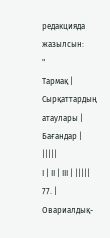редакцияда жазылсын:
"
Тармақ | Сырқаттардың атаулары | Бағандар | |||||
I | II | III | |||||
77. | Овариалдық-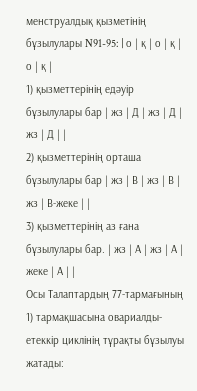менструалдық қызметінің бұзылулары N91-95: | о | қ | о | қ | о | қ |
1) қызметтерінің едәуір бұзылулары бар | жз | Д | жз | Д | жз | Д | |
2) қызметтерінің орташа бұзылулары бар | жз | В | жз | В | жз | В-жеке | |
3) қызметтерінің аз ғана бұзылулары бар. | жз | А | жз | А | жеке | А | |
Осы Талаптардың 77-тармағының 1) тармақшасына овариалды-етеккір циклінің тұрақты бұзылуы жатады: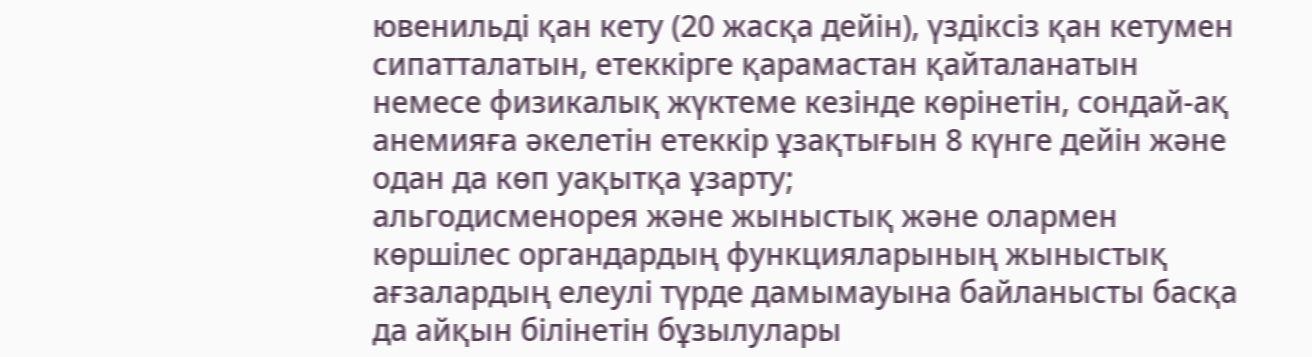ювенильді қан кету (20 жасқа дейін), үздіксіз қан кетумен сипатталатын, етеккірге қарамастан қайталанатын немесе физикалық жүктеме кезінде көрінетін, сондай-ақ анемияға әкелетін етеккір ұзақтығын 8 күнге дейін және одан да көп уақытқа ұзарту;
альгодисменорея және жыныстық және олармен көршілес органдардың функцияларының жыныстық ағзалардың елеулі түрде дамымауына байланысты басқа да айқын білінетін бұзылулары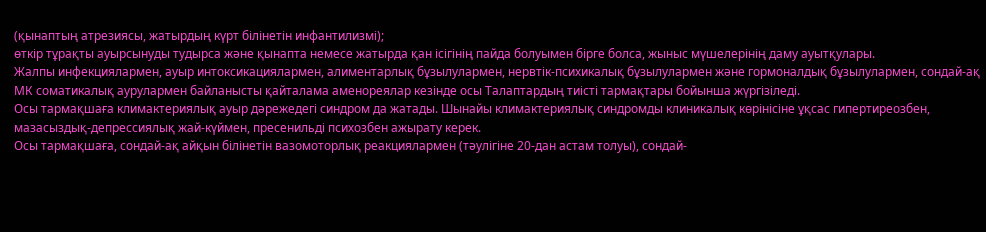(қынаптың атрезиясы, жатырдың күрт білінетін инфантилизмі);
өткір тұрақты ауырсынуды тудырса және қынапта немесе жатырда қан ісігінің пайда болуымен бірге болса, жыныс мүшелерінің даму ауытқулары.
Жалпы инфекциялармен, ауыр интоксикациялармен, алиментарлық бұзылулармен, нервтік-психикалық бұзылулармен және гормоналдық бұзылулармен, сондай-ақ МК соматикалық аурулармен байланысты қайталама аменореялар кезінде осы Талаптардың тиісті тармақтары бойынша жүргізіледі.
Осы тармақшаға климактериялық ауыр дәрежедегі синдром да жатады. Шынайы климактериялық синдромды клиникалық көрінісіне ұқсас гипертиреозбен, мазасыздық-депрессиялық жай-күймен, пресенильді психозбен ажырату керек.
Осы тармақшаға, сондай-ақ айқын білінетін вазомоторлық реакциялармен (тәулігіне 20-дан астам толуы), сондай-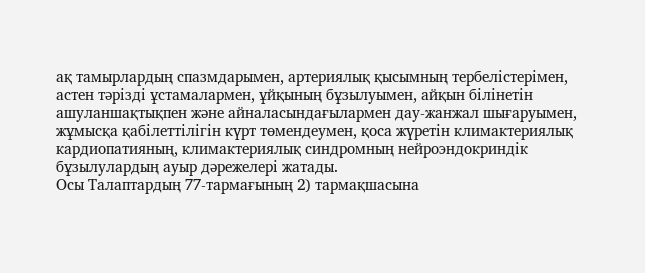ақ тамырлардың спазмдарымен, артериялық қысымның тербелістерімен, астен тәрізді ұстамалармен, ұйқының бұзылуымен, айқын білінетін ашуланшақтықпен және айналасындағылармен дау-жанжал шығаруымен, жұмысқа қабілеттілігін күрт төмендеумен, қоса жүретін климактериялық кардиопатияның, климактериялық синдромның нейроэндокриндік бұзылулардың ауыр дәрежелері жатады.
Осы Талаптардың 77-тармағының 2) тармақшасына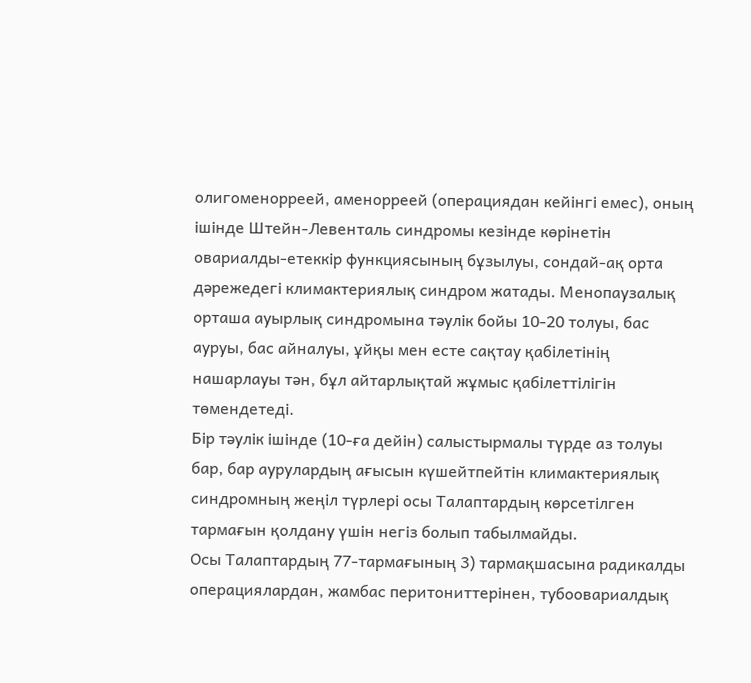олигоменорреей, аменорреей (операциядан кейінгі емес), оның ішінде Штейн-Левенталь синдромы кезінде көрінетін овариалды-етеккір функциясының бұзылуы, сондай-ақ орта дәрежедегі климактериялық синдром жатады. Менопаузалық орташа ауырлық синдромына тәулік бойы 10-20 толуы, бас ауруы, бас айналуы, ұйқы мен есте сақтау қабілетінің нашарлауы тән, бұл айтарлықтай жұмыс қабілеттілігін төмендетеді.
Бір тәулік ішінде (10-ға дейін) салыстырмалы түрде аз толуы бар, бар аурулардың ағысын күшейтпейтін климактериялық синдромның жеңіл түрлері осы Талаптардың көрсетілген тармағын қолдану үшін негіз болып табылмайды.
Осы Талаптардың 77-тармағының 3) тармақшасына радикалды операциялардан, жамбас перитониттерінен, тубоовариалдық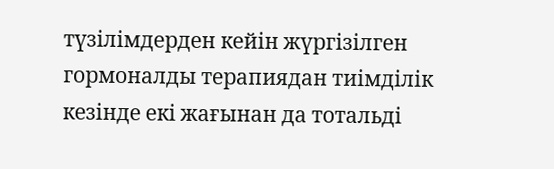түзілімдерден кейін жүргізілген гормоналды терапиядан тиімділік кезінде екі жағынан да тотальді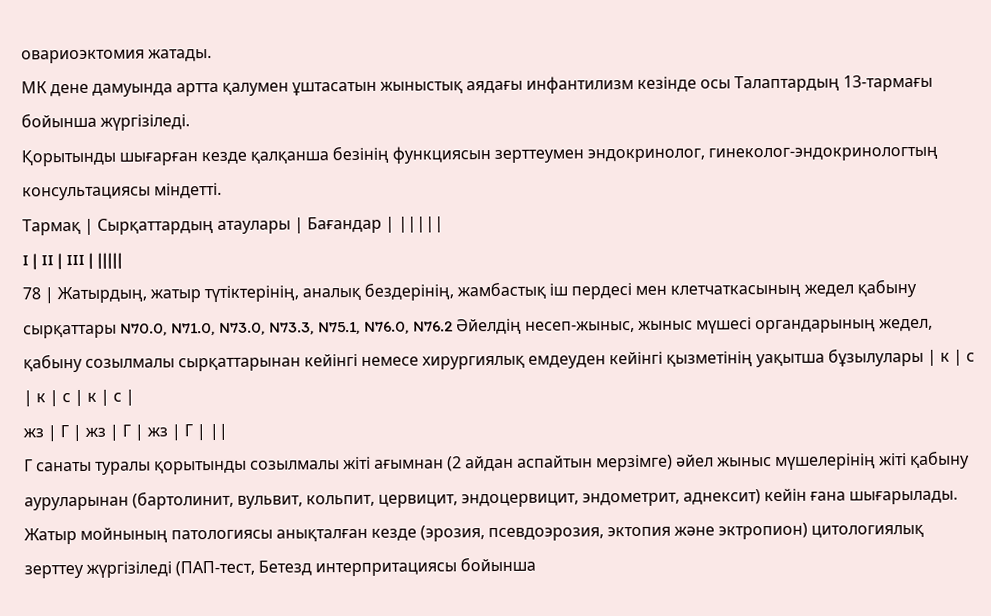овариоэктомия жатады.
МК дене дамуында артта қалумен ұштасатын жыныстық аядағы инфантилизм кезінде осы Талаптардың 13-тармағы бойынша жүргізіледі.
Қорытынды шығарған кезде қалқанша безінің функциясын зерттеумен эндокринолог, гинеколог-эндокринологтың консультациясы міндетті.
Тармақ | Сырқаттардың атаулары | Бағандар | |||||
I | II | III | |||||
78 | Жатырдың, жатыр түтіктерінің, аналық бездерінің, жамбастық іш пердесі мен клетчаткасының жедел қабыну сырқаттары N70.0, N71.0, N73.0, N73.3, N75.1, N76.0, N76.2 Әйелдің несеп-жыныс, жыныс мүшесі органдарының жедел, қабыну созылмалы сырқаттарынан кейінгі немесе хирургиялық емдеуден кейінгі қызметінің уақытша бұзылулары | к | с | к | с | к | с |
жз | Г | жз | Г | жз | Г | ||
Г санаты туралы қорытынды созылмалы жіті ағымнан (2 айдан аспайтын мерзімге) әйел жыныс мүшелерінің жіті қабыну ауруларынан (бартолинит, вульвит, кольпит, цервицит, эндоцервицит, эндометрит, аднексит) кейін ғана шығарылады.
Жатыр мойнының патологиясы анықталған кезде (эрозия, псевдоэрозия, эктопия және эктропион) цитологиялық зерттеу жүргізіледі (ПАП-тест, Бетезд интерпритациясы бойынша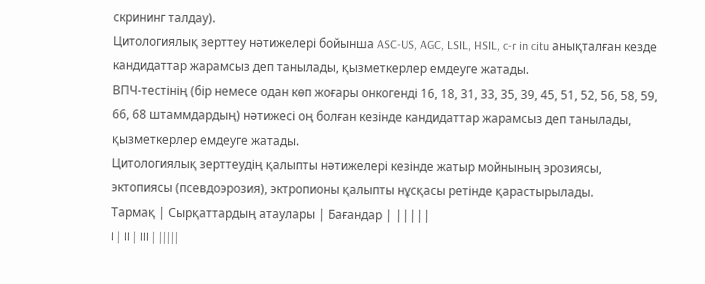скрининг талдау).
Цитологиялық зерттеу нәтижелері бойынша ASC-US, AGC, LSIL, HSIL, c-r in citu анықталған кезде кандидаттар жарамсыз деп танылады, қызметкерлер емдеуге жатады.
ВПЧ-тестінің (бір немесе одан көп жоғары онкогенді 16, 18, 31, 33, 35, 39, 45, 51, 52, 56, 58, 59, 66, 68 штаммдардың) нәтижесі оң болған кезінде кандидаттар жарамсыз деп танылады, қызметкерлер емдеуге жатады.
Цитологиялық зерттеудің қалыпты нәтижелері кезінде жатыр мойнының эрозиясы, эктопиясы (псевдоэрозия), эктропионы қалыпты нұсқасы ретінде қарастырылады.
Тармақ | Сырқаттардың атаулары | Бағандар | |||||
I | II | III | |||||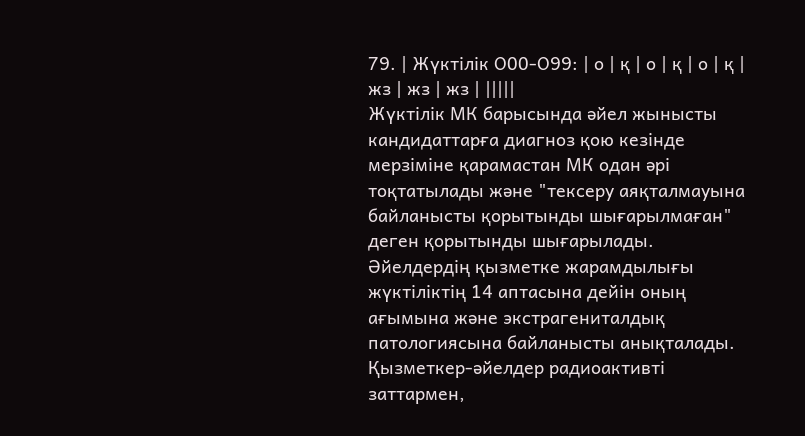79. | Жүктілік О00-О99: | о | қ | о | қ | о | қ |
жз | жз | жз | |||||
Жүктілік МК барысында әйел жынысты кандидаттарға диагноз қою кезінде мерзіміне қарамастан МК одан әрі тоқтатылады және "тексеру аяқталмауына байланысты қорытынды шығарылмаған" деген қорытынды шығарылады.
Әйелдердің қызметке жарамдылығы жүктіліктің 14 аптасына дейін оның ағымына және экстрагениталдық патологиясына байланысты анықталады. Қызметкер-әйелдер радиоактивті заттармен,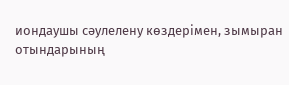иондаушы сәулелену көздерімен, зымыран отындарының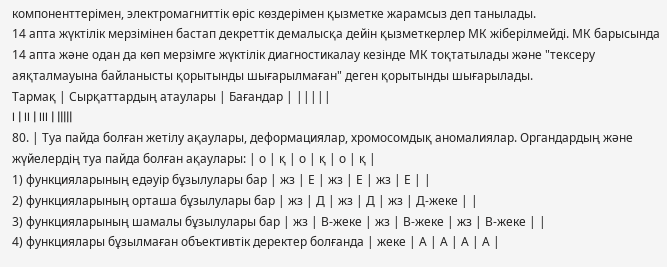компоненттерімен, электромагниттік өріс көздерімен қызметке жарамсыз деп танылады.
14 апта жүктілік мерзімінен бастап декреттік демалысқа дейін қызметкерлер МК жіберілмейді. МК барысында 14 апта және одан да көп мерзімге жүктілік диагностикалау кезінде МК тоқтатылады және "тексеру аяқталмауына байланысты қорытынды шығарылмаған" деген қорытынды шығарылады.
Тармақ | Сырқаттардың атаулары | Бағандар | |||||
I | II | III | |||||
80. | Туа пайда болған жетілу ақаулары, деформациялар, хромосомдық аномалиялар. Органдардың және жүйелердің туа пайда болған ақаулары: | о | қ | о | қ | о | қ |
1) функцияларының едәуір бұзылулары бар | жз | Е | жз | Е | жз | Е | |
2) функцияларының орташа бұзылулары бар | жз | Д | жз | Д | жз | Д-жеке | |
3) функцияларының шамалы бұзылулары бар | жз | В-жеке | жз | В-жеке | жз | В-жеке | |
4) функциялары бұзылмаған объективтік деректер болғанда | жеке | А | А | А | А |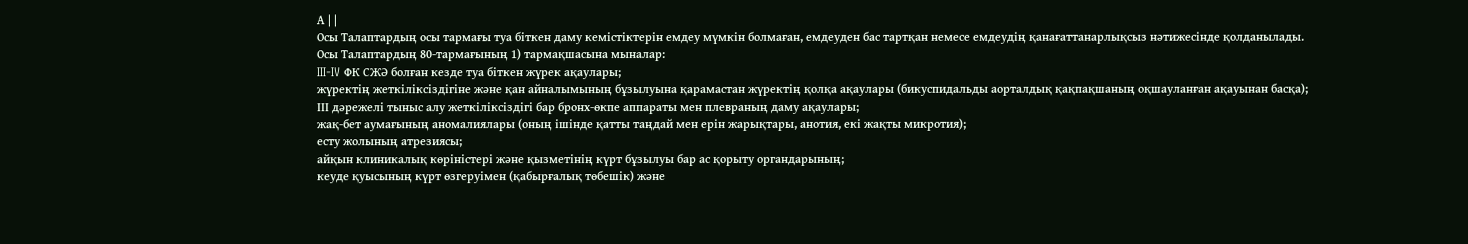А | |
Осы Талаптардың осы тармағы туа біткен даму кемістіктерін емдеу мүмкін болмаған, емдеуден бас тартқан немесе емдеудің қанағаттанарлықсыз нәтижесінде қолданылады.
Осы Талаптардың 80-тармағының 1) тармақшасына мыналар:
III-IV ФК СЖӘ болған кезде туа біткен жүрек ақаулары;
жүректің жеткіліксіздігіне және қан айналымының бұзылуына қарамастан жүректің қолқа ақаулары (бикуспидальды аорталдық қақпақшаның оқшауланған ақауынан басқа);
ІІІ дәрежелі тыныс алу жеткіліксіздігі бар бронх-өкпе аппараты мен плевраның даму ақаулары;
жақ-бет аумағының аномалиялары (оның ішінде қатты таңдай мен ерін жарықтары, анотия, екі жақты микротия);
есту жолының атрезиясы;
айқын клиникалық көріністері және қызметінің күрт бұзылуы бар ас қорыту органдарының;
кеуде қуысының күрт өзгеруімен (қабырғалық төбешік) және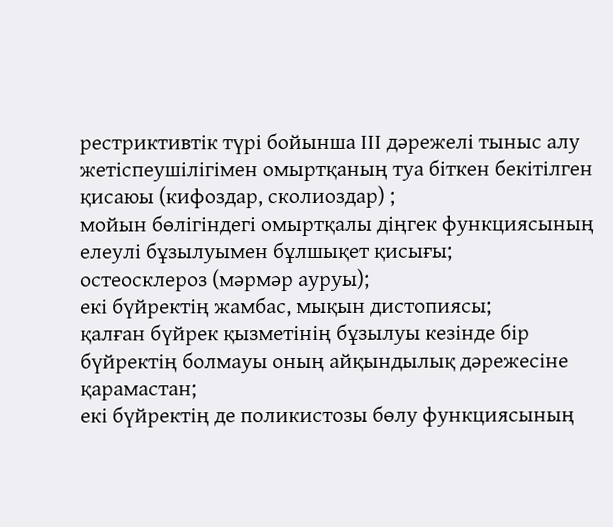рестриктивтік түрі бойынша ІІІ дәрежелі тыныс алу жетіспеушілігімен омыртқаның туа біткен бекітілген қисаюы (кифоздар, сколиоздар) ;
мойын бөлігіндегі омыртқалы діңгек функциясының елеулі бұзылуымен бұлшықет қисығы;
остеосклероз (мәрмәр ауруы);
екі бүйректің жамбас, мықын дистопиясы;
қалған бүйрек қызметінің бұзылуы кезінде бір бүйректің болмауы оның айқындылық дәрежесіне қарамастан;
екі бүйректің де поликистозы бөлу функциясының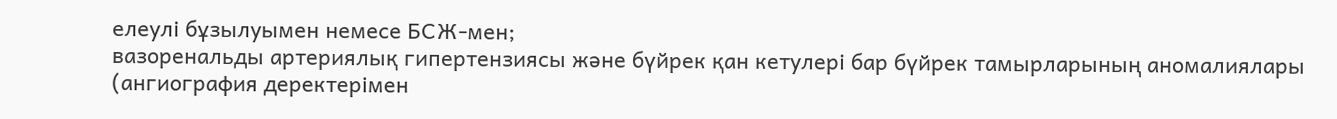елеулі бұзылуымен немесе БСЖ-мен;
вазоренальды артериялық гипертензиясы және бүйрек қан кетулері бар бүйрек тамырларының аномалиялары (ангиография деректерімен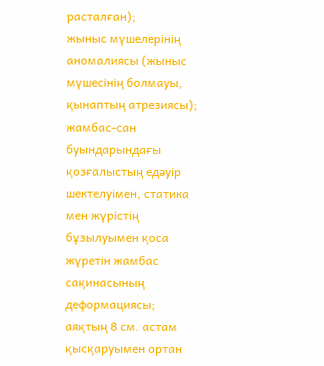расталған);
жыныс мүшелерінің аномалиясы (жыныс мүшесінің болмауы, қынаптың атрезиясы);
жамбас-сан буындарындағы қозғалыстың едәуір шектелуімен, статика мен жүрістің бұзылуымен қоса жүретін жамбас сақинасының деформациясы;
аяқтың 8 см. астам қысқаруымен ортан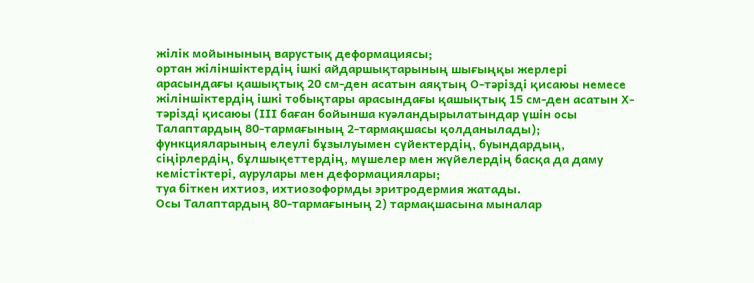жілік мойынының варустық деформациясы;
ортан жіліншіктердің ішкі айдаршықтарының шығыңқы жерлері арасындағы қашықтық 20 см-ден асатын аяқтың О-тәрізді қисаюы немесе жіліншіктердің ішкі тобықтары арасындағы қашықтық 15 см-ден асатын Х-тәрізді қисаюы (ІІІ баған бойынша куәландырылатындар үшін осы Талаптардың 80-тармағының 2-тармақшасы қолданылады);
функцияларының елеулі бұзылуымен сүйектердің, буындардың, сіңірлердің, бұлшықеттердің, мүшелер мен жүйелердің басқа да даму кемістіктері, аурулары мен деформациялары;
туа біткен ихтиоз, ихтиозоформды эритродермия жатады.
Осы Талаптардың 80-тармағының 2) тармақшасына мыналар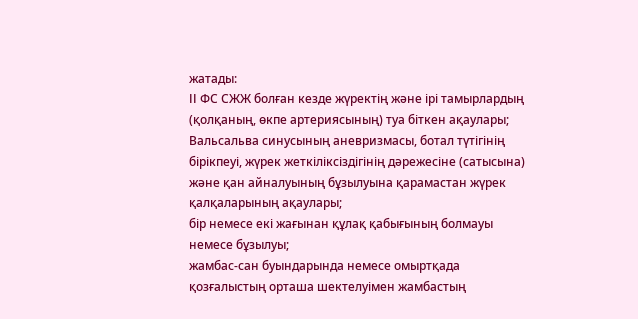жатады:
ІІ ФС СЖЖ болған кезде жүректің және ірі тамырлардың (қолқаның, өкпе артериясының) туа біткен ақаулары;
Вальсальва синусының аневризмасы, ботал түтігінің бірікпеуі, жүрек жеткіліксіздігінің дәрежесіне (сатысына) және қан айналуының бұзылуына қарамастан жүрек қалқаларының ақаулары;
бір немесе екі жағынан құлақ қабығының болмауы немесе бұзылуы;
жамбас-сан буындарында немесе омыртқада қозғалыстың орташа шектелуімен жамбастың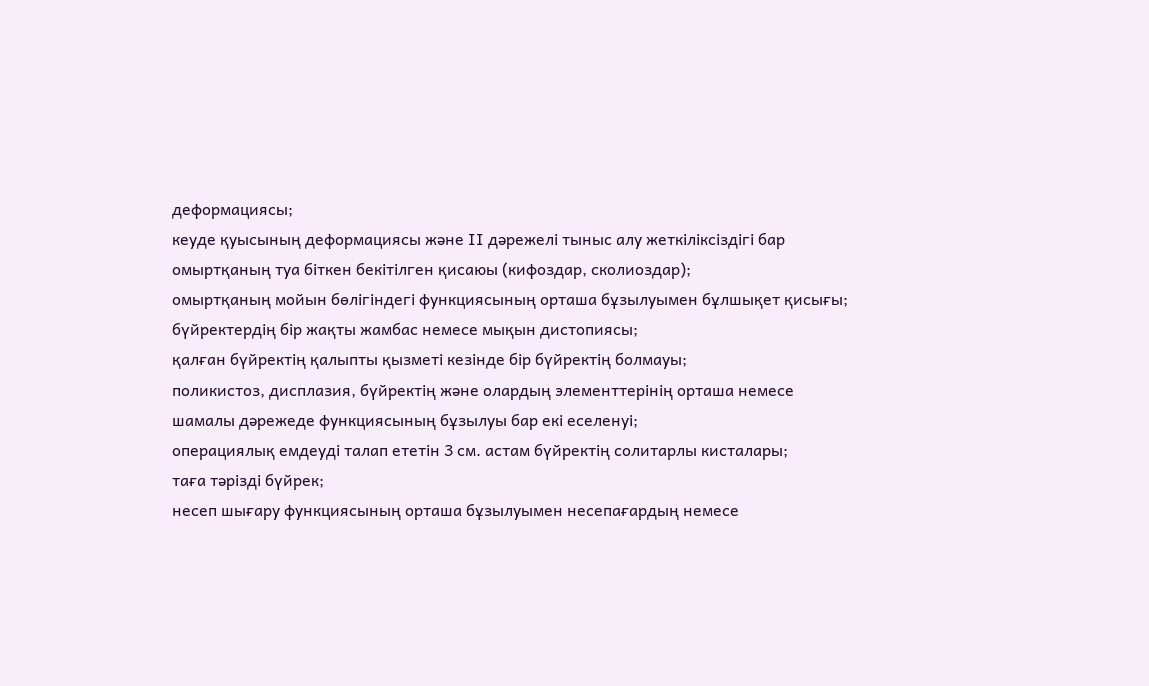деформациясы;
кеуде қуысының деформациясы және ІІ дәрежелі тыныс алу жеткіліксіздігі бар омыртқаның туа біткен бекітілген қисаюы (кифоздар, сколиоздар);
омыртқаның мойын бөлігіндегі функциясының орташа бұзылуымен бұлшықет қисығы;
бүйректердің бір жақты жамбас немесе мықын дистопиясы;
қалған бүйректің қалыпты қызметі кезінде бір бүйректің болмауы;
поликистоз, дисплазия, бүйректің және олардың элементтерінің орташа немесе шамалы дәрежеде функциясының бұзылуы бар екі еселенуі;
операциялық емдеуді талап ететін 3 см. астам бүйректің солитарлы кисталары;
таға тәрізді бүйрек;
несеп шығару функциясының орташа бұзылуымен несепағардың немесе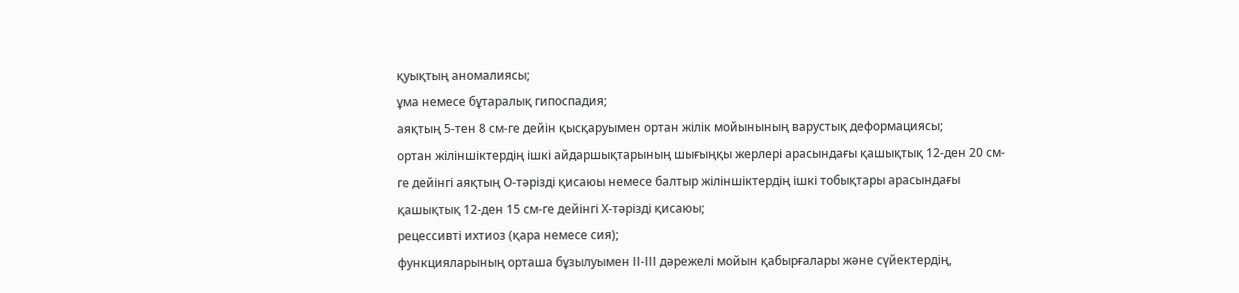қуықтың аномалиясы;
ұма немесе бұтаралық гипоспадия;
аяқтың 5-тен 8 см-ге дейін қысқаруымен ортан жілік мойынының варустық деформациясы;
ортан жіліншіктердің ішкі айдаршықтарының шығыңқы жерлері арасындағы қашықтық 12-ден 20 см-ге дейінгі аяқтың О-тәрізді қисаюы немесе балтыр жіліншіктердің ішкі тобықтары арасындағы қашықтық 12-ден 15 см-ге дейінгі Х-тәрізді қисаюы;
рецессивті ихтиоз (қара немесе сия);
функцияларының орташа бұзылуымен ІІ-ІІІ дәрежелі мойын қабырғалары және сүйектердің,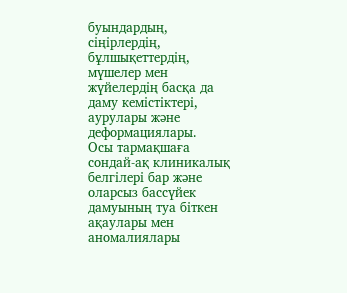буындардың, сіңірлердің, бұлшықеттердің, мүшелер мен жүйелердің басқа да даму кемістіктері, аурулары және деформациялары.
Осы тармақшаға сондай-ақ клиникалық белгілері бар және оларсыз бассүйек дамуының туа біткен ақаулары мен аномалиялары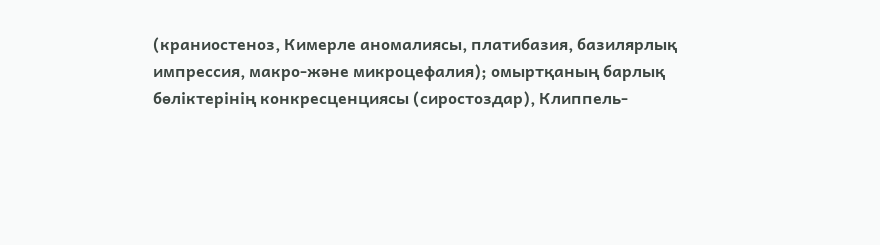(краниостеноз, Кимерле аномалиясы, платибазия, базилярлық импрессия, макро-және микроцефалия); омыртқаның барлық бөліктерінің конкресценциясы (сиростоздар), Клиппель-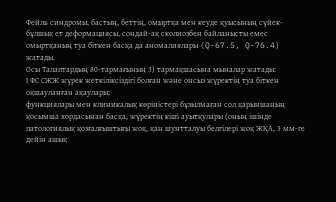Фейль синдромы, бастың, беттің, омыртқа мен кеуде қуысының сүйек-бұлшық ет деформациясы, сондай-ақ сколиозбен байланысты емес омыртқаның туа біткен басқа да аномалиялары (Q-67.5, Q-76.4) жатады.
Осы Талаптардың 80-тармағының 3) тармақшасына мыналар жатады:
І ФС СЖЖ жүрек жеткіліксіздігі болған және онсыз жүректің туа біткен оқшауланған ақаулары;
функциялары мен клиникалық көріністері бұзылмаған сол қарыншаның қосымша хордасынан басқа, жүректің кіші ауытқулары (оның ішінде патологиялық қозғалғыштығы жоқ, қан шунтталуы белгілері жоқ ЖҚА, 3 мм-ге дейін ашық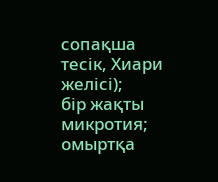сопақша тесік, Хиари желісі);
бір жақты микротия;
омыртқа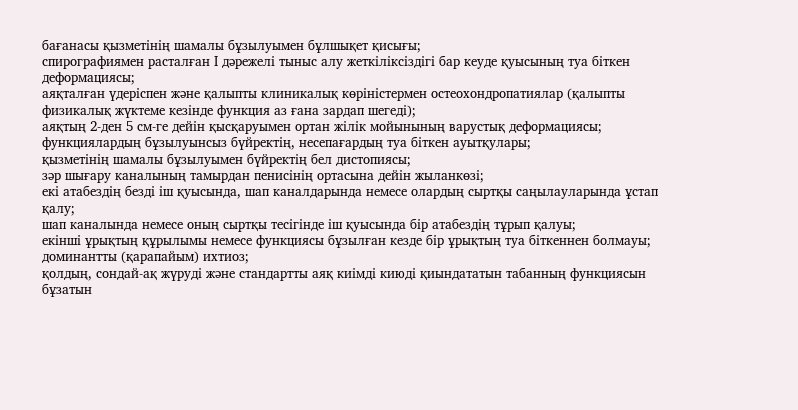бағанасы қызметінің шамалы бұзылуымен бұлшықет қисығы;
спирографиямен расталған І дәрежелі тыныс алу жеткіліксіздігі бар кеуде қуысының туа біткен деформациясы;
аяқталған үдеріспен және қалыпты клиникалық көріністермен остеохондропатиялар (қалыпты физикалық жүктеме кезінде функция аз ғана зардап шегеді);
аяқтың 2-ден 5 см-ге дейін қысқаруымен ортан жілік мойынының варустық деформациясы;
функциялардың бұзылуынсыз бүйректің, несепағардың туа біткен ауытқулары;
қызметінің шамалы бұзылуымен бүйректің бел дистопиясы;
зәр шығару каналының тамырдан пенисінің ортасына дейін жыланкөзі;
екі атабездің безді іш қуысында, шап каналдарында немесе олардың сыртқы саңылауларында ұстап қалу;
шап каналында немесе оның сыртқы тесігінде іш қуысында бір атабездің тұрып қалуы;
екінші ұрықтың құрылымы немесе функциясы бұзылған кезде бір ұрықтың туа біткеннен болмауы;
доминантты (қарапайым) ихтиоз;
қолдың, сондай-ақ жүруді және стандартты аяқ киімді киюді қиындататын табанның функциясын бұзатын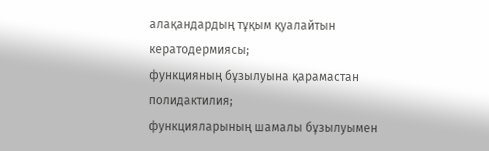алақандардың тұқым қуалайтын кератодермиясы;
функцияның бұзылуына қарамастан полидактилия;
функцияларының шамалы бұзылуымен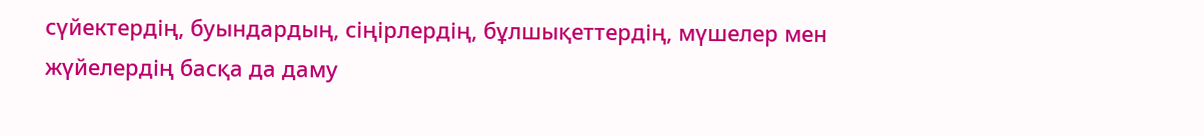сүйектердің, буындардың, сіңірлердің, бұлшықеттердің, мүшелер мен жүйелердің басқа да даму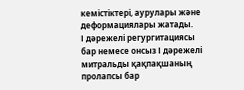кемістіктері, аурулары және деформациялары жатады.
І дәрежелі регургитациясы бар немесе онсыз І дәрежелі митральды қақпақшаның пролапсы бар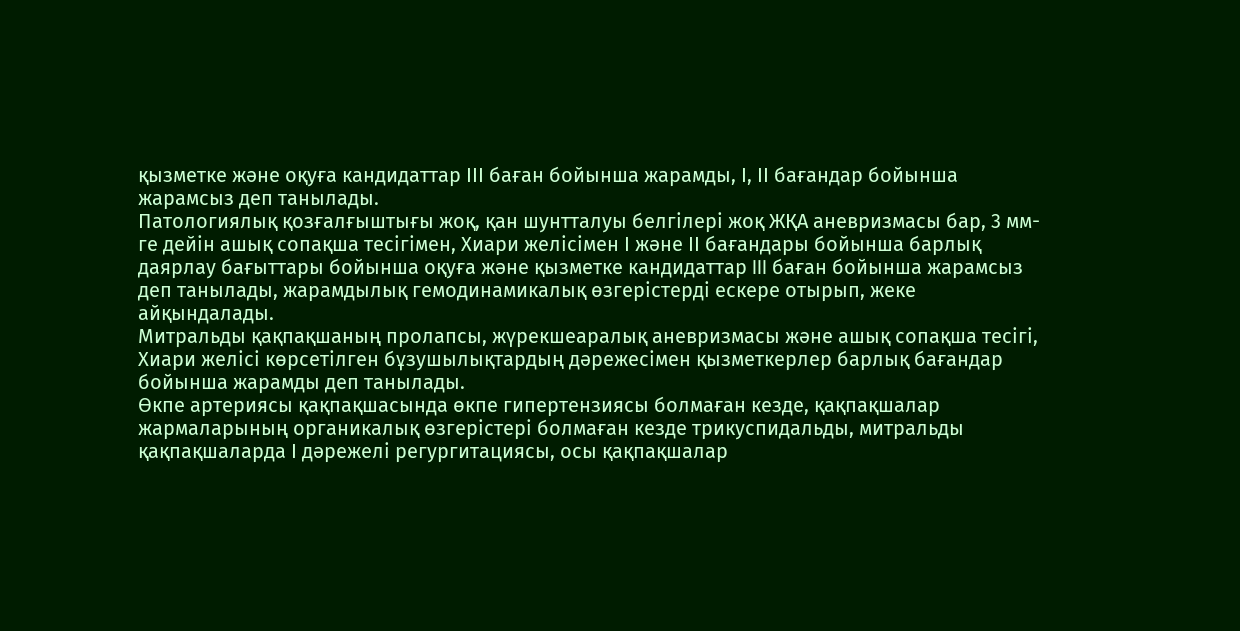қызметке және оқуға кандидаттар ІІІ баған бойынша жарамды, І, ІІ бағандар бойынша жарамсыз деп танылады.
Патологиялық қозғалғыштығы жоқ, қан шунтталуы белгілері жоқ ЖҚА аневризмасы бар, 3 мм-ге дейін ашық сопақша тесігімен, Хиари желісімен І және ІІ бағандары бойынша барлық даярлау бағыттары бойынша оқуға және қызметке кандидаттар III баған бойынша жарамсыз деп танылады, жарамдылық гемодинамикалық өзгерістерді ескере отырып, жеке айқындалады.
Митральды қақпақшаның пролапсы, жүрекшеаралық аневризмасы және ашық сопақша тесігі, Хиари желісі көрсетілген бұзушылықтардың дәрежесімен қызметкерлер барлық бағандар бойынша жарамды деп танылады.
Өкпе артериясы қақпақшасында өкпе гипертензиясы болмаған кезде, қақпақшалар жармаларының органикалық өзгерістері болмаған кезде трикуспидальды, митральды қақпақшаларда І дәрежелі регургитациясы, осы қақпақшалар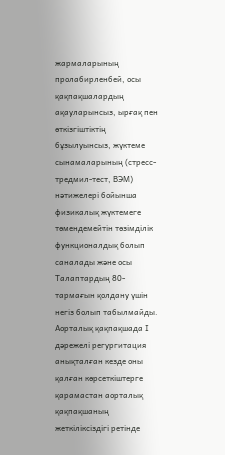жармаларының пролабирленбей, осы қақпақшалардың ақауларынсыз, ырғақ пен өткізгіштіктің бұзылуынсыз, жүктеме сынамаларының (стресс-тредмил-тест, ВЭМ) нәтижелері бойынша физикалық жүктемеге төмендемейтін төзімділік функционалдық болып саналады және осы Талаптардың 80-тармағын қолдану үшін негіз болып табылмайды.
Аорталық қақпақшада І дәрежелі регургитация анықталған кезде оны қалған көрсеткіштерге қарамастан аорталық қақпақшаның жеткіліксіздігі ретінде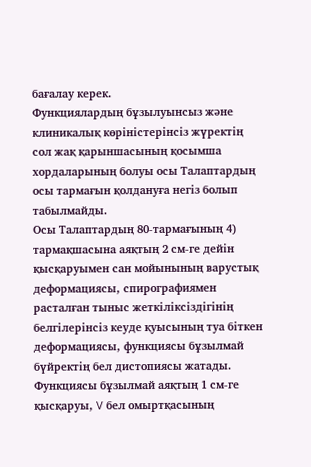бағалау керек.
Функциялардың бұзылуынсыз және клиникалық көріністерінсіз жүректің сол жақ қарыншасының қосымша хордаларының болуы осы Талаптардың осы тармағын қолдануға негіз болып табылмайды.
Осы Талаптардың 80-тармағының 4) тармақшасына аяқтың 2 см-ге дейін қысқаруымен сан мойынының варустық деформациясы, спирографиямен расталған тыныс жеткіліксіздігінің белгілерінсіз кеуде қуысының туа біткен деформациясы, функциясы бұзылмай бүйректің бел дистопиясы жатады.
Функциясы бұзылмай аяқтың 1 см-ге қысқаруы, V бел омыртқасының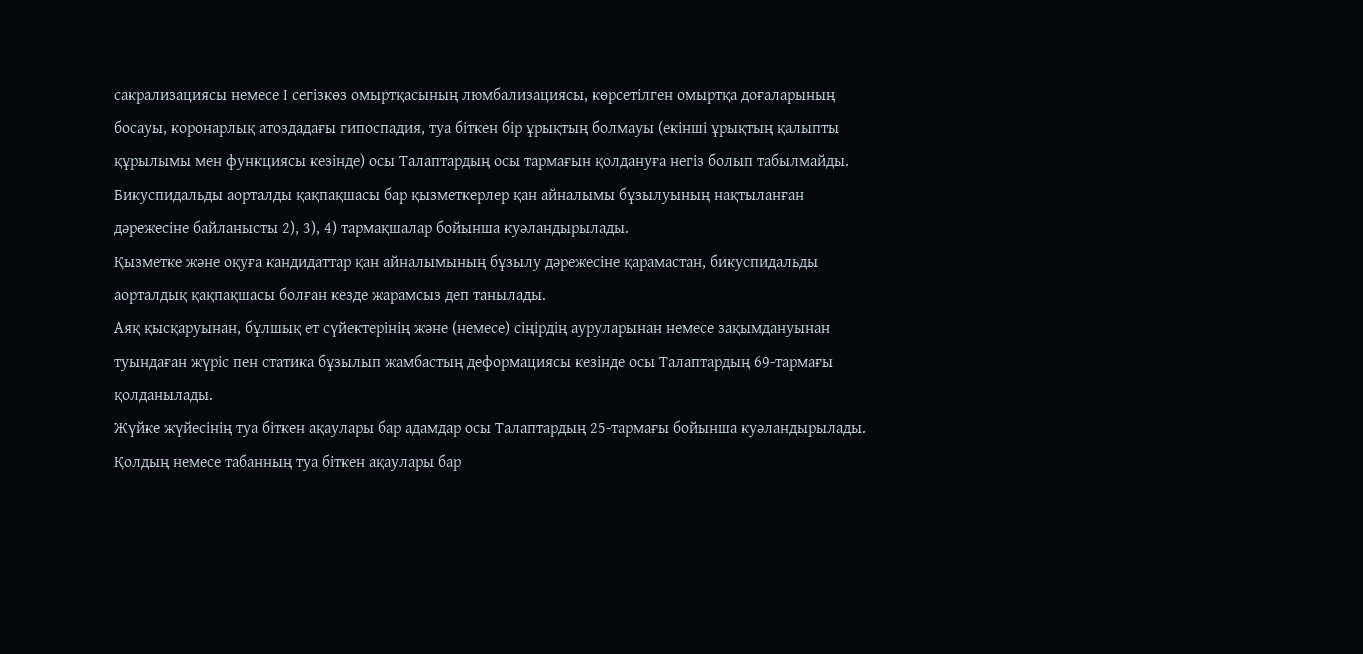сакрализациясы немесе І сегізкөз омыртқасының люмбализациясы, көрсетілген омыртқа доғаларының босауы, коронарлық атоздадағы гипоспадия, туа біткен бір ұрықтың болмауы (екінші ұрықтың қалыпты құрылымы мен функциясы кезінде) осы Талаптардың осы тармағын қолдануға негіз болып табылмайды.
Бикуспидальды аорталды қақпақшасы бар қызметкерлер қан айналымы бұзылуының нақтыланған дәрежесіне байланысты 2), 3), 4) тармақшалар бойынша куәландырылады.
Қызметке және оқуға кандидаттар қан айналымының бұзылу дәрежесіне қарамастан, бикуспидальды аорталдық қақпақшасы болған кезде жарамсыз деп танылады.
Аяқ қысқаруынан, бұлшық ет сүйектерінің және (немесе) сіңірдің ауруларынан немесе зақымдануынан туындаған жүріс пен статика бұзылып жамбастың деформациясы кезінде осы Талаптардың 69-тармағы қолданылады.
Жүйке жүйесінің туа біткен ақаулары бар адамдар осы Талаптардың 25-тармағы бойынша куәландырылады.
Қолдың немесе табанның туа біткен ақаулары бар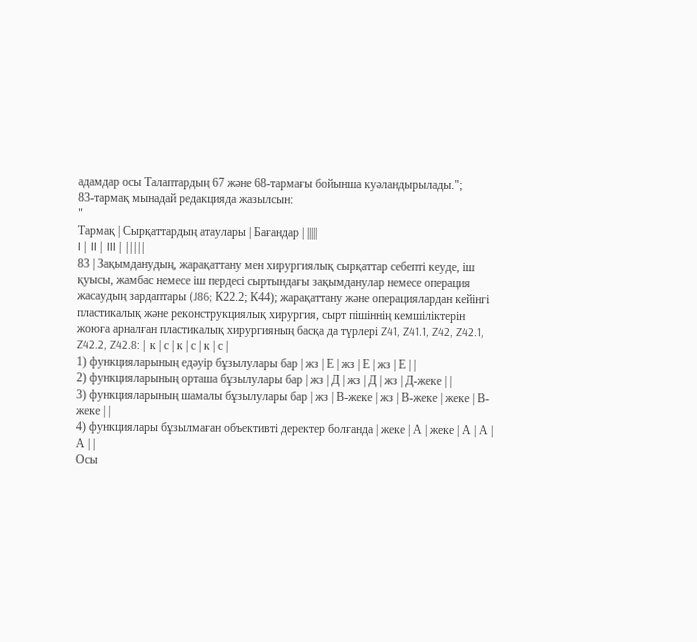адамдар осы Талаптардың 67 және 68-тармағы бойынша куәландырылады.";
83-тармақ мынадай редакцияда жазылсын:
"
Тармақ | Сырқаттардың атаулары | Бағандар | |||||
I | II | III | |||||
83 | Зақымданудың, жарақаттану мен хирургиялық сырқаттар себепті кеуде, іш қуысы, жамбас немесе іш пердесі сыртындағы зақымданулар немесе операция жасаудың зардаптары (J86; К22.2; К44); жарақаттану және операциялардан кейінгі пластикалық және реконструкциялық хирургия, сырт пішіннің кемшіліктерін жоюға арналған пластикалық хирургияның басқа да түрлері Z41, Z41.1, Z42, Z42.1, Z42.2, Z42.8: | к | с | к | с | к | с |
1) функцияларының едәуір бұзылулары бар | жз | Е | жз | Е | жз | Е | |
2) функцияларының орташа бұзылулары бар | жз | Д | жз | Д | жз | Д-жеке | |
3) функцияларының шамалы бұзылулары бар | жз | В-жеке | жз | В-жеке | жеке | В-жеке | |
4) функциялары бұзылмаған объективті деректер болғанда | жеке | А | жеке | А | А | А | |
Осы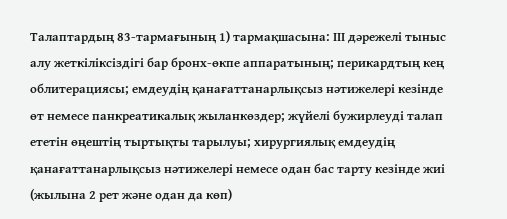Талаптардың 83-тармағының 1) тармақшасына: ІІІ дәрежелі тыныс алу жеткіліксіздігі бар бронх-өкпе аппаратының; перикардтың кең облитерациясы; емдеудің қанағаттанарлықсыз нәтижелері кезінде өт немесе панкреатикалық жыланкөздер; жүйелі бужирлеуді талап ететін өңештің тыртықты тарылуы; хирургиялық емдеудің қанағаттанарлықсыз нәтижелері немесе одан бас тарту кезінде жиі (жылына 2 рет және одан да көп)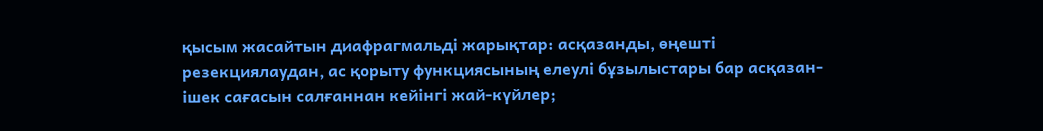қысым жасайтын диафрагмальді жарықтар: асқазанды, өңешті резекциялаудан, ас қорыту функциясының елеулі бұзылыстары бар асқазан-ішек сағасын салғаннан кейінгі жай-күйлер;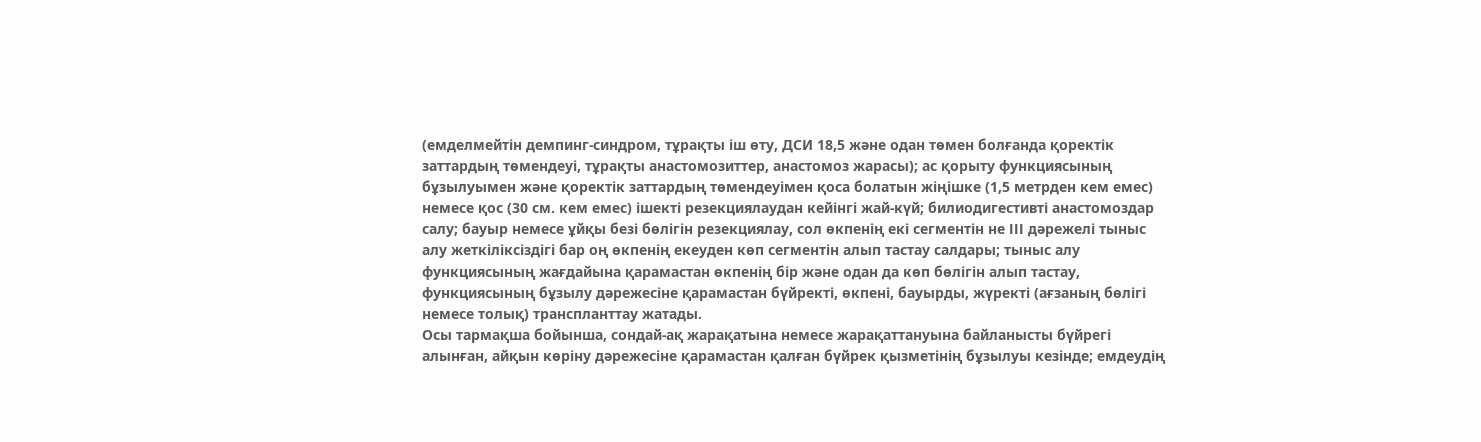(емделмейтін демпинг-синдром, тұрақты іш өту, ДСИ 18,5 және одан төмен болғанда қоректік заттардың төмендеуі, тұрақты анастомозиттер, анастомоз жарасы); ас қорыту функциясының бұзылуымен және қоректік заттардың төмендеуімен қоса болатын жіңішке (1,5 метрден кем емес) немесе қос (30 см. кем емес) ішекті резекциялаудан кейінгі жай-күй; билиодигестивті анастомоздар салу; бауыр немесе ұйқы безі бөлігін резекциялау, сол өкпенің екі сегментін не ІІІ дәрежелі тыныс алу жеткіліксіздігі бар оң өкпенің екеуден көп сегментін алып тастау салдары; тыныс алу функциясының жағдайына қарамастан өкпенің бір және одан да көп бөлігін алып тастау, функциясының бұзылу дәрежесіне қарамастан бүйректі, өкпені, бауырды, жүректі (ағзаның бөлігі немесе толық) транспланттау жатады.
Осы тармақша бойынша, сондай-ақ жарақатына немесе жарақаттануына байланысты бүйрегі алынған, айқын көріну дәрежесіне қарамастан қалған бүйрек қызметінің бұзылуы кезінде; емдеудің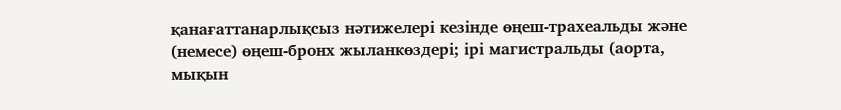қанағаттанарлықсыз нәтижелері кезінде өңеш-трахеальды және (немесе) өңеш-бронх жыланкөздері; ірі магистральды (аорта, мықын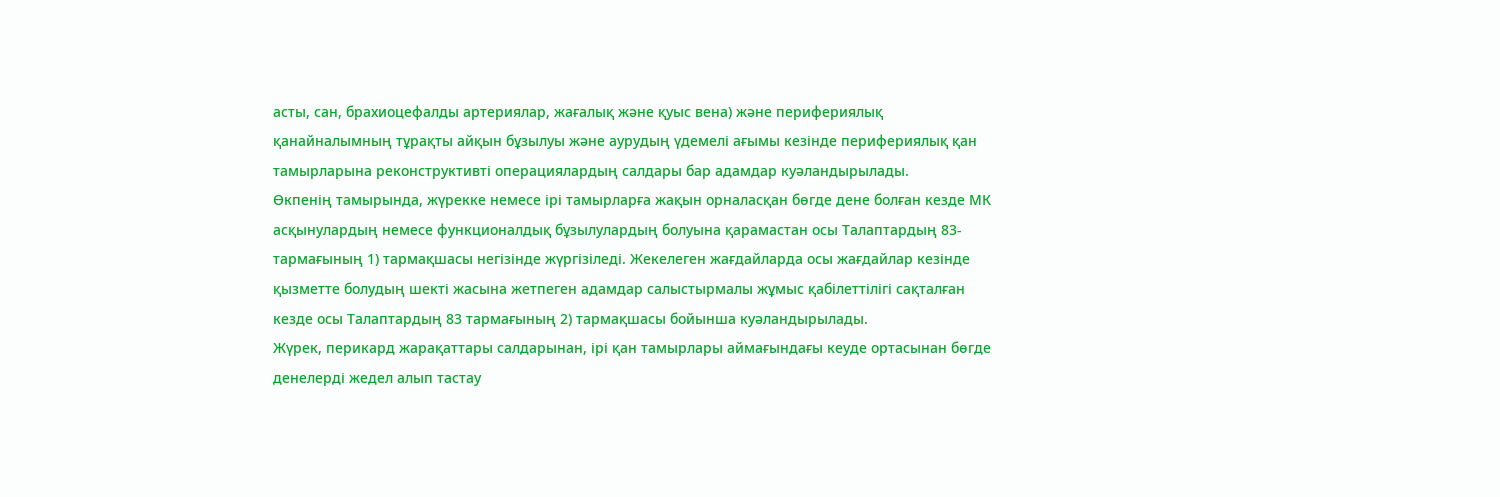асты, сан, брахиоцефалды артериялар, жағалық және қуыс вена) және перифериялық қанайналымның тұрақты айқын бұзылуы және аурудың үдемелі ағымы кезінде перифериялық қан тамырларына реконструктивті операциялардың салдары бар адамдар куәландырылады.
Өкпенің тамырында, жүрекке немесе ірі тамырларға жақын орналасқан бөгде дене болған кезде МК асқынулардың немесе функционалдық бұзылулардың болуына қарамастан осы Талаптардың 83-тармағының 1) тармақшасы негізінде жүргізіледі. Жекелеген жағдайларда осы жағдайлар кезінде қызметте болудың шекті жасына жетпеген адамдар салыстырмалы жұмыс қабілеттілігі сақталған кезде осы Талаптардың 83 тармағының 2) тармақшасы бойынша куәландырылады.
Жүрек, перикард жарақаттары салдарынан, ірі қан тамырлары аймағындағы кеуде ортасынан бөгде денелерді жедел алып тастау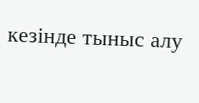кезінде тыныс алу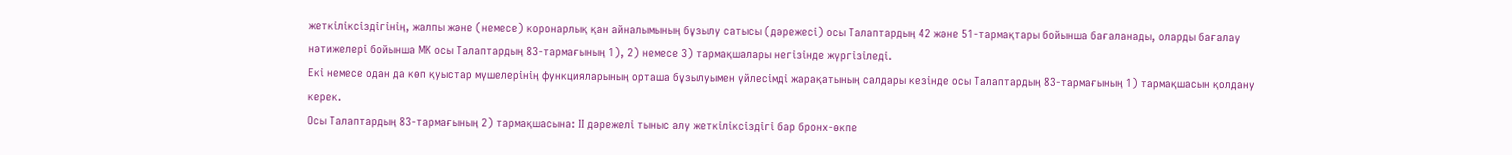жеткіліксіздігінің, жалпы және (немесе) коронарлық қан айналымының бұзылу сатысы (дәрежесі) осы Талаптардың 42 және 51-тармақтары бойынша бағаланады, оларды бағалау нәтижелері бойынша МК осы Талаптардың 83-тармағының 1), 2) немесе 3) тармақшалары негізінде жүргізіледі.
Екі немесе одан да көп қуыстар мүшелерінің функцияларының орташа бұзылуымен үйлесімді жарақатының салдары кезінде осы Талаптардың 83-тармағының 1) тармақшасын қолдану керек.
Осы Талаптардың 83-тармағының 2) тармақшасына: ІІ дәрежелі тыныс алу жеткіліксіздігі бар бронх-өкпе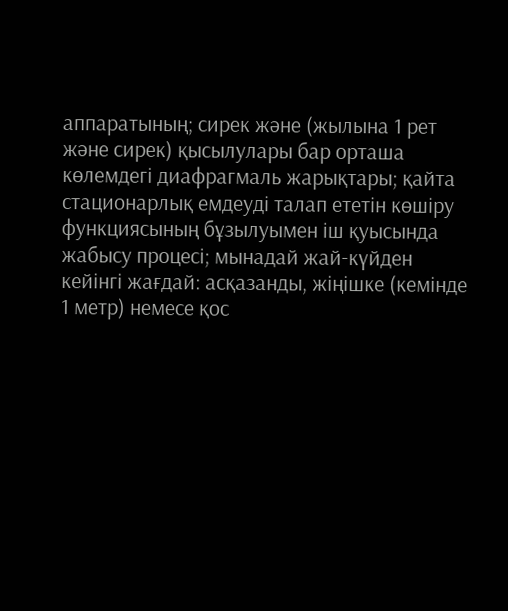аппаратының; сирек және (жылына 1 рет және сирек) қысылулары бар орташа көлемдегі диафрагмаль жарықтары; қайта стационарлық емдеуді талап ететін көшіру функциясының бұзылуымен іш қуысында жабысу процесі; мынадай жай-күйден кейінгі жағдай: асқазанды, жіңішке (кемінде 1 метр) немесе қос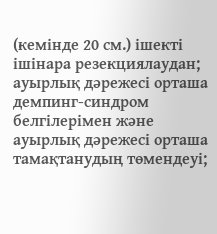(кемінде 20 см.) ішекті ішінара резекциялаудан; ауырлық дәрежесі орташа демпинг-синдром белгілерімен және ауырлық дәрежесі орташа тамақтанудың төмендеуі;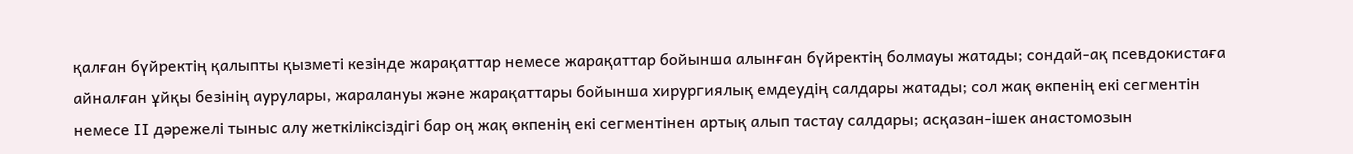қалған бүйректің қалыпты қызметі кезінде жарақаттар немесе жарақаттар бойынша алынған бүйректің болмауы жатады; сондай-ақ псевдокистаға айналған ұйқы безінің аурулары, жаралануы және жарақаттары бойынша хирургиялық емдеудің салдары жатады; сол жақ өкпенің екі сегментін немесе ІІ дәрежелі тыныс алу жеткіліксіздігі бар оң жақ өкпенің екі сегментінен артық алып тастау салдары; асқазан-ішек анастомозын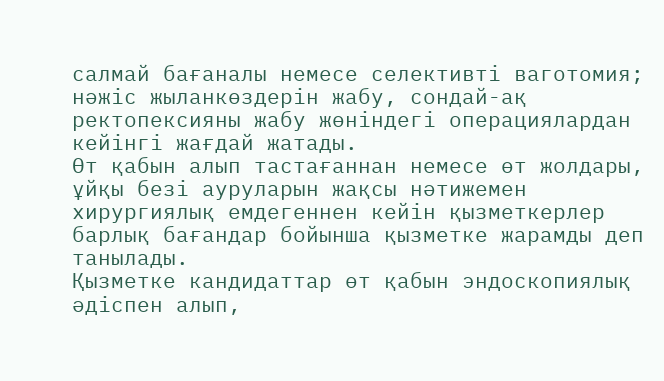салмай бағаналы немесе селективті ваготомия; нәжіс жыланкөздерін жабу, сондай-ақ ректопексияны жабу жөніндегі операциялардан кейінгі жағдай жатады.
Өт қабын алып тастағаннан немесе өт жолдары, ұйқы безі ауруларын жақсы нәтижемен хирургиялық емдегеннен кейін қызметкерлер барлық бағандар бойынша қызметке жарамды деп танылады.
Қызметке кандидаттар өт қабын эндоскопиялық әдіспен алып,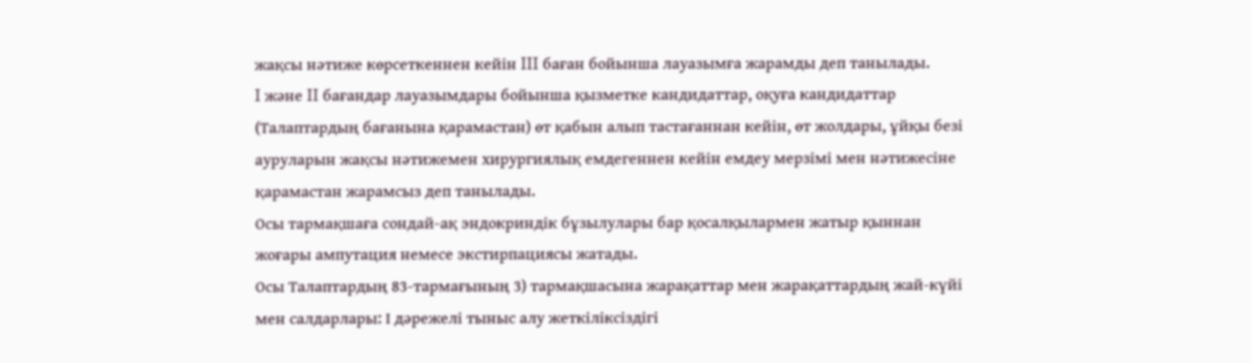жақсы нәтиже көрсеткеннен кейін III баған бойынша лауазымға жарамды деп танылады.
I және II бағандар лауазымдары бойынша қызметке кандидаттар, оқуға кандидаттар (Талаптардың бағанына қарамастан) өт қабын алып тастағаннан кейін, өт жолдары, ұйқы безі ауруларын жақсы нәтижемен хирургиялық емдегеннен кейін емдеу мерзімі мен нәтижесіне қарамастан жарамсыз деп танылады.
Осы тармақшаға сондай-ақ эндокриндік бұзылулары бар қосалқылармен жатыр қыннан жоғары ампутация немесе экстирпациясы жатады.
Осы Талаптардың 83-тармағының 3) тармақшасына жарақаттар мен жарақаттардың жай-күйі мен салдарлары: І дәрежелі тыныс алу жеткіліксіздігі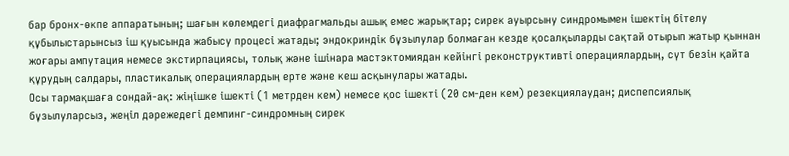бар бронх-өкпе аппаратының; шағын көлемдегі диафрагмальды ашық емес жарықтар; сирек ауырсыну синдромымен ішектің бітелу құбылыстарынсыз іш қуысында жабысу процесі жатады; эндокриндік бұзылулар болмаған кезде қосалқыларды сақтай отырып жатыр қыннан жоғары ампутация немесе экстирпациясы, толық және ішінара мастэктомиядан кейінгі реконструктивті операциялардың, сүт безін қайта құрудың салдары, пластикалық операциялардың ерте және кеш асқынулары жатады.
Осы тармақшаға сондай-ақ: жіңішке ішекті (1 метрден кем) немесе қос ішекті (20 см-ден кем) резекциялаудан; диспепсиялық бұзылуларсыз, жеңіл дәрежедегі демпинг-синдромның сирек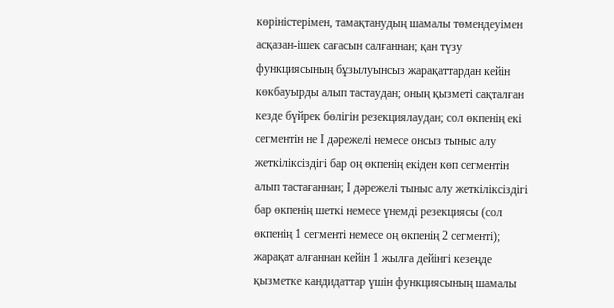көріністерімен, тамақтанудың шамалы төмендеуімен асқазан-ішек сағасын салғаннан; қан түзу функциясының бұзылуынсыз жарақаттардан кейін көкбауырды алып тастаудан; оның қызметі сақталған кезде бүйрек бөлігін резекциялаудан; сол өкпенің екі сегментін не І дәрежелі немесе онсыз тыныс алу жеткіліксіздігі бар оң өкпенің екіден көп сегментін алып тастағаннан; І дәрежелі тыныс алу жеткіліксіздігі бар өкпенің шеткі немесе үнемді резекциясы (сол өкпенің 1 сегменті немесе оң өкпенің 2 сегменті); жарақат алғаннан кейін 1 жылға дейінгі кезеңде қызметке кандидаттар үшін функциясының шамалы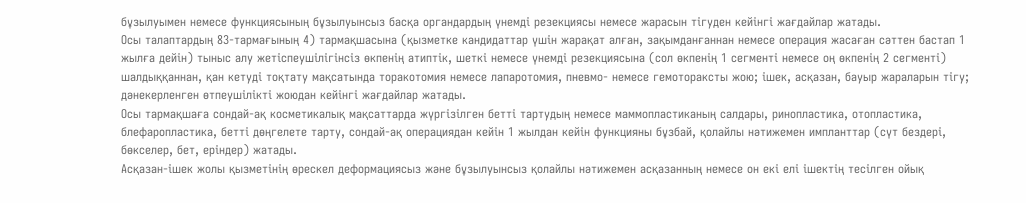бұзылуымен немесе функциясының бұзылуынсыз басқа органдардың үнемді резекциясы немесе жарасын тігуден кейінгі жағдайлар жатады.
Осы талаптардың 83-тармағының 4) тармақшасына (қызметке кандидаттар үшін жарақат алған, зақымданғаннан немесе операция жасаған сәттен бастап 1 жылға дейін) тыныс алу жетіспеушілігінсіз өкпенің атиптік, шеткі немесе үнемді резекциясына (сол өкпенің 1 сегменті немесе оң өкпенің 2 сегменті) шалдыққаннан, қан кетуді тоқтату мақсатында торакотомия немесе лапаротомия, пневмо- немесе гемотораксты жою; ішек, асқазан, бауыр жараларын тігу; дәнекерленген өтпеушілікті жоюдан кейінгі жағдайлар жатады.
Осы тармақшаға сондай-ақ косметикалық мақсаттарда жүргізілген бетті тартудың немесе маммопластиканың салдары, ринопластика, отопластика, блефаропластика, бетті дөңгелете тарту, сондай-ақ операциядан кейін 1 жылдан кейін функцияны бұзбай, қолайлы нәтижемен импланттар (сүт бездері, бөкселер, бет, еріндер) жатады.
Асқазан-ішек жолы қызметінің өрескел деформациясыз және бұзылуынсыз қолайлы нәтижемен асқазанның немесе он екі елі ішектің тесілген ойық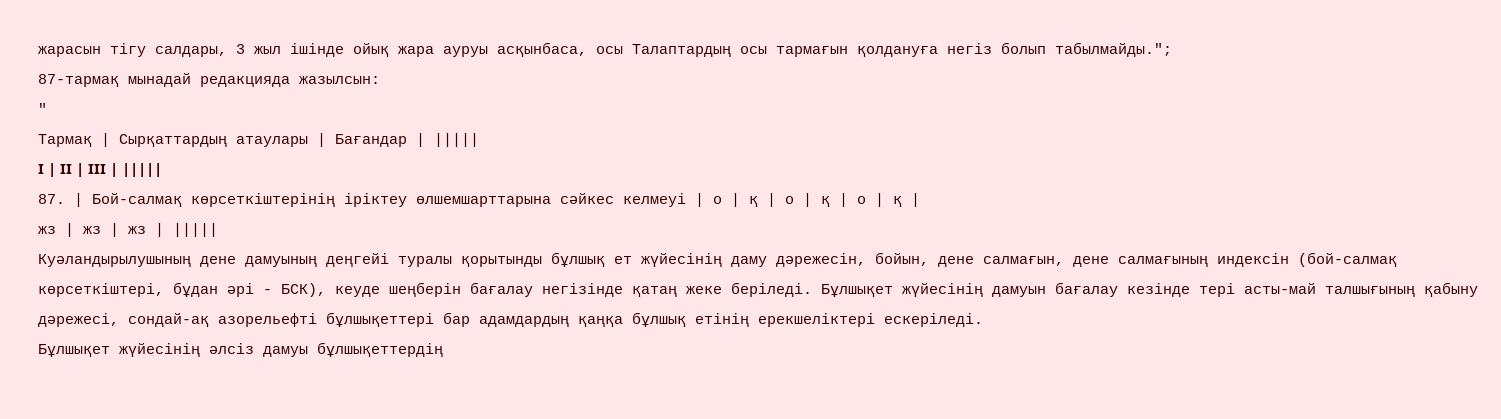жарасын тігу салдары, 3 жыл ішінде ойық жара ауруы асқынбаса, осы Талаптардың осы тармағын қолдануға негіз болып табылмайды.";
87-тармақ мынадай редакцияда жазылсын:
"
Тармақ | Сырқаттардың атаулары | Бағандар | |||||
I | II | III | |||||
87. | Бой-салмақ көрсеткіштерінің іріктеу өлшемшарттарына сәйкес келмеуі | о | қ | о | қ | о | қ |
жз | жз | жз | |||||
Куәландырылушының дене дамуының деңгейі туралы қорытынды бұлшық ет жүйесінің даму дәрежесін, бойын, дене салмағын, дене салмағының индексін (бой-салмақ көрсеткіштері, бұдан әрі - БСК), кеуде шеңберін бағалау негізінде қатаң жеке беріледі. Бұлшықет жүйесінің дамуын бағалау кезінде тері асты-май талшығының қабыну дәрежесі, сондай-ақ азорельефті бұлшықеттері бар адамдардың қаңқа бұлшық етінің ерекшеліктері ескеріледі.
Бұлшықет жүйесінің әлсіз дамуы бұлшықеттердің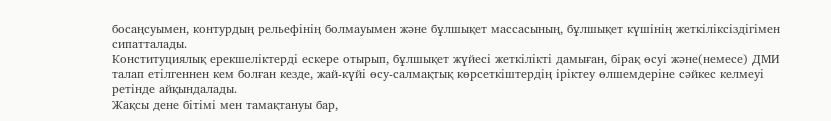босаңсуымен, контурдың рельефінің болмауымен және бұлшықет массасының, бұлшықет күшінің жеткіліксіздігімен сипатталады.
Конституциялық ерекшеліктерді ескере отырып, бұлшықет жүйесі жеткілікті дамыған, бірақ өсуі және(немесе) ДМИ талап етілгеннен кем болған кезде, жай-күйі өсу-салмақтық көрсеткіштердің іріктеу өлшемдеріне сәйкес келмеуі ретінде айқындалады.
Жақсы дене бітімі мен тамақтануы бар,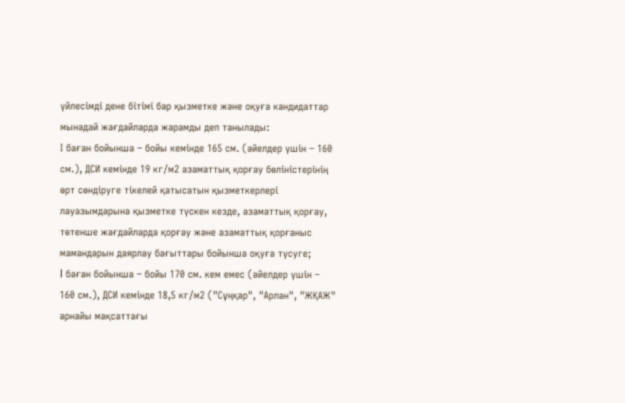үйлесімді дене бітімі бар қызметке және оқуға кандидаттар мынадай жағдайларда жарамды деп танылады:
І баған бойынша – бойы кемінде 165 см. (әйелдер үшін – 160 см.), ДСИ кемінде 19 кг/м2 азаматтық қорғау бөліністерінің өрт сөндіруге тікелей қатысатын қызметкерлері лауазымдарына қызметке түскен кезде, азаматтық қорғау, төтенше жағдайларда қорғау және азаматтық қорғаныс мамандарын даярлау бағыттары бойынша оқуға түсуге;
I баған бойынша – бойы 170 см. кем емес (әйелдер үшін – 160 см.), ДСИ кемінде 18,5 кг/м2 ("Сұңқар", "Арлан", "ЖҚАЖ" арнайы мақсаттағы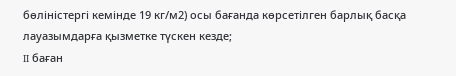бөліністергі кемінде 19 кг/м2) осы бағанда көрсетілген барлық басқа лауазымдарға қызметке түскен кезде;
II баған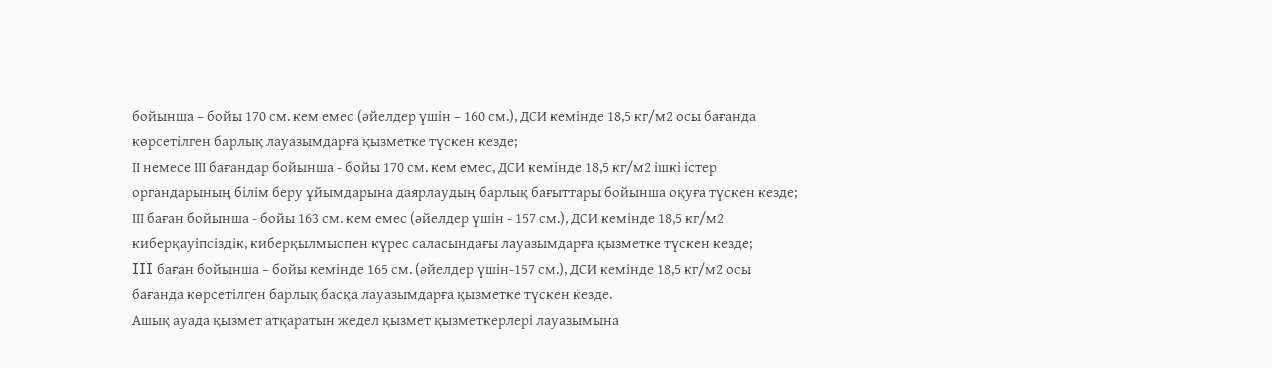бойынша – бойы 170 см. кем емес (әйелдер үшін – 160 см.), ДСИ кемінде 18,5 кг/м2 осы бағанда көрсетілген барлық лауазымдарға қызметке түскен кезде;
ІІ немесе ІІІ бағандар бойынша - бойы 170 см. кем емес, ДСИ кемінде 18,5 кг/м2 ішкі істер органдарының білім беру ұйымдарына даярлаудың барлық бағыттары бойынша оқуға түскен кезде;
ІІІ баған бойынша - бойы 163 см. кем емес (әйелдер үшін - 157 см.), ДСИ кемінде 18,5 кг/м2 киберқауіпсіздік, киберқылмыспен күрес саласындағы лауазымдарға қызметке түскен кезде;
III баған бойынша – бойы кемінде 165 см. (әйелдер үшін-157 см.), ДСИ кемінде 18,5 кг/м2 осы бағанда көрсетілген барлық басқа лауазымдарға қызметке түскен кезде.
Ашық ауада қызмет атқаратын жедел қызмет қызметкерлері лауазымына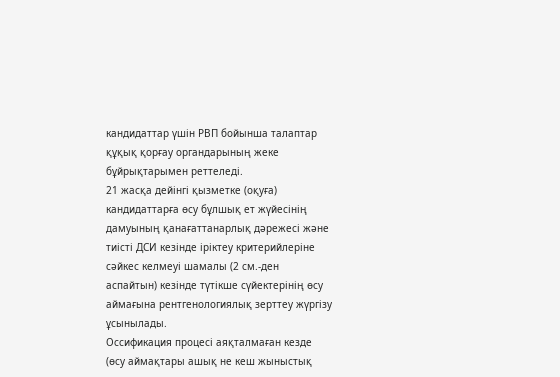кандидаттар үшін РВП бойынша талаптар құқық қорғау органдарының жеке бұйрықтарымен реттеледі.
21 жасқа дейінгі қызметке (оқуға) кандидаттарға өсу бұлшық ет жүйесінің дамуының қанағаттанарлық дәрежесі және тиісті ДСИ кезінде іріктеу критерийлеріне сәйкес келмеуі шамалы (2 см.-ден аспайтын) кезінде түтікше сүйектерінің өсу аймағына рентгенологиялық зерттеу жүргізу ұсынылады.
Оссификация процесі аяқталмаған кезде (өсу аймақтары ашық не кеш жыныстық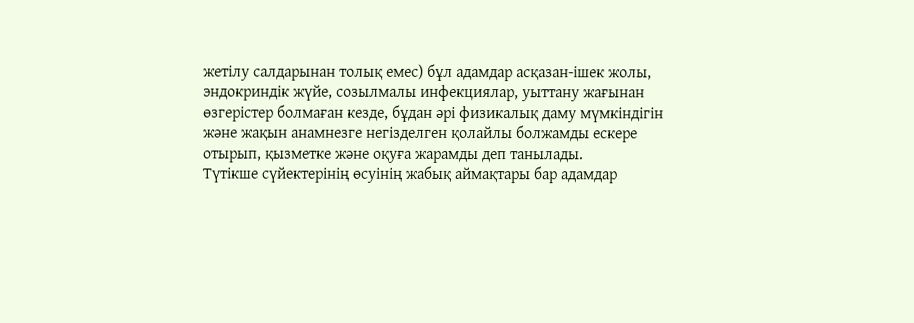жетілу салдарынан толық емес) бұл адамдар асқазан-ішек жолы, эндокриндік жүйе, созылмалы инфекциялар, уыттану жағынан өзгерістер болмаған кезде, бұдан әрі физикалық даму мүмкіндігін және жақын анамнезге негізделген қолайлы болжамды ескере отырып, қызметке және оқуға жарамды деп танылады.
Түтікше сүйектерінің өсуінің жабық аймақтары бар адамдар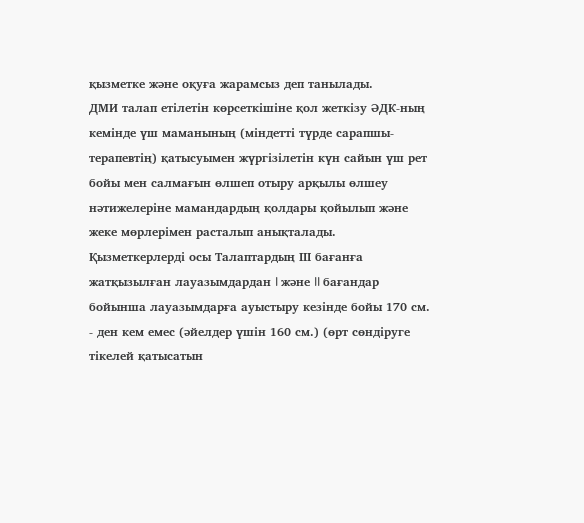қызметке және оқуға жарамсыз деп танылады.
ДМИ талап етілетін көрсеткішіне қол жеткізу ӘДК-ның кемінде үш маманының (міндетті түрде сарапшы-терапевтің) қатысуымен жүргізілетін күн сайын үш рет бойы мен салмағын өлшеп отыру арқылы өлшеу нәтижелеріне мамандардың қолдары қойылып және жеке мөрлерімен расталып анықталады.
Қызметкерлерді осы Талаптардың ІІІ бағанға жатқызылған лауазымдардан I және II бағандар бойынша лауазымдарға ауыстыру кезінде бойы 170 см. - ден кем емес (әйелдер үшін 160 см.) (өрт сөндіруге тікелей қатысатын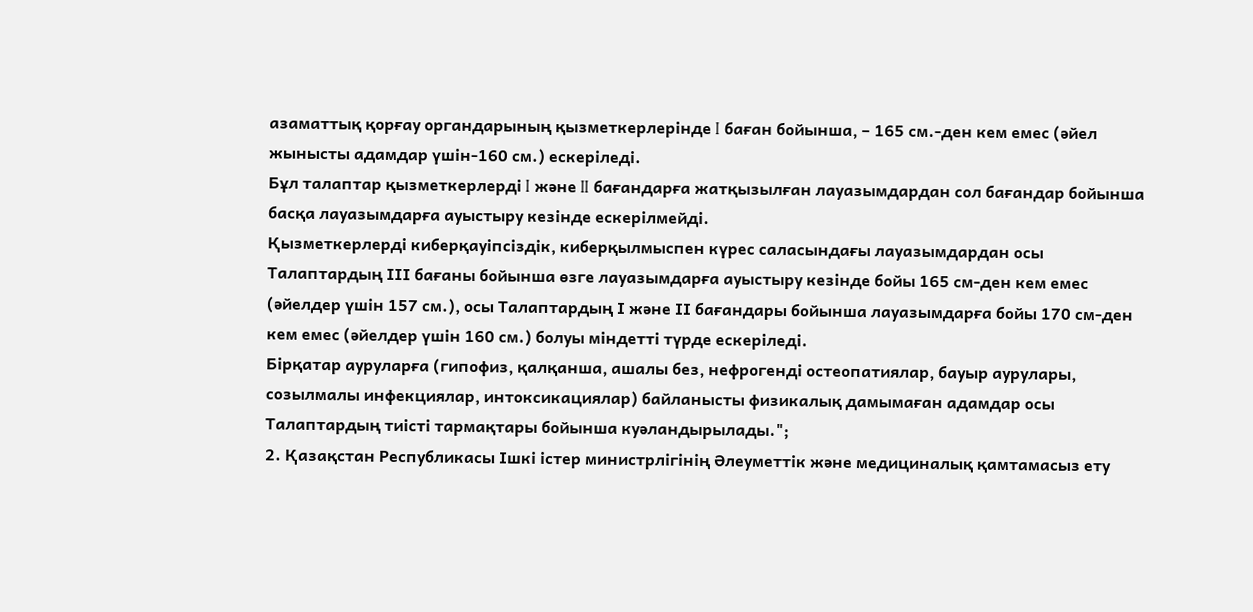азаматтық қорғау органдарының қызметкерлерінде I баған бойынша, – 165 см.-ден кем емес (әйел жынысты адамдар үшін-160 см.) ескеріледі.
Бұл талаптар қызметкерлерді I және II бағандарға жатқызылған лауазымдардан сол бағандар бойынша басқа лауазымдарға ауыстыру кезінде ескерілмейді.
Қызметкерлерді киберқауіпсіздік, киберқылмыспен күрес саласындағы лауазымдардан осы Талаптардың ІІІ бағаны бойынша өзге лауазымдарға ауыстыру кезінде бойы 165 см-ден кем емес (әйелдер үшін 157 см.), осы Талаптардың І және ІІ бағандары бойынша лауазымдарға бойы 170 см-ден кем емес (әйелдер үшін 160 см.) болуы міндетті түрде ескеріледі.
Бірқатар ауруларға (гипофиз, қалқанша, ашалы без, нефрогенді остеопатиялар, бауыр аурулары, созылмалы инфекциялар, интоксикациялар) байланысты физикалық дамымаған адамдар осы Талаптардың тиісті тармақтары бойынша куәландырылады.";
2. Қазақстан Республикасы Ішкі істер министрлігінің Әлеуметтік және медициналық қамтамасыз ету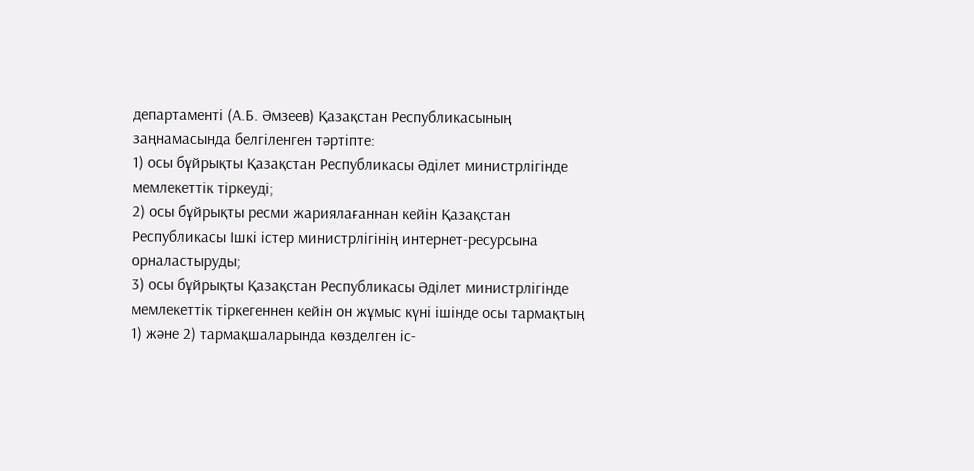департаменті (А.Б. Әмзеев) Қазақстан Республикасының заңнамасында белгіленген тәртіпте:
1) осы бұйрықты Қазақстан Республикасы Әділет министрлігінде мемлекеттік тіркеуді;
2) осы бұйрықты ресми жариялағаннан кейін Қазақстан Республикасы Ішкі істер министрлігінің интернет-ресурсына орналастыруды;
3) осы бұйрықты Қазақстан Республикасы Әділет министрлігінде мемлекеттік тіркегеннен кейін он жұмыс күні ішінде осы тармақтың 1) және 2) тармақшаларында көзделген іс-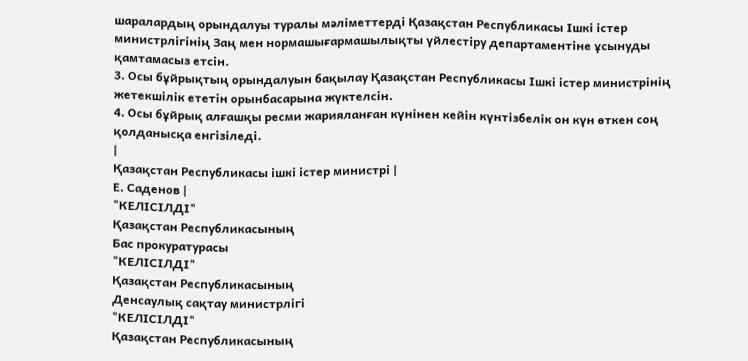шаралардың орындалуы туралы мәліметтерді Қазақстан Республикасы Ішкі істер министрлігінің Заң мен нормашығармашылықты үйлестіру департаментіне ұсынуды қамтамасыз етсін.
3. Осы бұйрықтың орындалуын бақылау Қазақстан Республикасы Ішкі істер министрінің жетекшілік ететін орынбасарына жүктелсін.
4. Осы бұйрық алғашқы ресми жарияланған күнінен кейін күнтізбелік он күн өткен соң қолданысқа енгізіледі.
|
Қазақстан Республикасы ішкі істер министрі |
Е. Саденов |
"КЕЛІСІЛДІ"
Қазақстан Республикасының
Бас прокуратурасы
"КЕЛІСІЛДІ"
Қазақстан Республикасының
Денсаулық сақтау министрлігі
"КЕЛІСІЛДІ"
Қазақстан Республикасының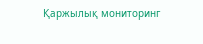Қаржылық мониторинг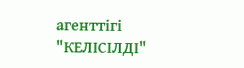агенттігі
"КЕЛІСІЛДІ"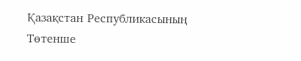Қазақстан Республикасының
Төтенше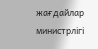жағдайлар министрлігі